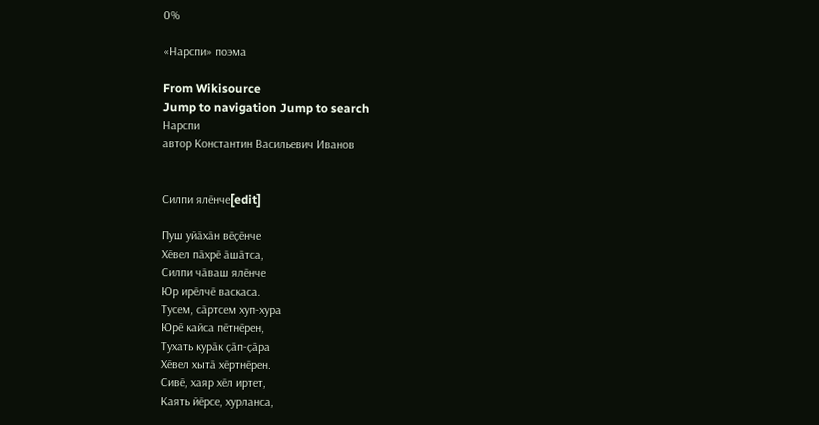0%

«Нарспи» поэма

From Wikisource
Jump to navigation Jump to search
Нарспи
автор Константин Васильевич Иванов


Силпи ялӗнче[edit]

Пуш уйӑхӑн вӗҫӗнче
Хӗвел пӑхрӗ ӑшӑтса,
Силпи чӑваш ялӗнче
Юр ирӗлчӗ васкаса.
Тусем, сӑртсем хуп-хура
Юрӗ кайса пӗтнӗрен,
Тухать курӑк ҫӑп-ҫӑра
Хӗвел хытӑ хӗртнӗрен.
Сивӗ, хаяр хӗл иртет,
Каять йӗрсе, хурланса,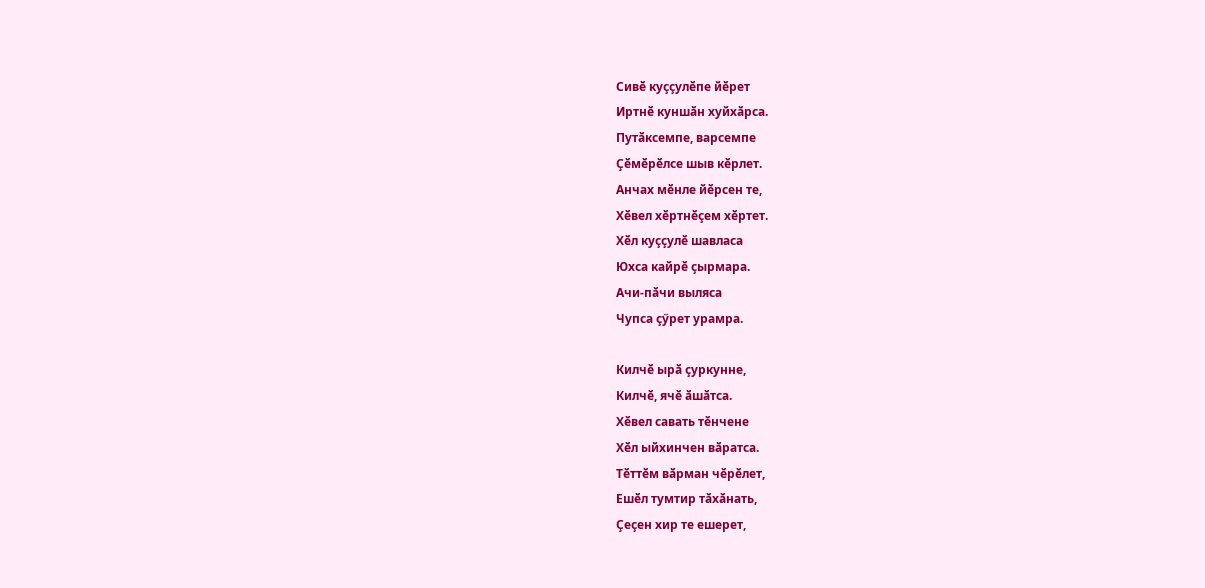Сивӗ куҫҫулӗпе йӗрет
Иртнӗ куншӑн хуйхӑрса.
Путӑксемпе, варсемпе
Ҫӗмӗрӗлсе шыв кӗрлет.
Анчах мӗнле йӗрсен те,
Хӗвел хӗртнӗҫем хӗртет.
Хӗл куҫҫулӗ шавласа
Юхса кайрӗ ҫырмара.
Ачи-пӑчи выляса
Чупса ҫӳрет урамра.

Килчӗ ырӑ ҫуркунне,
Килчӗ, ячӗ ӑшӑтса.
Хӗвел савать тӗнчене
Хӗл ыйхинчен вӑратса.
Тӗттӗм вӑрман чӗрӗлет,
Ешӗл тумтир тӑхӑнать,
Ҫеҫен хир те ешерет,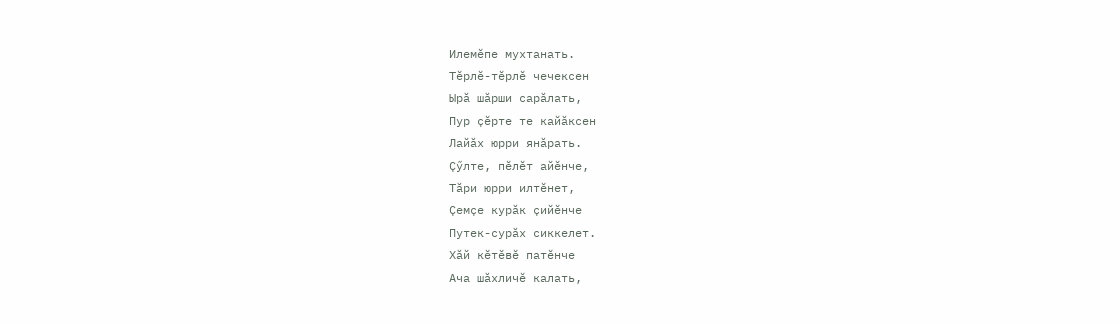Илемӗпе мухтанать.
Тӗрлӗ-тӗрлӗ чечексен
Ырӑ шӑрши сарӑлать,
Пур ҫӗрте те кайӑксен
Лайӑх юрри янӑрать.
Ҫӳлте, пӗлӗт айӗнче,
Тӑри юрри илтӗнет,
Ҫемҫе курӑк ҫийӗнче
Путек-сурӑх сиккелет.
Хӑй кӗтӗвӗ патӗнче
Ача шӑхличӗ калать,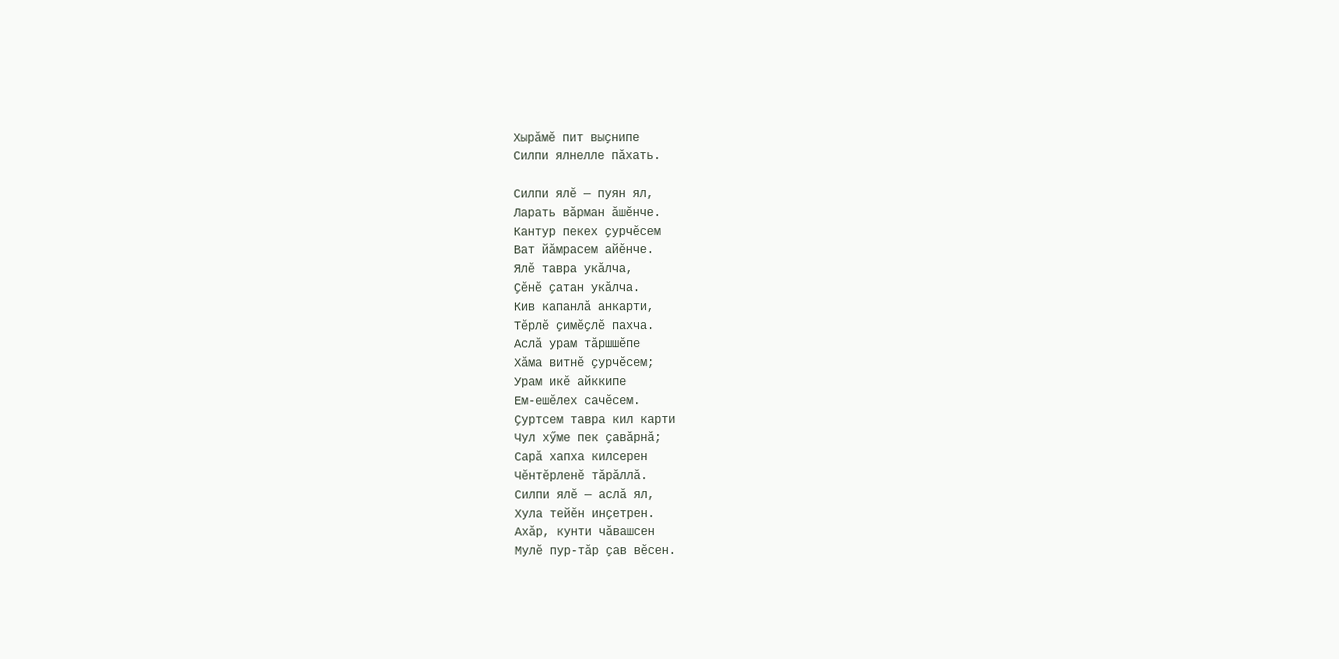Хырӑмӗ пит выҫнипе
Силпи ялнелле пӑхать.

Силпи ялӗ — пуян ял,
Ларать вӑрман ӑшӗнче.
Кантур пекех ҫурчӗсем
Ват йӑмрасем айӗнче.
Ялӗ тавра укӑлча,
Ҫӗнӗ ҫатан укӑлча.
Кив капанлӑ анкарти,
Тӗрлӗ ҫимӗҫлӗ пахча.
Аслӑ урам тӑршшӗпе
Хӑма витнӗ ҫурчӗсем;
Урам икӗ айккипе
Ем-ешӗлех сачӗсем.
Ҫуртсем тавра кил карти
Чул хӳме пек ҫавӑрнӑ;
Сарӑ хапха килсерен
Чӗнтӗрленӗ тӑрӑллӑ.
Силпи ялӗ — аслӑ ял,
Хула тейӗн инҫетрен.
Ахӑр, кунти чӑвашсен
Мулӗ пур-тӑр ҫав вӗсен.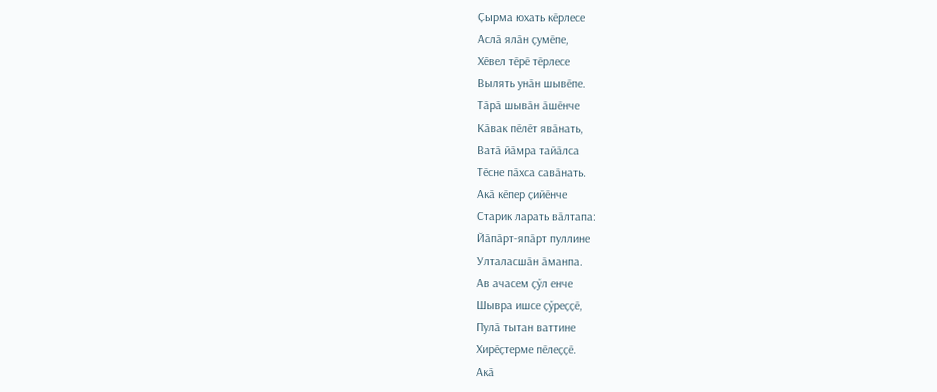Ҫырма юхать кӗрлесе
Аслӑ ялӑн ҫумӗпе,
Хӗвел тӗрӗ тӗрлесе
Вылять унӑн шывӗпе.
Тӑрӑ шывӑн ӑшӗнче
Кӑвак пӗлӗт явӑнать,
Ватӑ йӑмра тайӑлса
Тӗсне пӑхса савӑнать.
Акӑ кӗпер ҫийӗнче
Старик ларать вӑлтапа:
Йӑпӑрт-япӑрт пуллине
Улталасшӑн ӑманпа.
Ав ачасем ҫӳл енче
Шывра ишсе ҫӳреҫҫӗ,
Пулӑ тытан ваттине
Хирӗҫтерме пӗлеҫҫӗ.
Акӑ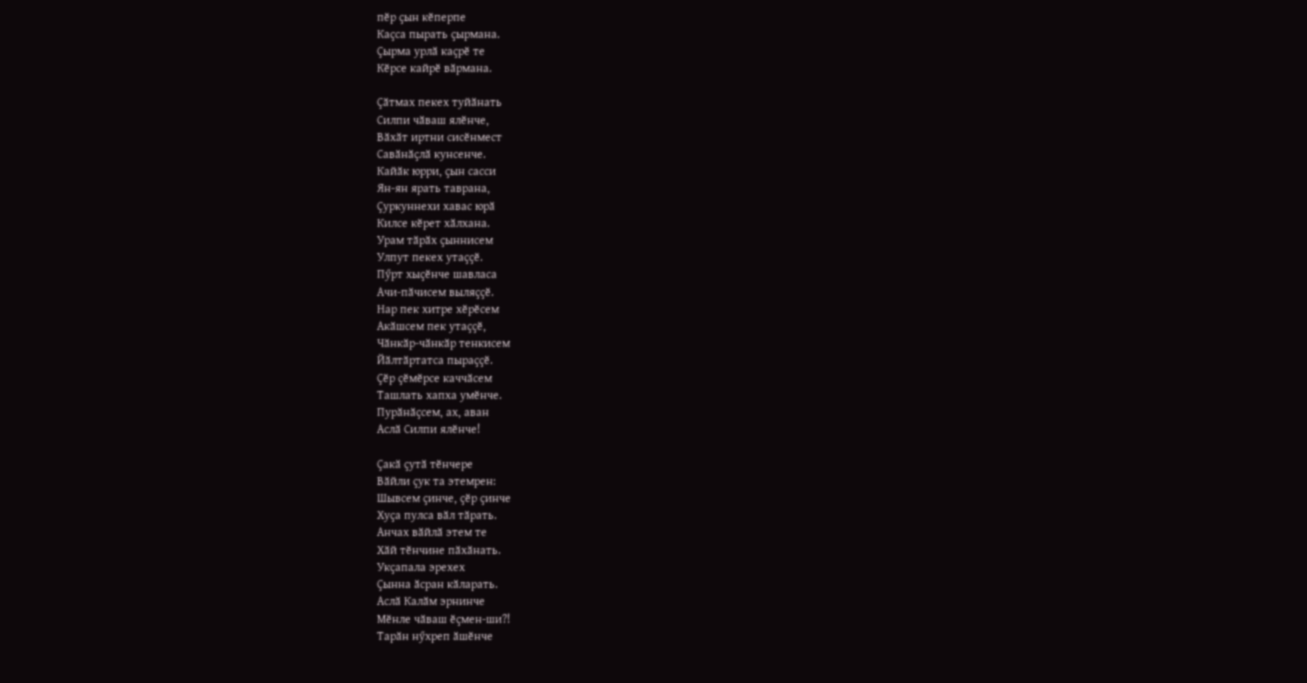пӗр ҫын кӗперпе
Каҫса пырать ҫырмана.
Ҫырма урлӑ каҫрӗ те
Кӗрсе кайрӗ вӑрмана.

Ҫӑтмах пекех туйӑнать
Силпи чӑваш ялӗнче,
Вӑхӑт иртни сисӗнмест
Савӑнӑҫлӑ кунсенче.
Кайӑк юрри, ҫын сасси
Ян-ян ярать таврана,
Ҫуркуннехи хавас юрӑ
Килсе кӗрет хӑлхана.
Урам тӑрӑх ҫыннисем
Улпут пекех утаҫҫӗ.
Пӳрт хыҫӗнче шавласа
Ачи-пӑчисем выляҫҫӗ.
Нар пек хитре хӗрӗсем
Акӑшсем пек утаҫҫӗ,
Чӑнкӑр-чӑнкӑр тенкисем
Йӑлтӑртатса пыраҫҫӗ.
Ҫӗр ҫӗмӗрсе каччӑсем
Ташлать хапха умӗнче.
Пурӑнӑҫсем, ах, аван
Аслӑ Силпи ялӗнче!

Ҫакӑ ҫутӑ тӗнчере
Вӑйли ҫук та этемрен:
Шывсем ҫинче, ҫӗр ҫинче
Хуҫа пулса вӑл тӑрать.
Анчах вӑйлӑ этем те
Хӑй тӗнчине пӑхӑнать.
Укҫапала эрехех
Ҫынна ӑсран кӑларать.
Аслӑ Калӑм эрнинче
Мӗнле чӑваш ӗҫмен-ши?!
Тарӑн нӳхреп ӑшӗнче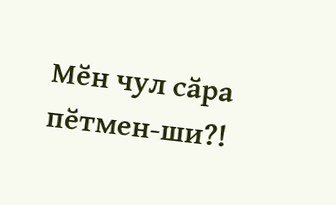Мӗн чул сӑра пӗтмен-ши?!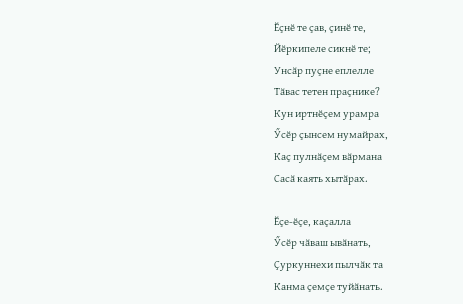Ӗҫнӗ те ҫав, ҫинӗ те,
Йӗркипеле сикнӗ те;
Унсӑр пуҫне еплелле
Тӑвас тетен праҫнике?
Кун иртнӗҫем урамра
Ӳсӗр ҫынсем нумайрах,
Каҫ пулнӑҫем вӑрмана
Сасӑ каять хытӑрах.

Ӗҫе-ӗҫе, каҫалла
Ӳсӗр чӑваш ывӑнать,
Ҫуркуннехи пылчӑк та
Канма ҫемҫе туйӑнать.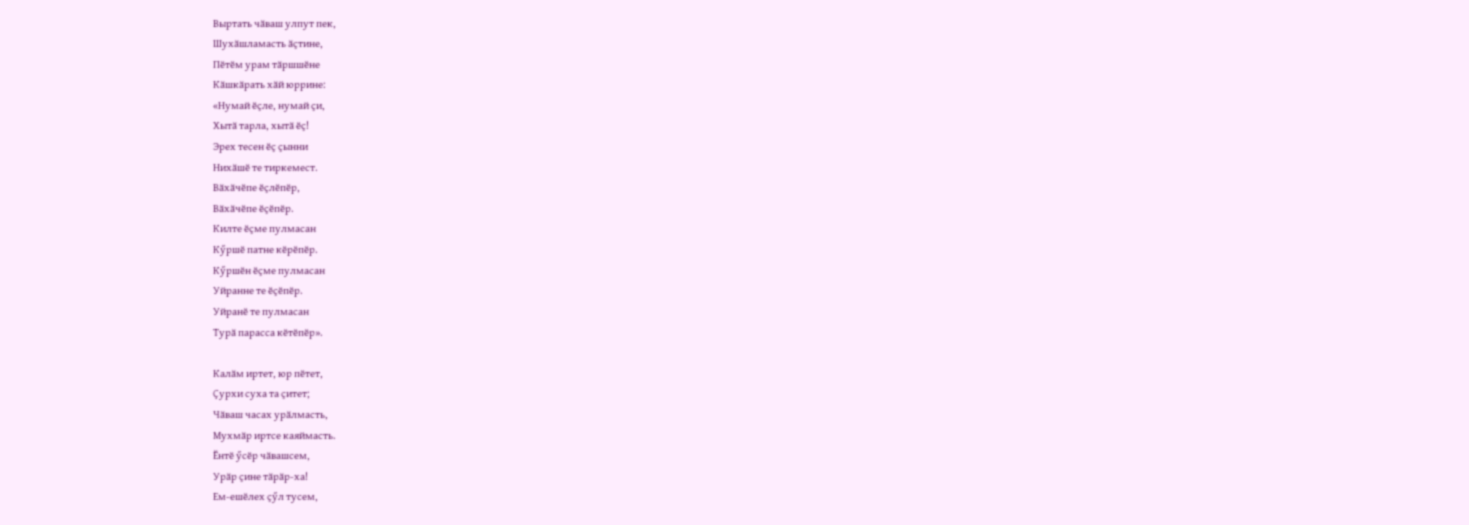Выртать чӑваш улпут пек,
Шухӑшламасть ӑҫтине,
Пӗтӗм урам тӑршшӗне
Кӑшкӑрать хӑй юррине:
«Нумай ӗҫле, нумай ҫи,
Хытӑ тарла, хытӑ ӗҫ!
Эрех тесен ӗҫ ҫынни
Нихӑшӗ те тиркемест.
Вӑхӑчӗпе ӗҫлӗпӗр,
Вӑхӑчӗпе ӗҫӗпӗр.
Килте ӗҫме пулмасан
Кӳршӗ патне кӗрӗпӗр.
Кӳршӗн ӗҫме пулмасан
Уйранне те ӗҫӗпӗр.
Уйранӗ те пулмасан
Турӑ парасса кӗтӗпӗр».

Калӑм иртет, юр пӗтет,
Ҫурхи суха та ҫитет;
Чӑваш часах урӑлмасть,
Мухмӑр иртсе каяймасть.
Ӗнтӗ ӳсӗр чӑвашсем,
Урӑр ҫине тӑрӑр-ха!
Ем-ешӗлех ҫӳл тусем,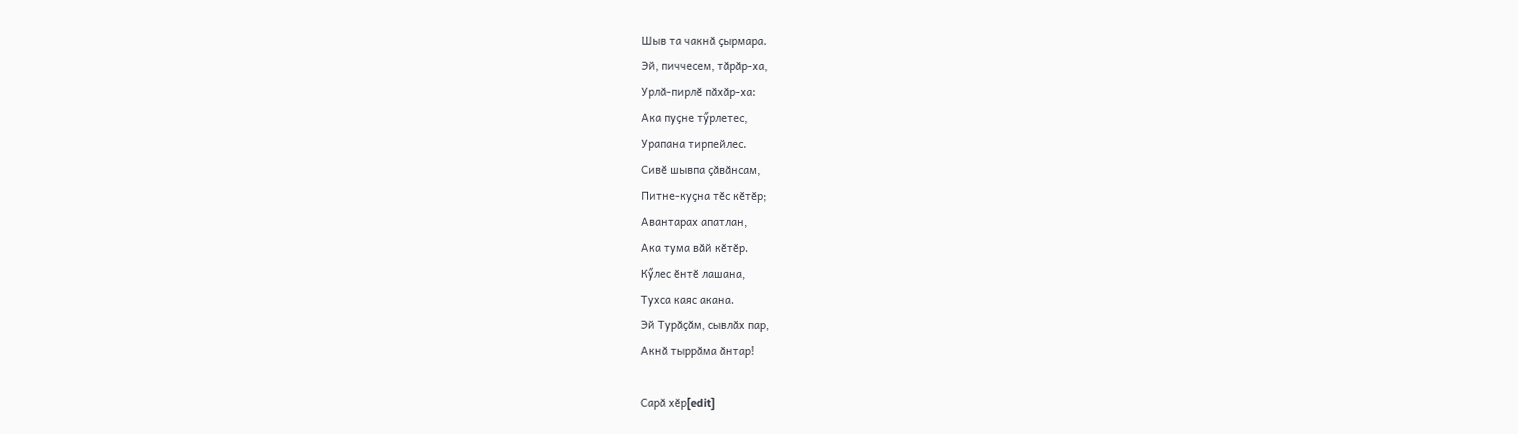Шыв та чакнӑ ҫырмара.
Эй, пиччесем, тӑрӑр-ха,
Урлӑ-пирлӗ пӑхӑр-ха:
Ака пуҫне тӳрлетес,
Урапана тирпейлес.
Сивӗ шывпа ҫӑвӑнсам,
Питне-куҫна тӗс кӗтӗр;
Авантарах апатлан,
Ака тума вӑй кӗтӗр.
Кӳлес ӗнтӗ лашана,
Тухса каяс акана.
Эй Турӑҫӑм, сывлӑх пар,
Акнӑ тыррӑма ӑнтар!

Сарӑ хӗр[edit]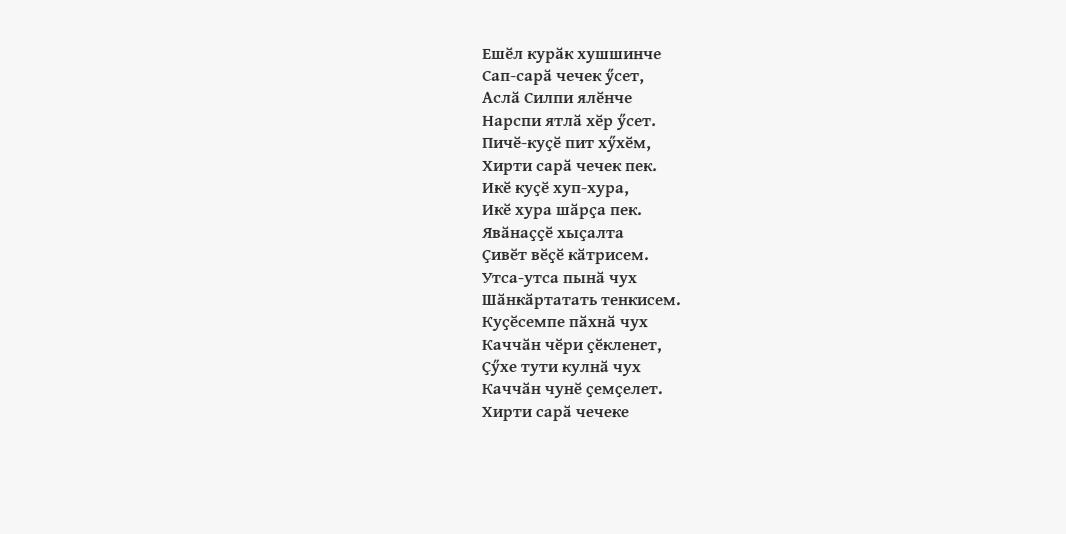Ешӗл курӑк хушшинче
Сап-сарӑ чечек ӳсет,
Аслӑ Силпи ялӗнче
Нарспи ятлӑ хӗр ӳсет.
Пичӗ-куҫӗ пит хӳхӗм,
Хирти сарӑ чечек пек.
Икӗ куҫӗ хуп-хура,
Икӗ хура шӑрҫа пек.
Явӑнаҫҫӗ хыҫалта
Ҫивӗт вӗҫӗ кӑтрисем.
Утса-утса пынӑ чух
Шӑнкӑртатать тенкисем.
Куҫӗсемпе пӑхнӑ чух
Каччӑн чӗри ҫӗкленет,
Ҫӳхе тути кулнӑ чух
Каччӑн чунӗ ҫемҫелет.
Хирти сарӑ чечеке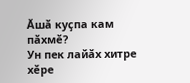Ӑшӑ куҫпа кам пӑхмӗ?
Ун пек лайӑх хитре хӗре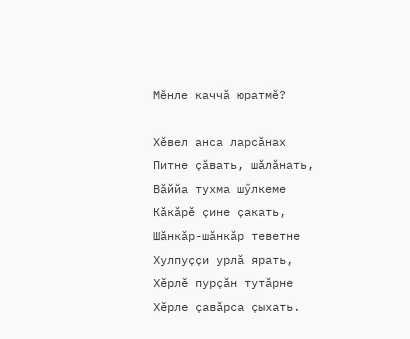Мӗнле каччӑ юратмӗ?

Хӗвел анса ларсӑнах
Питне ҫӑвать, шӑлӑнать,
Вӑййа тухма шӳлкеме
Кӑкӑрӗ ҫине ҫакать,
Шӑнкӑр-шӑнкӑр теветне
Хулпуҫҫи урлӑ ярать,
Хӗрлӗ пурҫӑн тутӑрне
Хӗрле ҫавӑрса ҫыхать.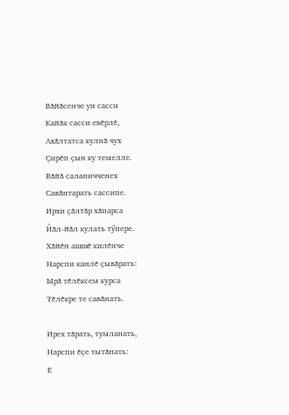Вӑйӑсенче ун сасси
Кайӑк сасси евӗрлӗ,
Ахӑлтатса кулнӑ чух
Ҫирӗп ҫын ку темелле.
Вӑйӑ саланичченех
Савӑнтарать сассипе.
Ирхи ҫӑлтӑр хӑпарса
Йӑл-йӑл кулать тӳпере.
Хӑйӗн ашшӗ килӗнче
Нарспи канлӗ ҫывӑрать:
Ырӑ тӗлӗксем курса
Тӗлӗкре те савӑнать.

Ирех тӑрать, тумланать,
Нарспи ӗҫе тытӑнать:
Е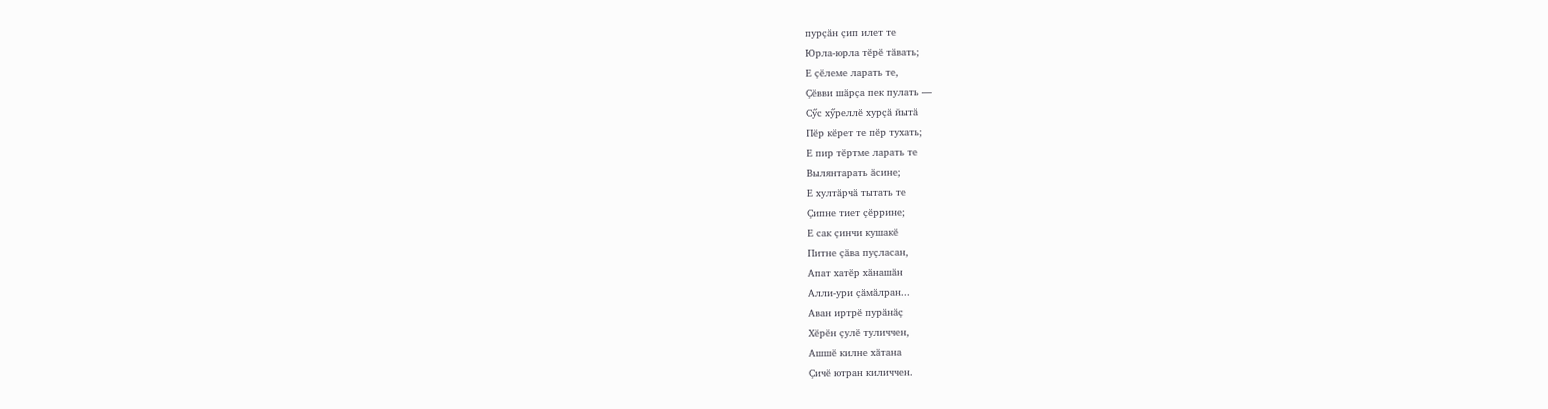пурҫӑн ҫип илет те
Юрла-юрла тӗрӗ тӑвать;
Е ҫӗлеме ларать те,
Ҫӗвви шӑрҫа пек пулать —
Сӳс хӳреллӗ хурҫӑ йытӑ
Пӗр кӗрет те пӗр тухать;
Е пир тӗртме ларать те
Вылянтарать ӑсине;
Е хултӑрчӑ тытать те
Ҫипне тиет ҫӗррине;
Е сак ҫинчи кушакӗ
Питне ҫӑва пуҫласан,
Апат хатӗр хӑнашӑн
Алли-ури ҫӑмӑлран...
Аван иртрӗ пурӑнӑҫ
Хӗрӗн ҫулӗ туличчен,
Ашшӗ килне хӑтана
Ҫичӗ ютран киличчен.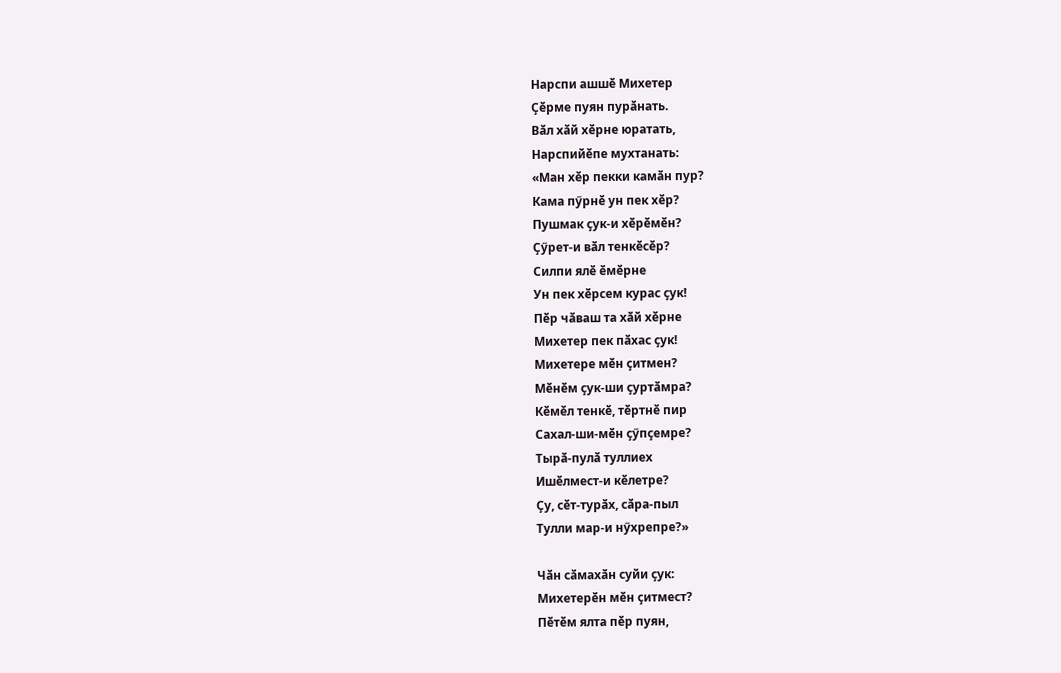Нарспи ашшӗ Михетер
Ҫӗрме пуян пурӑнать.
Вӑл хӑй хӗрне юратать,
Нарспийӗпе мухтанать:
«Ман хӗр пекки камӑн пур?
Кама пӳрнӗ ун пек хӗр?
Пушмак ҫук-и хӗрӗмӗн?
Ҫӳрет-и вӑл тенкӗсӗр?
Силпи ялӗ ӗмӗрне
Ун пек хӗрсем курас ҫук!
Пӗр чӑваш та хӑй хӗрне
Михетер пек пӑхас ҫук!
Михетере мӗн ҫитмен?
Мӗнӗм ҫук-ши ҫуртӑмра?
Кӗмӗл тенкӗ, тӗртнӗ пир
Сахал-ши-мӗн ҫӳпҫемре?
Тырӑ-пулӑ туллиех
Ишӗлмест-и кӗлетре?
Ҫу, сӗт-турӑх, сӑра-пыл
Тулли мар-и нӳхрепре?»

Чӑн сӑмахӑн суйи ҫук:
Михетерӗн мӗн ҫитмест?
Пӗтӗм ялта пӗр пуян,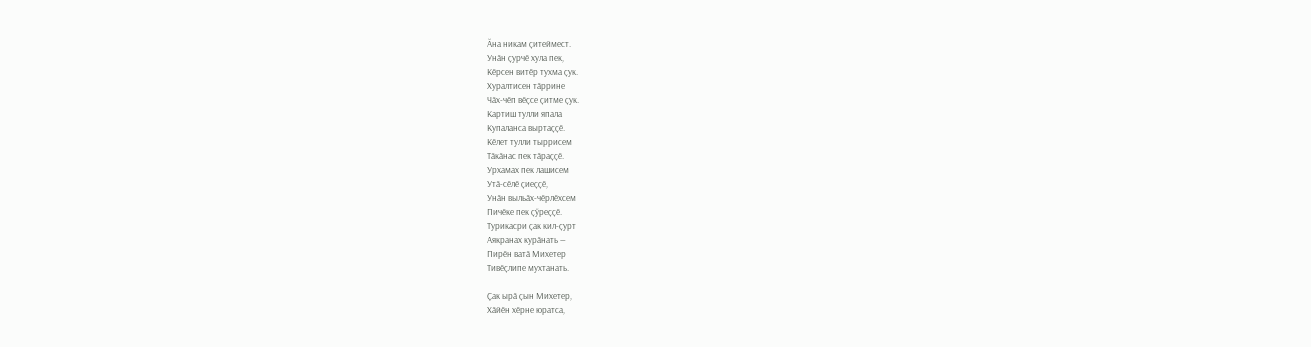Ӑна никам ҫитеймест.
Унӑн ҫурчӗ хула пек,
Кӗрсен витӗр тухма ҫук.
Хуралтисен тӑррине
Чӑх-чӗп вӗҫсе ҫитме ҫук.
Картиш тулли япала
Купаланса выртаҫҫӗ.
Кӗлет тулли тыррисем
Тӑкӑнас пек тӑраҫҫӗ.
Урхамах пек лашисем
Утӑ-сӗлӗ ҫиеҫҫӗ,
Унӑн выльӑх-чӗрлӗхсем
Пичӗке пек ҫӳреҫҫӗ.
Турикасри ҫак кил-ҫурт
Аякранах курӑнать —
Пирӗн ватӑ Михетер
Тивӗҫлипе мухтанать.

Ҫак ырӑ ҫын Михетер,
Хӑйӗн хӗрне юратса,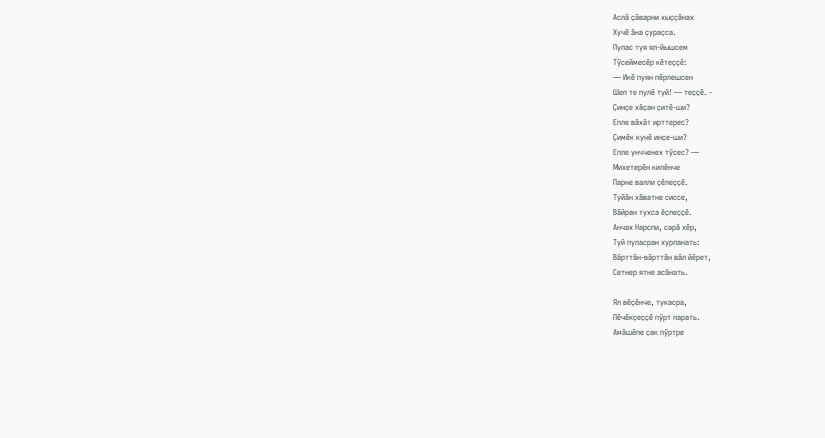Аслӑ ҫӑварни хыҫҫӑнах
Хучӗ ӑна ҫураҫса.
Пулас туя ял-йышсем
Тӳсеймесӗр кӗтеҫҫӗ:
— Икӗ пуян пӗрлешсен
Шеп те пулӗ туй! — теҫҫӗ. -
Ҫинҫе хӑҫан ҫитӗ-ши?
Епле вӑхӑт ирттерес?
Ҫимӗк кунӗ инҫе-ши?
Епле унчченех тӳсес? —
Михетерӗн килӗнче
Парне валли ҫӗлеҫҫӗ.
Туйӑн хӑватне сиссе,
Вӑйран тухса ӗҫлеҫҫӗ.
Анчах Нарспи, сарӑ хӗр,
Туй пуласран хурланать:
Вӑрттӑн-вӑрттӑн вӑл йӗрет,
Сетнер ятне асӑнать.

Ял вӗҫӗнче, тукасра,
Пӗчӗкҫеҫҫӗ пӳрт ларать.
Амӑшӗпе ҫак пӳртре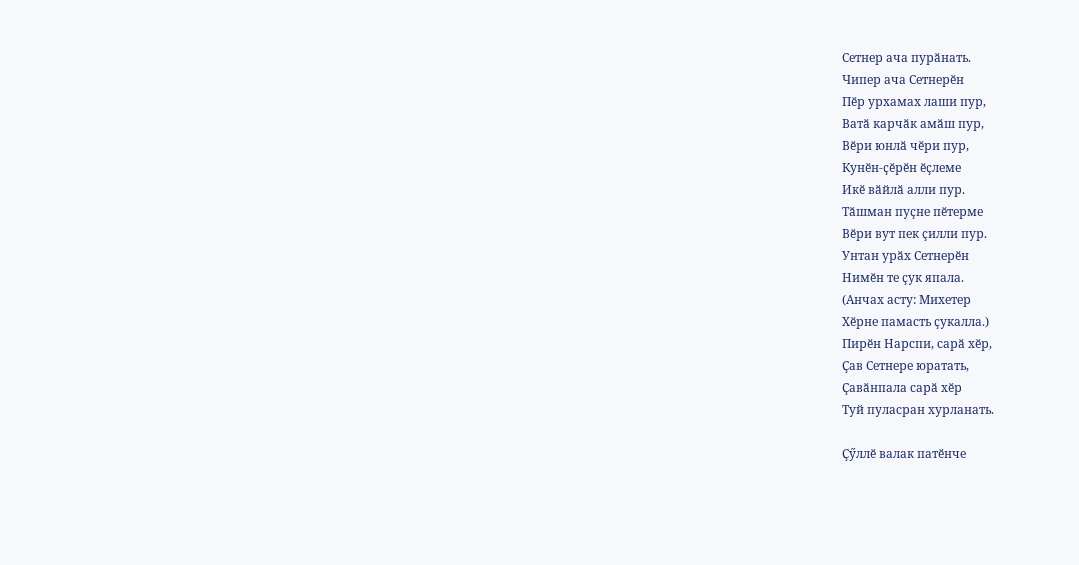Сетнер ача пурӑнать.
Чипер ача Сетнерӗн
Пӗр урхамах лаши пур,
Ватӑ карчӑк амӑш пур,
Вӗри юнлӑ чӗри пур,
Кунӗн-ҫӗрӗн ӗҫлеме
Икӗ вӑйлӑ алли пур.
Тӑшман пуҫне пӗтерме
Вӗри вут пек ҫилли пур.
Унтан урӑх Сетнерӗн
Нимӗн те ҫук япала.
(Анчах асту: Михетер
Хӗрне памасть ҫукалла.)
Пирӗн Нарспи, сарӑ хӗр,
Ҫав Сетнере юратать,
Ҫавӑнпала сарӑ хӗр
Туй пуласран хурланать.

Ҫӳллӗ валак патӗнче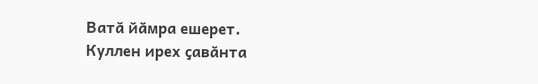Ватӑ йӑмра ешерет.
Куллен ирех ҫавӑнта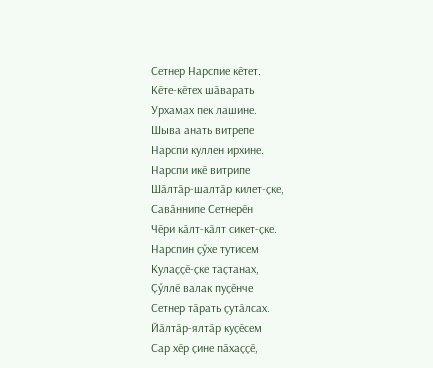Сетнер Нарспие кӗтет.
Кӗте-кӗтех шӑварать
Урхамах пек лашине.
Шыва анать витрепе
Нарспи куллен ирхине.
Нарспи икӗ витрипе
Шӑлтӑр-шалтӑр килет-ҫке,
Савӑннипе Сетнерӗн
Чӗри кӑлт-кӑлт сикет-ҫке.
Нарспин ҫӳхе тутисем
Кулаҫҫӗ-ҫке таҫтанах,
Ҫӳллӗ валак пуҫӗнче
Сетнер тӑрать ҫутӑлсах.
Йӑлтӑр-ялтӑр куҫӗсем
Сар хӗр ҫине пӑхаҫҫӗ,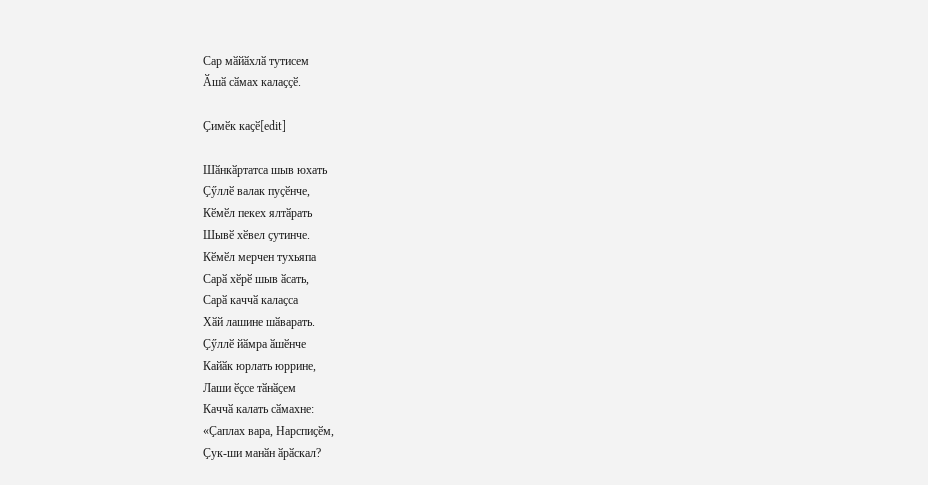Сар мӑйӑхлӑ тутисем
Ӑшӑ сӑмах калаҫҫӗ.

Ҫимӗк каҫӗ[edit]

Шӑнкӑртатса шыв юхать
Ҫӳллӗ валак пуҫӗнче,
Кӗмӗл пекех ялтӑрать
Шывӗ хӗвел ҫутинче.
Кӗмӗл мерчен тухьяпа
Сарӑ хӗрӗ шыв ӑсать,
Сарӑ каччӑ калаҫса
Хӑй лашине шӑварать.
Ҫӳллӗ йӑмра ӑшӗнче
Кайӑк юрлать юррине,
Лаши ӗҫсе тӑнӑҫем
Каччӑ калать сӑмахне:
«Ҫаплах вара, Нарспиҫӗм,
Ҫук-ши манӑн ӑрӑскал?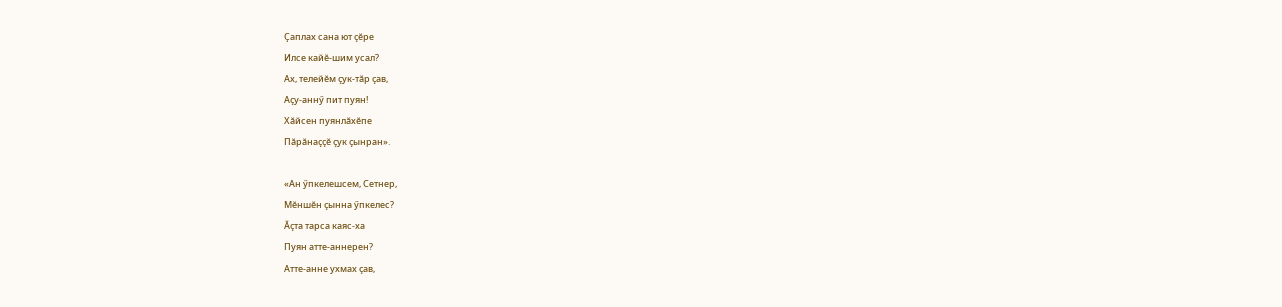Ҫаплах сана ют ҫӗре
Илсе кайӗ-шим усал?
Ах, телейӗм ҫук-тӑр ҫав,
Аҫу-аннӳ пит пуян!
Хӑйсен пуянлӑхӗпе
Пӑрӑнаҫҫӗ ҫук ҫынран».

«Ан ӳпкелешсем, Сетнер,
Мӗншӗн ҫынна ӳпкелес?
Ӑҫта тарса каяс-ха
Пуян атте-аннерен?
Атте-анне ухмах ҫав,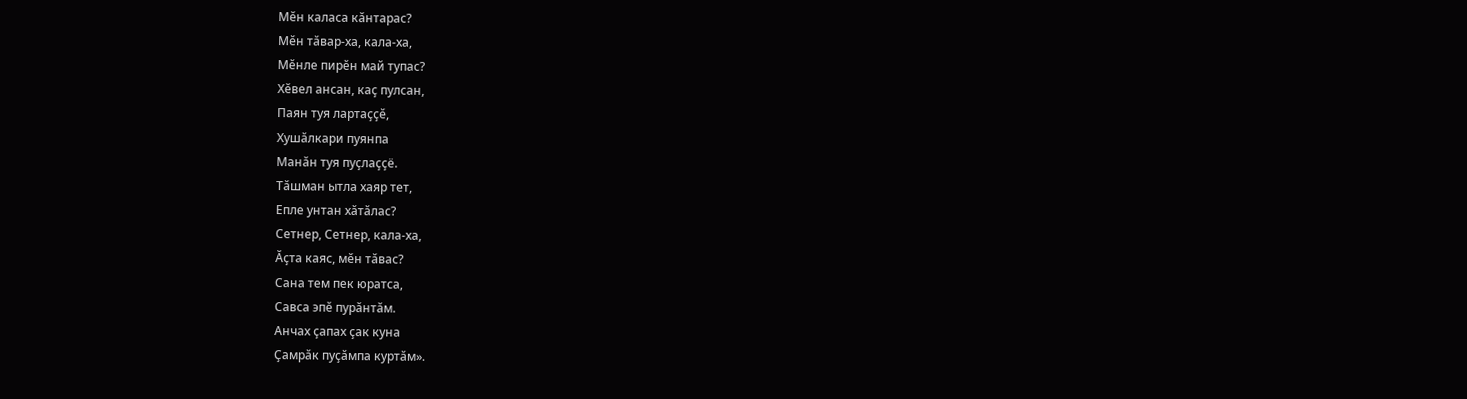Мӗн каласа кӑнтарас?
Мӗн тӑвар-ха, кала-ха,
Мӗнле пирӗн май тупас?
Хӗвел ансан, каҫ пулсан,
Паян туя лартаҫҫӗ,
Хушӑлкари пуянпа
Манӑн туя пуҫлаҫҫё.
Тӑшман ытла хаяр тет,
Епле унтан хӑтӑлас?
Сетнер, Сетнер, кала-ха,
Ӑҫта каяс, мӗн тӑвас?
Сана тем пек юратса,
Савса эпӗ пурӑнтӑм.
Анчах ҫапах ҫак куна
Ҫамрӑк пуҫӑмпа куртӑм».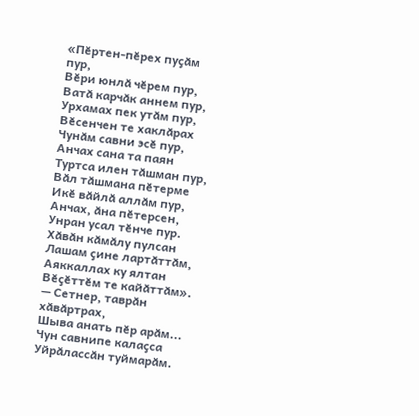«Пӗртен-пӗрех пуҫӑм пур,
Вӗри юнлӑ чӗрем пур,
Ватӑ карчӑк аннем пур,
Урхамах пек утӑм пур,
Вӗсенчен те хаклӑрах
Чунӑм савни эсӗ пур,
Анчах сана та паян
Туртса илен тӑшман пур,
Вӑл тӑшмана пӗтерме
Икӗ вӑйлӑ аллӑм пур,
Анчах, ӑна пӗтерсен,
Унран усал тӗнче пур.
Хӑвӑн кӑмӑлу пулсан
Лашам ҫине лартӑттӑм,
Аяккаллах ку ялтан
Вӗҫӗттӗм те кайӑттӑм».
— Сетнер, таврӑн хӑвӑртрах,
Шыва анать пӗр арӑм...
Чун савнипе калаҫса
Уйрӑлассӑн туймарӑм.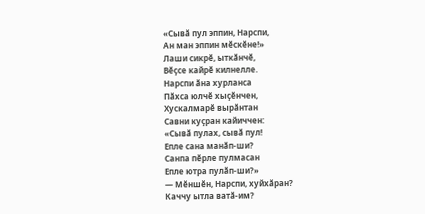«Сывӑ пул эппин, Нарспи,
Ан ман эппин мӗскӗне!»
Лаши сикрӗ, ыткӑнчӗ,
Вӗҫсе кайрӗ килнелле.
Нарспи ӑна хурланса
Пӑхса юлчӗ хыҫӗнчен,
Хускалмарӗ вырӑнтан
Савни куҫран кайиччен:
«Сывӑ пулах, сывӑ пул!
Епле сана манӑп-ши?
Санпа пӗрле пулмасан
Епле ютра пулӑп-ши?»
— Мӗншӗн, Нарспи, хуйхӑран?
Каччу ытла ватӑ-им?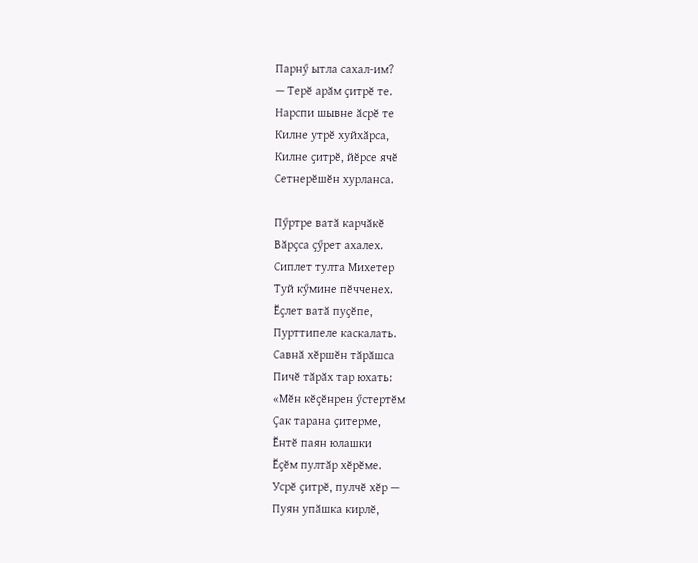Парнӳ ытла сахал-им?
— Терӗ арӑм ҫитрӗ те.
Нарспи шывне ӑсрӗ те
Килне утрӗ хуйхӑрса,
Килне ҫитрӗ, йӗрсе ячӗ
Сетнерӗшӗн хурланса.

Пӳртре ватӑ карчӑкӗ
Вӑрҫса ҫӳрет ахалех.
Сиплет тулта Михетер
Туй кӳмине пӗчченех.
Ӗҫлет ватӑ пуҫӗпе,
Пурттипеле каскалать.
Савнӑ хӗршӗн тӑрӑшса
Пичӗ тӑрӑх тар юхать:
«Мӗн кӗҫӗнрен ӳстертӗм
Ҫак тарана ҫитерме,
Ӗнтӗ паян юлашки
Ӗҫӗм пултӑр хӗрӗме.
Усрӗ ҫитрӗ, пулчӗ хӗр —
Пуян упӑшка кирлӗ,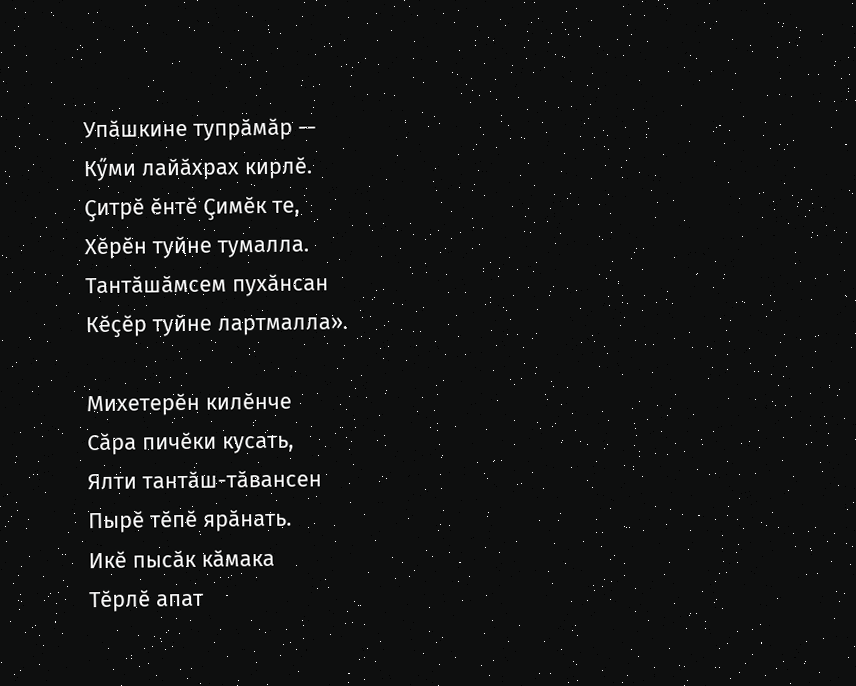Упӑшкине тупрӑмӑр —
Кӳми лайӑхрах кирлӗ.
Ҫитрӗ ӗнтӗ Ҫимӗк те,
Хӗрӗн туйне тумалла.
Тантӑшӑмсем пухӑнсан
Кӗҫӗр туйне лартмалла».

Михетерӗн килӗнче
Сӑра пичӗки кусать,
Ялти тантӑш-тӑвансен
Пырӗ тӗпӗ ярӑнать.
Икӗ пысӑк кӑмака
Тӗрлӗ апат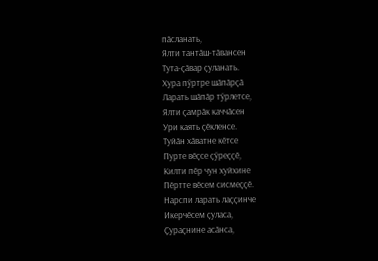пӑсланать,
Ялти тантӑш-тӑвансен
Тута-ҫӑвар ҫуланать.
Хура пӳртре шӑпӑрҫӑ
Ларать шӑпӑр тӳрлетсе,
Ялти ҫамрӑк каччӑсен
Ури каять ҫӗкленсе.
Туйӑн хӑватне кӗтсе
Пурте вӗҫсе ҫӳреҫҫӗ,
Килти пӗр чун хуйхине
Пӗртте вӗсем сисмеҫҫӗ.
Нарспи ларать лаҫҫинче
Икерчӗсем ҫуласа,
Ҫураҫнине асӑнса,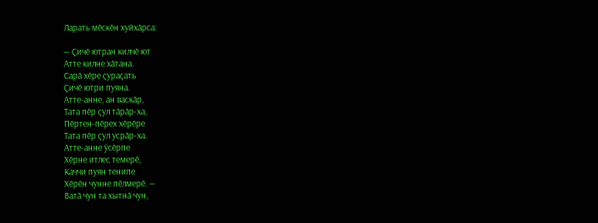Ларать мӗскӗн хуйхӑрса:

— Ҫичӗ ютран килчӗ ют
Атте килне хӑтана.
Сарӑ хӗре ҫураҫать
Ҫичӗ ютри пуяна.
Атте-анне, ан васкӑр,
Тата пӗр ҫул тӑрӑр-ха,
Пӗртен-пӗрех хӗрӗре
Тата пӗр ҫул усрӑр-ха.
Атте-анне ӳсӗрпе
Хӗрне итлес темерӗ,
Каччи пуян тенипе
Хӗрӗн чунне пӗлмерӗ. —
Ватӑ чун та хытнӑ чун,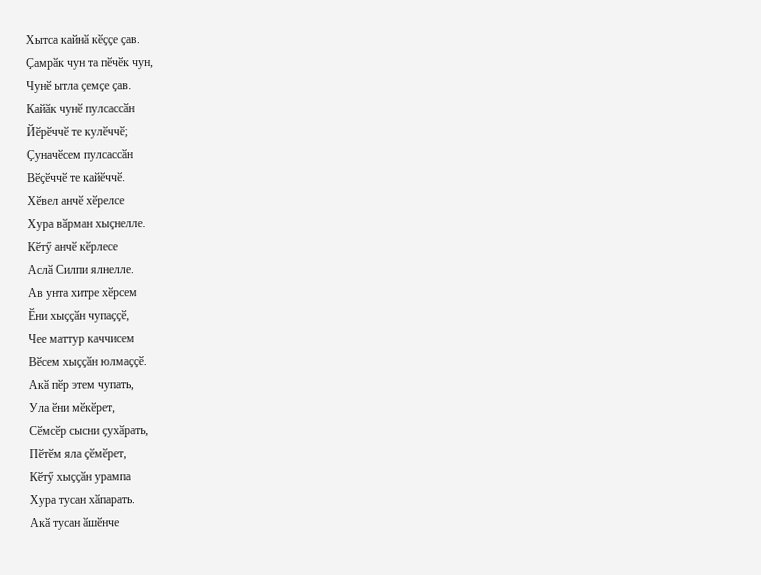Хытса кайнӑ кӗҫҫе ҫав.
Ҫамрӑк чун та пӗчӗк чун,
Чунӗ ытла ҫемҫе ҫав.
Кайӑк чунӗ пулсассӑн
Йӗрӗччӗ те кулӗччӗ;
Ҫуначӗсем пулсассӑн
Вӗҫӗччӗ те кайӗччӗ.
Хӗвел анчӗ хӗрелсе
Хура вӑрман хыҫнелле.
Кӗтӳ анчӗ кӗрлесе
Аслӑ Силпи ялнелле.
Ав унта хитре хӗрсем
Ӗни хыҫҫӑн чупаҫҫӗ,
Чее маттур каччисем
Вӗсем хыҫҫӑн юлмаҫҫӗ.
Акӑ пӗр этем чупать,
Ула ӗни мӗкӗрет,
Сӗмсӗр сысни ҫухӑрать,
Пӗтӗм яла ҫӗмӗрет,
Кӗтӳ хыҫҫӑн урампа
Хура тусан хӑпарать.
Акӑ тусан ӑшӗнче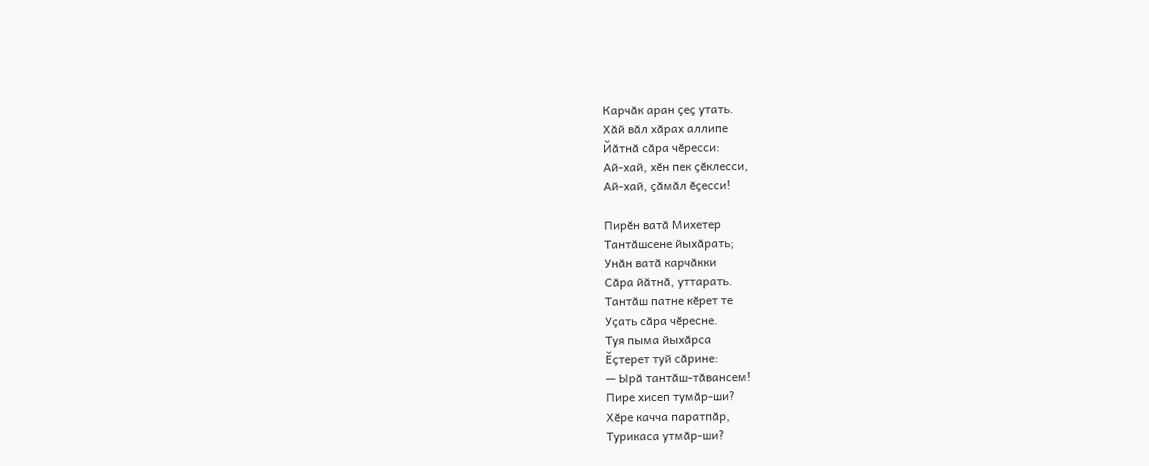Карчӑк аран ҫеҫ утать.
Хӑй вӑл хӑрах аллипе
Йӑтнӑ сӑра чӗресси:
Ай-хай, хӗн пек ҫӗклесси,
Ай-хай, ҫӑмӑл ӗҫесси!

Пирӗн ватӑ Михетер
Тантӑшсене йыхӑрать;
Унӑн ватӑ карчӑкки
Сӑра йӑтнӑ, уттарать.
Тантӑш патне кӗрет те
Уҫать сӑра чӗресне.
Туя пыма йыхӑрса
Ӗҫтерет туй сӑрине:
— Ырӑ тантӑш-тӑвансем!
Пире хисеп тумӑр-ши?
Хӗре качча паратпӑр,
Турикаса утмӑр-ши?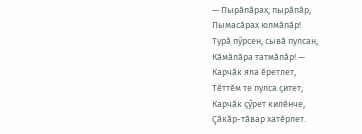— Пырӑпӑрах, пырӑпӑр,
Пымасӑрах юлмӑпӑр!
Турӑ пӳрсен, сывӑ пулсан,
Кӑмӑлӑра татмӑпӑр! —
Карчӑк яла ӗретлет,
Тӗттӗм те пулса ҫитет;
Карчӑк ҫӳрет килӗнче,
Ҫӑкӑр-тӑвар хатӗрлет.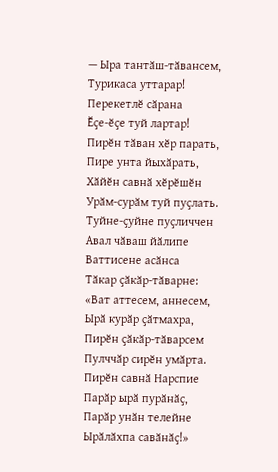— Ыра тантӑш-тӑвансем,
Турикаса уттарар!
Перекетлӗ сӑрана
Ӗҫе-ӗҫе туй лартар!
Пирӗн тӑван хӗр парать,
Пире унта йыхӑрать,
Хӑйӗн савнӑ хӗрӗшӗн
Урӑм-сурӑм туй пуҫлать.
Туйне-ҫуйне пуҫличчен
Авал чӑваш йӑлипе
Ваттисене асӑнса
Тӑкар ҫӑкӑр-тӑварне:
«Ват аттесем, аннесем,
Ырӑ курӑр ҫӑтмахра,
Пирӗн ҫӑкӑр-тӑварсем
Пулччӑр сирӗн умӑрта.
Пирӗн савнӑ Нарспие
Парӑр ырӑ пурӑнӑҫ,
Парӑр унӑн телейне
Ырӑлӑхпа савӑнӑҫ!»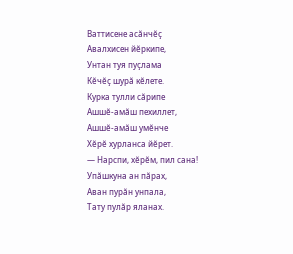Ваттисене асӑнчӗҫ
Авалхисен йӗркипе,
Унтан туя пуҫлама
Кӗчӗҫ шурӑ кӗлете.
Курка тулли сӑрипе
Ашшӗ-амӑш пехиллет,
Ашшӗ-амӑш умӗнче
Хӗрӗ хурланса йӗрет.
— Нарспи, хӗрӗм, пил сана!
Упӑшкуна ан пӑрах,
Аван пурӑн унпала,
Тату пулӑр яланах.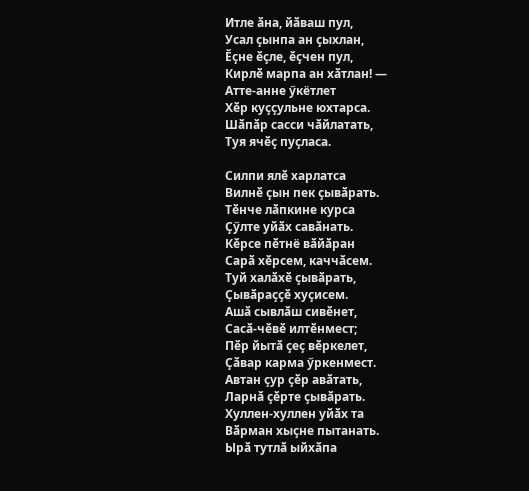Итле ӑна, йӑваш пул,
Усал ҫынпа ан ҫыхлан,
Ӗҫне ӗҫле, ӗҫчен пул,
Кирлӗ марпа ан хӑтлан! —
Атте-анне ӳкётлет
Хӗр куҫҫульне юхтарса.
Шӑпӑр сасси чӑйлатать,
Туя ячӗҫ пуҫласа.

Силпи ялӗ харлатса
Вилнӗ ҫын пек ҫывӑрать.
Тӗнче лӑпкине курса
Ҫӳлте уйӑх савӑнать.
Кӗрсе пӗтнё вӑйӑран
Сарӑ хӗрсем, каччӑсем.
Туй халӑхӗ ҫывӑрать,
Ҫывӑраҫҫӗ хуҫисем.
Ашӑ сывлӑш сивӗнет,
Сасӑ-чӗвӗ илтӗнмест;
Пӗр йытӑ ҫеҫ вӗркелет,
Ҫӑвар карма ӳркенмест.
Автан ҫур ҫӗр авӑтать,
Ларнӑ ҫӗрте ҫывӑрать.
Хуллен-хуллен уйӑх та
Вӑрман хыҫне пытанать.
Ырӑ тутлӑ ыйхӑпа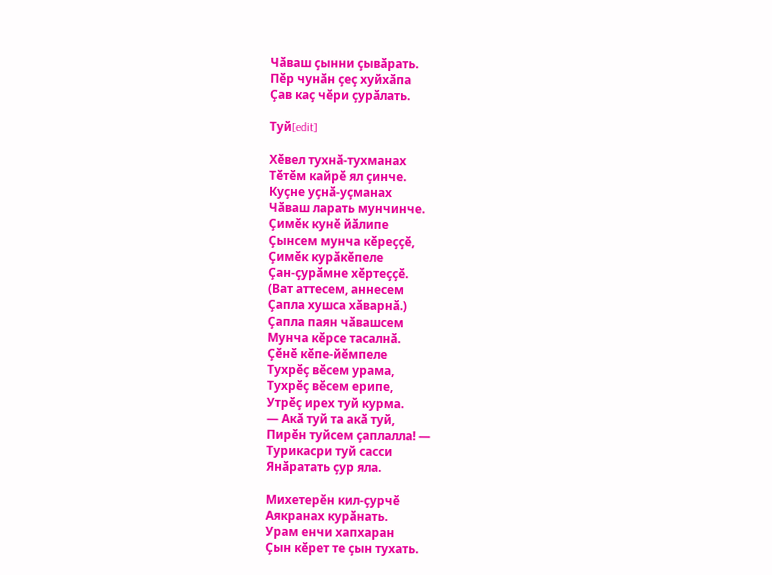Чӑваш ҫынни ҫывӑрать.
Пӗр чунӑн ҫеҫ хуйхӑпа
Ҫав каҫ чӗри ҫурӑлать.

Туй[edit]

Хӗвел тухнӑ-тухманах
Тӗтӗм кайрӗ ял ҫинче.
Куҫне уҫнӑ-уҫманах
Чӑваш ларать мунчинче.
Ҫимӗк кунӗ йӑлипе
Ҫынсем мунча кӗреҫҫӗ,
Ҫимӗк курӑкӗпеле
Ҫан-ҫурӑмне хӗртеҫҫӗ.
(Ват аттесем, аннесем
Ҫапла хушса хӑварнӑ.)
Ҫапла паян чӑвашсем
Мунча кӗрсе тасалнӑ.
Ҫӗнӗ кӗпе-йӗмпеле
Тухрӗҫ вӗсем урама,
Тухрӗҫ вӗсем ерипе,
Утрӗҫ ирех туй курма.
— Акӑ туй та акӑ туй,
Пирӗн туйсем ҫаплалла! —
Турикасри туй сасси
Янӑратать ҫур яла.

Михетерӗн кил-ҫурчӗ
Аякранах курӑнать.
Урам енчи хапхаран
Ҫын кӗрет те ҫын тухать.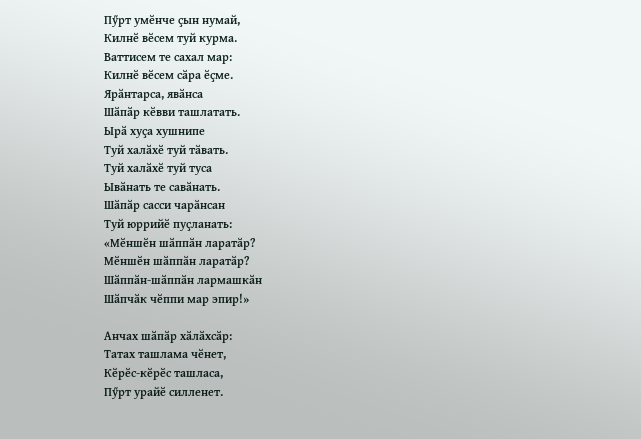Пӳрт умӗнче ҫын нумай,
Килнӗ вӗсем туй курма.
Ваттисем те сахал мар:
Килнӗ вӗсем сӑра ӗҫме.
Ярӑнтарса, явӑнса
Шӑпӑр кӗвви ташлатать.
Ырӑ хуҫа хушнипе
Туй халӑхӗ туй тӑвать.
Туй халӑхӗ туй туса
Ывӑнать те савӑнать.
Шӑпӑр сасси чарӑнсан
Туй юррийӗ пуҫланать:
«Мӗншӗн шӑппӑн ларатӑр?
Мӗншӗн шӑппӑн ларатӑр?
Шӑппӑн-шӑппӑн лармашкӑн
Шӑпчӑк чӗппи мар эпир!»

Анчах шӑпӑр хӑлӑхсӑр:
Татах ташлама чӗнет,
Кӗрӗс-кӗрӗс ташласа,
Пӳрт урайӗ силленет.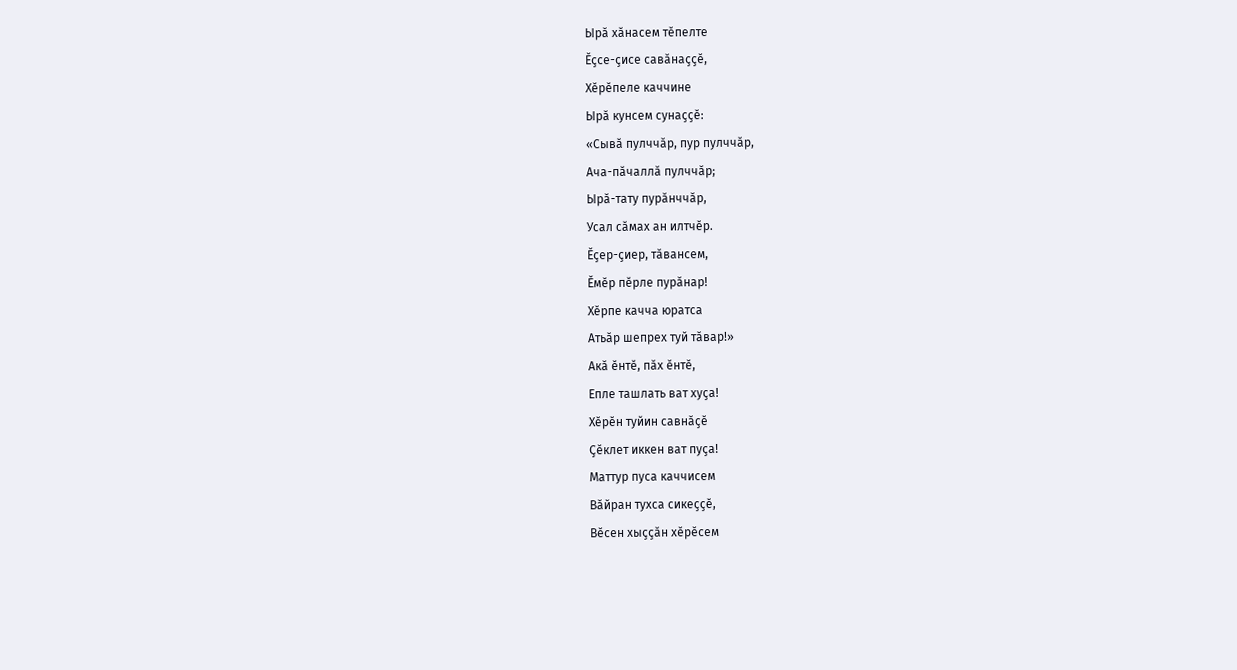Ырӑ хӑнасем тӗпелте
Ӗҫсе-ҫисе савӑнаҫҫӗ,
Хӗрӗпеле каччине
Ырӑ кунсем сунаҫҫӗ:
«Сывӑ пулччӑр, пур пулччӑр,
Ача-пӑчаллӑ пулччӑр;
Ырӑ-тату пурӑнччӑр,
Усал сӑмах ан илтчӗр.
Ӗҫер-ҫиер, тӑвансем,
Ӗмӗр пӗрле пурӑнар!
Хӗрпе качча юратса
Атьӑр шепрех туй тӑвар!»
Акӑ ӗнтӗ, пӑх ӗнтӗ,
Епле ташлать ват хуҫа!
Хӗрӗн туйин савнӑҫӗ
Ҫӗклет иккен ват пуҫа!
Маттур пуса каччисем
Вӑйран тухса сикеҫҫӗ,
Вӗсен хыҫҫӑн хӗрӗсем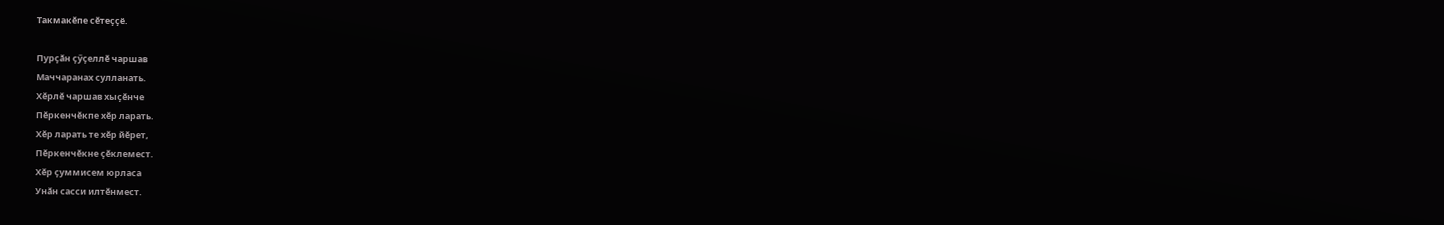Такмакӗпе сӗтеҫҫё.

Пурҫӑн ҫӳҫеллӗ чаршав
Маччаранах сулланать.
Хӗрлӗ чаршав хыҫӗнче
Пӗркенчӗкпе хӗр ларать.
Хӗр ларать те хӗр йӗрет,
Пӗркенчӗкне ҫӗклемест.
Хӗр ҫуммисем юрласа
Унӑн сасси илтӗнмест.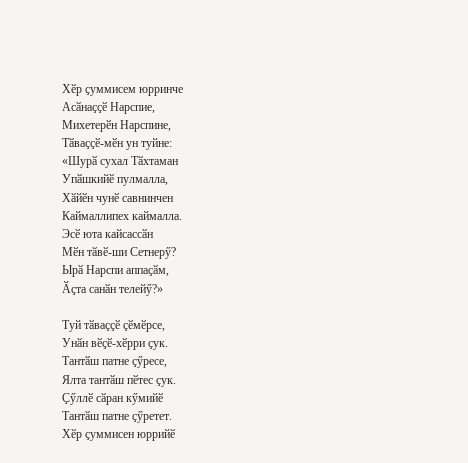Хӗр ҫуммисем юрринче
Асӑнаҫҫӗ Нарспие,
Михетерӗн Нарспине,
Тӑваҫҫӗ-мӗн ун туйне:
«Шурӑ сухал Тӑхтаман
Упӑшкийӗ пулмалла,
Хӑйӗн чунӗ савнинчен
Каймаллипех каймалла.
Эсӗ юта кайсассӑн
Мӗн тӑвӗ-ши Сетнерӳ?
Ырӑ Нарспи аппаҫӑм,
Ӑҫта санӑн телейӳ?»

Туй тӑваҫҫӗ ҫӗмӗрсе,
Унӑн вӗҫӗ-хӗрри ҫук.
Тантӑш патне ҫӳресе,
Ялта тантӑш пӗтес ҫук.
Ҫӳллӗ сӑран кӳмийӗ
Тантӑш патне ҫӳретет.
Хӗр ҫуммисен юррийӗ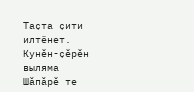Таҫта ҫити илтёнет.
Кунӗн-ҫӗрӗн выляма
Шӑпӑрӗ те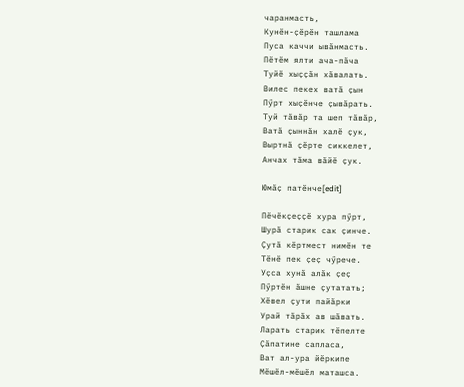чаранмасть,
Кунӗн-ҫӗрӗн ташлама
Пуса каччи ывӑнмасть.
Пӗтӗм ялти ача-пӑча
Туйӗ хыҫҫӑн хӑвалать.
Вилес пекех ватӑ ҫын
Пӳрт хыҫӗнче ҫывӑрать.
Туй тӑвӑр та шеп тӑвӑр,
Ватӑ ҫыннӑн халӗ ҫук,
Выртнӑ ҫӗрте сиккелет,
Анчах тӑма вӑйӗ ҫук.

Юмӑҫ патӗнче[edit]

Пӗчӗкҫеҫҫӗ хура пӳрт,
Шурӑ старик сак ҫинче.
Ҫутӑ кӗртмест нимӗн те
Тӗнӗ пек ҫеҫ чӳрече.
Уҫса хунӑ алӑк ҫеҫ
Пӳртӗн ӑшне ҫутатать;
Хӗвел ҫути пайӑрки
Урай тӑрӑх ав шӑвать.
Ларать старик тӗпелте
Ҫӑпатине сапласа,
Ват ал-ура йӗркипе
Мӗшӗл-мӗшӗл маташса.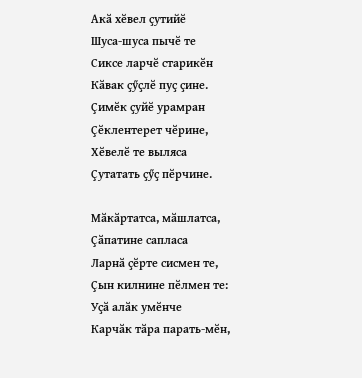Акӑ хӗвел ҫутийӗ
Шуса-шуса пычӗ те
Сиксе ларчӗ старикӗн
Кӑвак ҫӳҫлӗ пуҫ ҫине.
Ҫимӗк ҫуйӗ урамран
Ҫӗклентерет чӗрине,
Хӗвелӗ те выляса
Ҫутатать ҫӳҫ пӗрчине.

Мӑкӑртатса, мӑшлатса,
Ҫӑпатине сапласа
Ларнӑ ҫӗрте сисмен те,
Ҫын килнине пӗлмен те:
Уҫӑ алӑк умӗнче
Карчӑк тӑра парать-мӗн,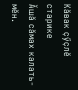Кӑвак ҫӳҫлӗ старике
Ӑшӑ сӑмах калать-мӗн.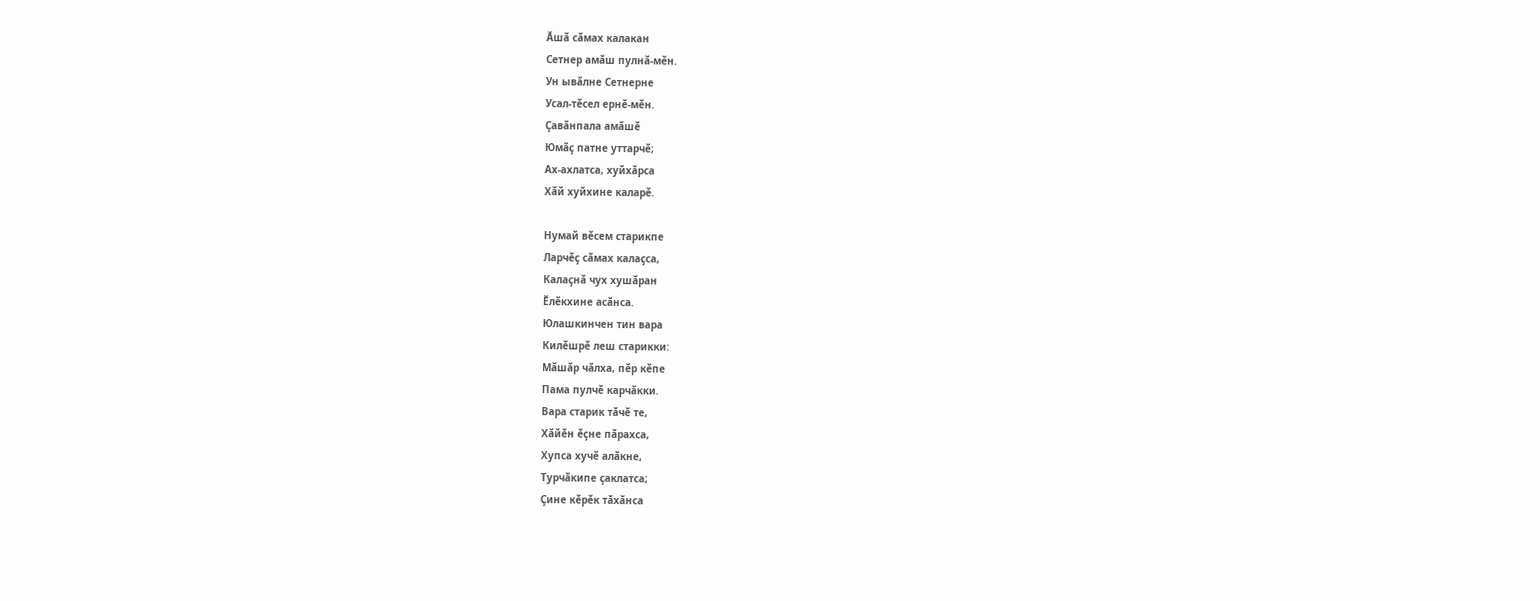Ӑшӑ сӑмах калакан
Сетнер амӑш пулнӑ-мӗн.
Ун ывӑлне Сетнерне
Усал-тӗсел ернӗ-мӗн.
Ҫавӑнпала амӑшӗ
Юмӑҫ патне уттарчӗ;
Ах-ахлатса, хуйхӑрса
Хӑй хуйхине каларӗ.

Нумай вӗсем старикпе
Ларчӗҫ сӑмах калаҫса,
Калаҫнӑ чух хушӑран
Ӗлӗкхине асӑнса.
Юлашкинчен тин вара
Килӗшрӗ леш старикки:
Мӑшӑр чӑлха, пӗр кӗпе
Пама пулчӗ карчӑкки.
Вара старик тӑчӗ те,
Хӑйӗн ӗҫне пӑрахса,
Хупса хучӗ алӑкне,
Турчӑкипе ҫаклатса;
Ҫине кӗрӗк тӑхӑнса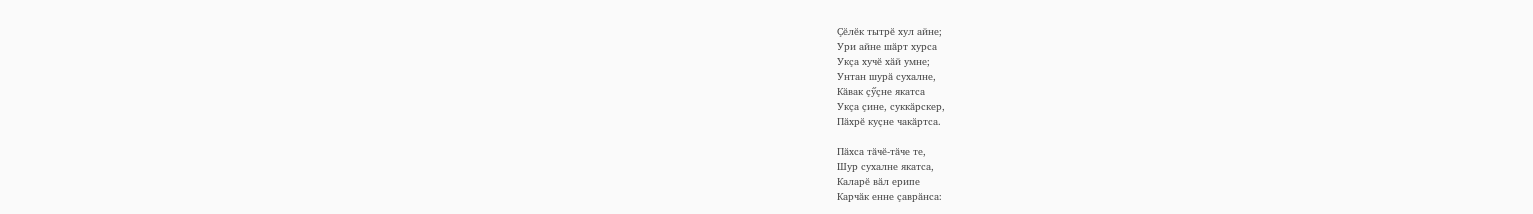Ҫӗлӗк тытрӗ хул айне;
Ури айне шӑрт хурса
Укҫа хучӗ хӑй умне;
Унтан шурӑ сухалне,
Кӑвак ҫӳҫне якатса
Укҫа ҫине, суккӑрскер,
Пӑхрӗ куҫне чакӑртса.

Пӑхса тӑчӗ-тӑче те,
Шур сухалне якатса,
Каларӗ вӑл ерипе
Карчӑк енне ҫаврӑнса: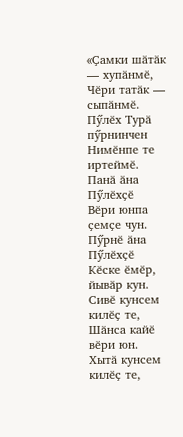«Ҫамки шӑтӑк — хупӑнмӗ,
Чӗри татӑк — сыпӑнмӗ.
Пӳлӗх Турӑ пӳрнинчен
Нимӗнпе те иртеймӗ.
Панӑ ӑна Пӳлӗхҫӗ
Вӗри юнпа ҫемҫе чун.
Пӳрнӗ ӑна Пӳлӗхҫӗ
Кӗске ӗмӗр, йывӑр кун.
Сивӗ кунсем килӗҫ те,
Шӑнса кайӗ вӗри юн.
Хытӑ кунсем килӗҫ те,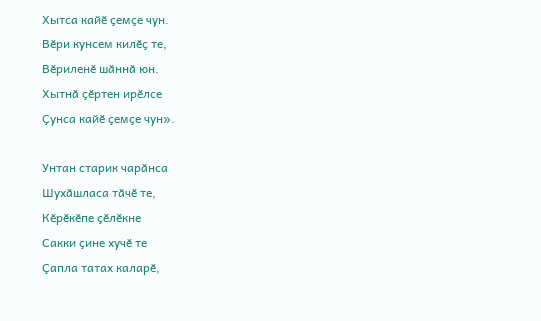Хытса кайӗ ҫемҫе чун.
Вӗри кунсем килӗҫ те,
Вӗриленӗ шӑннӑ юн.
Хытнӑ ҫӗртен ирӗлсе
Ҫунса кайӗ ҫемҫе чун».

Унтан старик чарӑнса
Шухӑшласа тӑчӗ те,
Кӗрӗкӗпе ҫӗлӗкне
Сакки ҫине хучӗ те
Ҫапла татах каларӗ,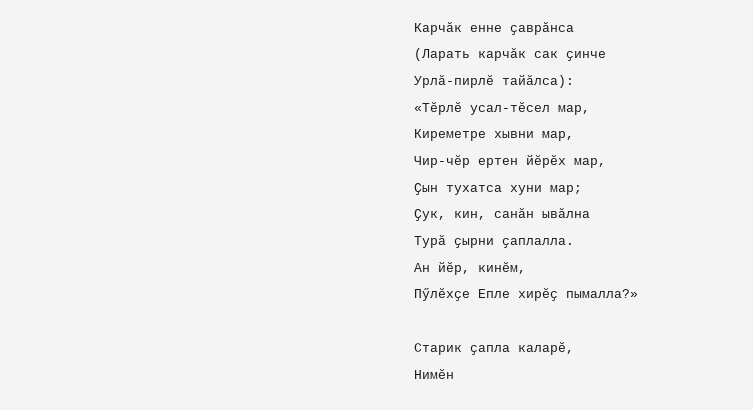Карчӑк енне ҫаврӑнса
(Ларать карчӑк сак ҫинче
Урлӑ-пирлӗ тайӑлса):
«Тӗрлӗ усал-тӗсел мар,
Киреметре хывни мар,
Чир-чӗр ертен йӗрӗх мар,
Ҫын тухатса хуни мар;
Ҫук, кин, санӑн ывӑлна
Турӑ ҫырни ҫаплалла.
Ан йӗр, кинӗм,
Пӳлӗхҫе Епле хирӗҫ пымалла?»

Старик ҫапла каларӗ,
Нимӗн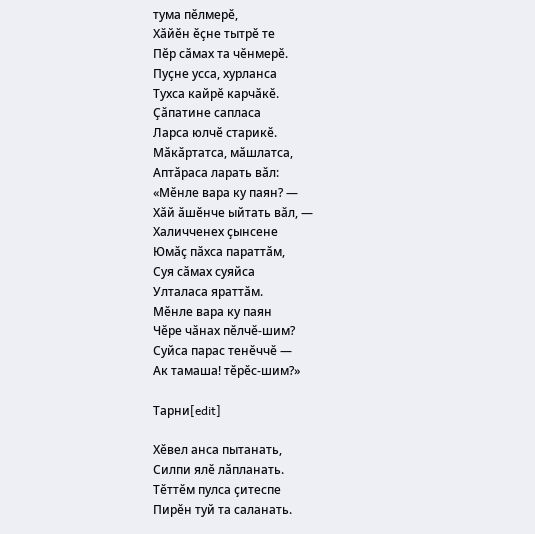тума пӗлмерӗ,
Хӑйӗн ӗҫне тытрӗ те
Пӗр сӑмах та чӗнмерӗ.
Пуҫне усса, хурланса
Тухса кайрӗ карчӑкӗ.
Ҫӑпатине сапласа
Ларса юлчӗ старикӗ.
Мӑкӑртатса, мӑшлатса,
Аптӑраса ларать вӑл:
«Мӗнле вара ку паян? —
Хӑй ӑшӗнче ыйтать вӑл, —
Халичченех ҫынсене
Юмӑҫ пӑхса параттӑм,
Суя сӑмах суяйса
Улталаса яраттӑм.
Мӗнле вара ку паян
Чӗре чӑнах пӗлчӗ-шим?
Суйса парас тенӗччӗ —
Ак тамаша! тӗрӗс-шим?»

Тарни[edit]

Хӗвел анса пытанать,
Силпи ялӗ лӑпланать.
Тӗттӗм пулса ҫитеспе
Пирӗн туй та саланать.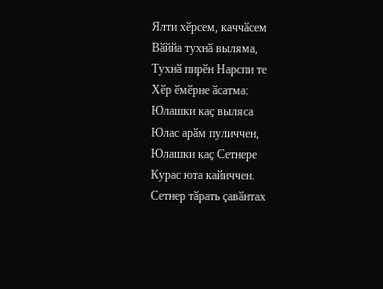Ялти хӗрсем, каччӑсем
Вӑййа тухнӑ выляма,
Тухнӑ пирӗн Нарспи те
Хӗр ӗмӗрне ӑсатма:
Юлашки каҫ выляса
Юлас арӑм пуличчен,
Юлашки каҫ Сетнере
Курас юта кайиччен.
Сетнер тӑрать ҫавӑнтах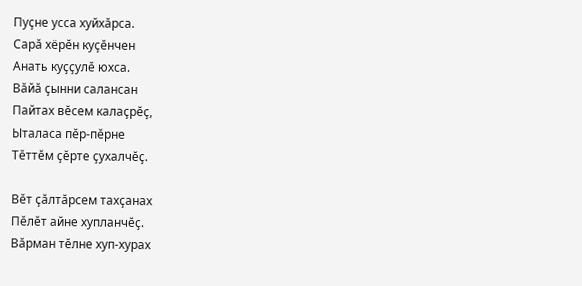Пуҫне усса хуйхӑрса.
Сарӑ хёрӗн куҫӗнчен
Анать куҫҫулӗ юхса.
Вӑйӑ ҫынни салансан
Пайтах вӗсем калаҫрӗҫ,
Ыталаса пӗр-пӗрне
Тӗттӗм ҫӗрте ҫухалчӗҫ.

Вӗт ҫӑлтӑрсем тахҫанах
Пӗлӗт айне хупланчӗҫ.
Вӑрман тӗлне хуп-хурах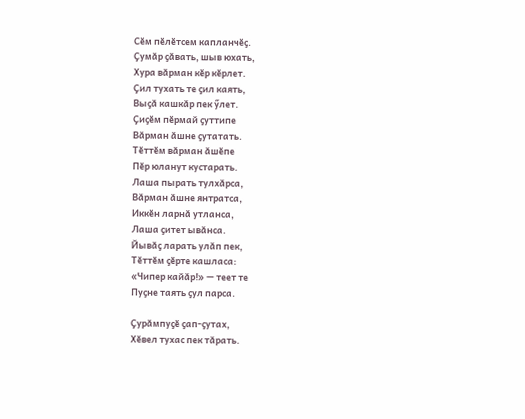Сӗм пӗлӗтсем капланчӗҫ.
Ҫумӑр ҫӑвать, шыв юхать,
Хура вӑрман кӗр кӗрлет.
Ҫил тухать те ҫил каять,
Выҫӑ кашкӑр пек ӳлет.
Ҫиҫӗм пӗрмай ҫуттипе
Вӑрман ӑшне ҫутатать.
Тӗттӗм вӑрман ӑшӗпе
Пӗр юланут кустарать.
Лаша пырать тулхӑрса,
Вӑрман ӑшне янтратса,
Иккӗн ларнӑ утланса,
Лаша ҫитет ывӑнса.
Йывӑҫ ларать улӑп пек,
Тӗттӗм ҫӗрте кашласа:
«Чипер кайӑр!» — теет те
Пуҫне таять ҫул парса.

Ҫурӑмпуҫӗ ҫап-ҫутах,
Хӗвел тухас пек тӑрать.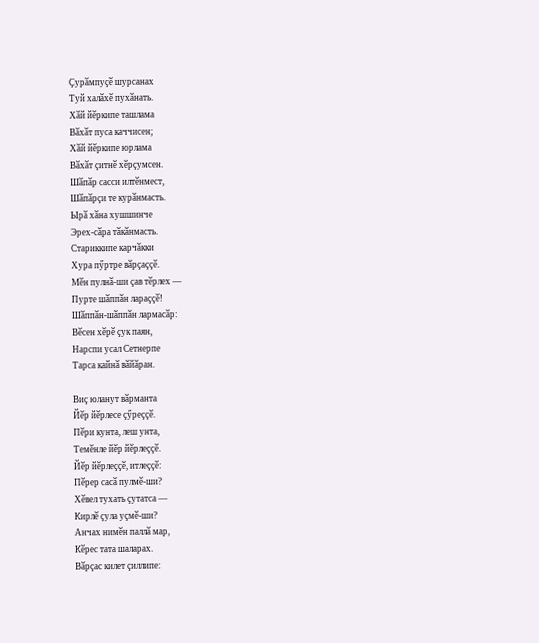Ҫурӑмпуҫӗ шурсанах
Туй халӑхӗ пухӑнать.
Хӑй йӗркипе ташлама
Вӑхӑт пуса каччисен;
Хӑй йӗркипе юрлама
Вӑхӑт ҫитнӗ хӗрҫумсен.
Шӑпӑр сасси илтӗнмест,
Шӑпӑрҫи те курӑнмасть.
Ырӑ хӑна хушшинче
Эрех-сӑра тӑкӑнмасть.
Стариккипе карчӑкки
Хура пӳртре вӑрҫаҫҫӗ.
Мӗн пулнӑ-ши ҫав тӗрлех —
Пурте шӑппӑн лараҫҫӗ!
Шӑппӑн-шӑппӑн лармасӑр:
Вӗсен хӗрӗ ҫук паян,
Нарспи усал Сетнерпе
Тарса кайнӑ вӑйӑран.

Виҫ юланут вӑрманта
Йӗр йӗрлесе ҫӳреҫҫӗ.
Пӗри кунта, леш унта,
Темӗнле йӗр йӗрлеҫҫӗ.
Йӗр йӗрлеҫҫӗ, итлеҫҫӗ:
Пӗрер сасӑ пулмӗ-ши?
Хӗвел тухать ҫутатса —
Кирлӗ ҫула уҫмӗ-ши?
Анчах нимӗн паллӑ мар,
Кӗрес тата шаларах.
Вӑрҫас килет ҫиллипе: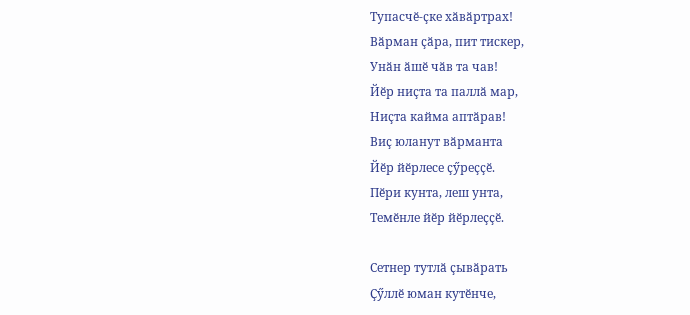Тупасчӗ-ҫке хӑвӑртрах!
Вӑрман ҫӑра, пит тискер,
Унӑн ӑшӗ чӑв та чав!
Йӗр ниҫта та паллӑ мар,
Ниҫта кайма аптӑрав!
Виҫ юланут вӑрманта
Йӗр йӗрлесе ҫӳреҫҫӗ.
Пӗри кунта, леш унта,
Темӗнле йӗр йӗрлеҫҫӗ.

Сетнер тутлӑ ҫывӑрать
Ҫӳллӗ юман кутӗнче,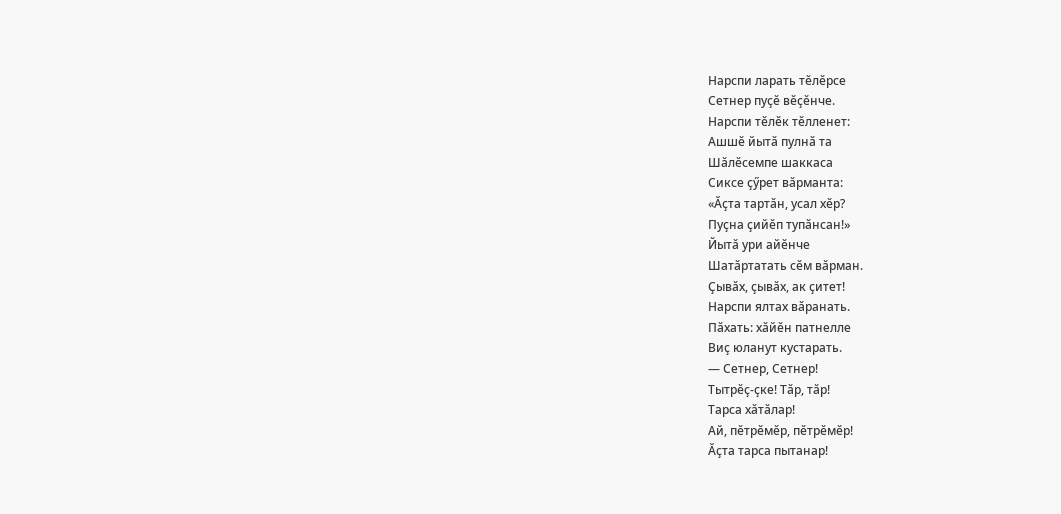Нарспи ларать тӗлӗрсе
Сетнер пуҫӗ вӗҫӗнче.
Нарспи тӗлӗк тӗлленет:
Ашшӗ йытӑ пулнӑ та
Шӑлӗсемпе шаккаса
Сиксе ҫӳрет вӑрманта:
«Ӑҫта тартӑн, усал хӗр?
Пуҫна ҫийӗп тупӑнсан!»
Йытӑ ури айӗнче
Шатӑртатать сӗм вӑрман.
Ҫывӑх, ҫывӑх, ак ҫитет!
Нарспи ялтах вӑранать.
Пӑхать: хӑйӗн патнелле
Виҫ юланут кустарать.
— Сетнер, Сетнер!
Тытрӗҫ-ҫке! Тӑр, тӑр!
Тарса хӑтӑлар!
Ай, пӗтрӗмӗр, пӗтрӗмӗр!
Ӑҫта тарса пытанар!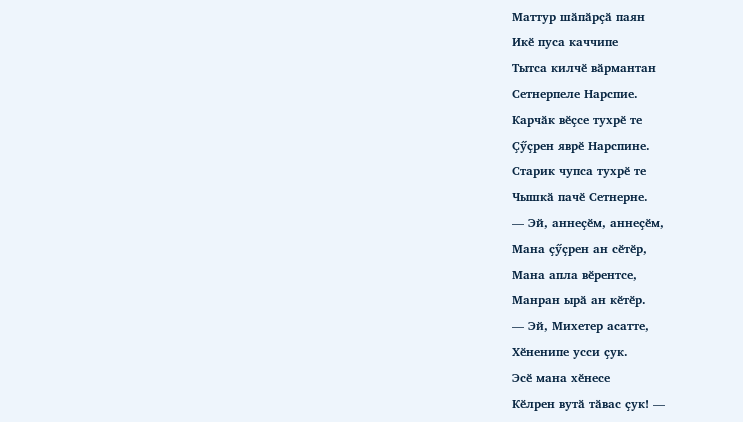Маттур шӑпӑрҫӑ паян
Икӗ пуса каччипе
Тытса килчӗ вӑрмантан
Сетнерпеле Нарспие.
Карчӑк вӗҫсе тухрӗ те
Ҫӳҫрен яврӗ Нарспине.
Старик чупса тухрӗ те
Чышкӑ пачӗ Сетнерне.
— Эй, аннеҫӗм, аннеҫӗм,
Мана ҫӳҫрен ан сӗтӗр,
Мана апла вӗрентсе,
Манран ырӑ ан кӗтӗр.
— Эй, Михетер асатте,
Хӗненипе усси ҫук.
Эсӗ мана хӗнесе
Кӗлрен вутӑ тӑвас ҫук! —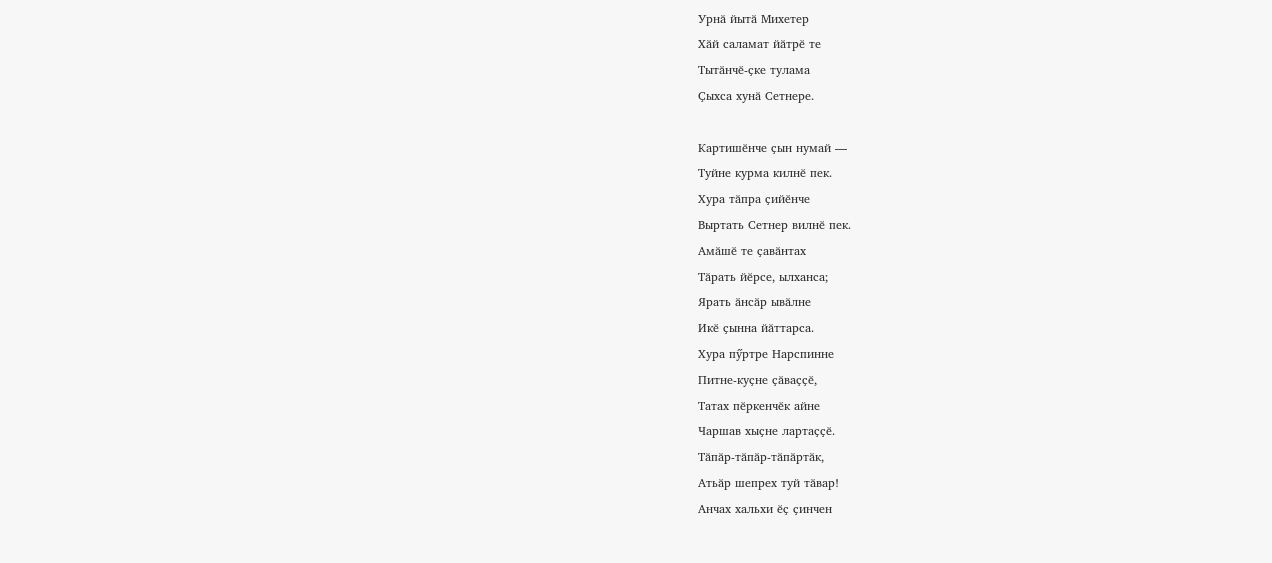Урнӑ йытӑ Михетер
Хӑй саламат йӑтрӗ те
Тытӑнчӗ-ҫке тулама
Ҫыхса хунӑ Сетнере.

Картишӗнче ҫын нумай —
Туйне курма килнӗ пек.
Хура тӑпра ҫийӗнче
Выртать Сетнер вилнӗ пек.
Амӑшӗ те ҫавӑнтах
Тӑрать йӗрсе, ылханса;
Ярать ӑнсӑр ывӑлне
Икӗ ҫынна йӑттарса.
Хура пӳртре Нарспинне
Питне-куҫне ҫӑваҫҫӗ,
Татах пӗркенчӗк айне
Чаршав хыҫне лартаҫҫӗ.
Тӑпӑр-тӑпӑр-тӑпӑртӑк,
Атьӑр шепрех туй тӑвар!
Анчах хальхи ӗҫ ҫинчен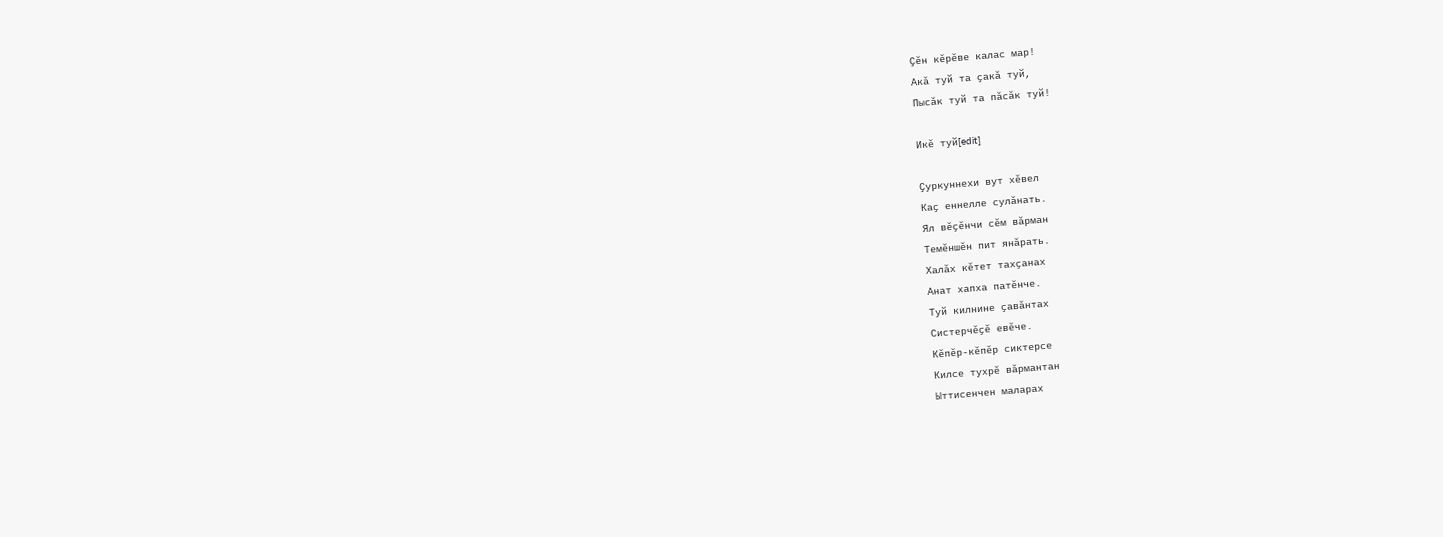Ҫӗн кӗрӗве калас мар!
Акӑ туй та ҫакӑ туй,
Пысӑк туй та пӑсӑк туй!

Икӗ туй[edit]

Ҫуркуннехи вут хӗвел
Каҫ еннелле сулӑнать.
Ял вӗҫӗнчи сӗм вӑрман
Темӗншӗн пит янӑрать.
Халӑх кӗтет тахҫанах
Анат хапха патӗнче.
Туй килнине ҫавӑнтах
Систерчӗҫӗ евӗче.
Кӗпӗр-кӗпӗр сиктерсе
Килсе тухрӗ вӑрмантан
Ыттисенчен маларах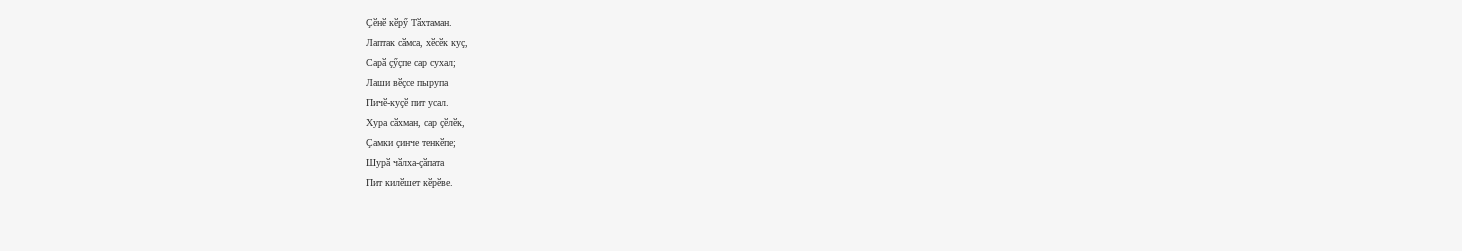Ҫӗнӗ кӗрӳ Тӑхтаман.
Лаптак сӑмса, хӗсӗк куҫ,
Сарӑ ҫӳҫпе сар сухал;
Лаши вӗҫсе пырупа
Пичӗ-куҫӗ пит усал.
Хура сӑхман, сар ҫӗлӗк,
Ҫамки ҫинче тенкӗпе;
Шурӑ чӑлха-ҫӑпата
Пит килӗшет кӗрӗве.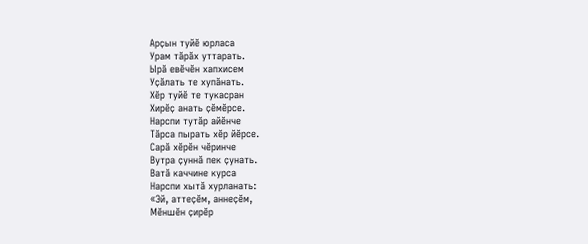Арҫын туйӗ юрласа
Урам тӑрӑх уттарать.
Ырӑ евӗчӗн хапхисем
Уҫӑлать те хупӑнать.
Хӗр туйӗ те тукасран
Хирӗҫ анать ҫӗмӗрсе.
Нарспи тутӑр айӗнче
Тӑрса пырать хӗр йӗрсе.
Сарӑ хӗрӗн чӗринче
Вутра ҫуннӑ пек ҫунать.
Ватӑ каччине курса
Нарспи хытӑ хурланать:
«Эй, аттеҫӗм, аннеҫӗм,
Мӗншӗн ҫирӗр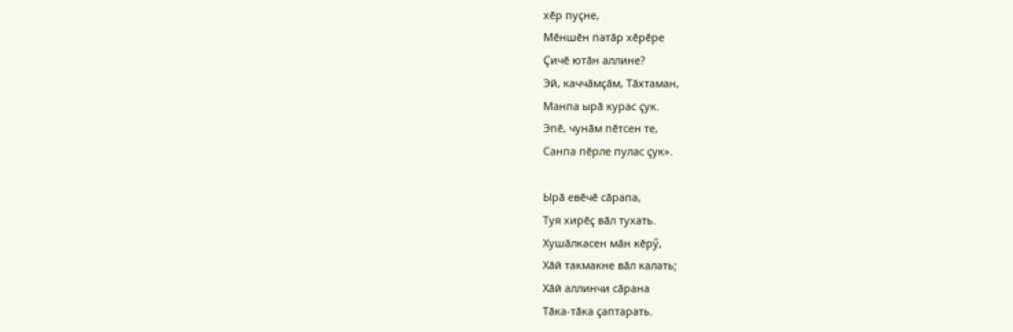хӗр пуҫне,
Мӗншӗн патӑр хӗрӗре
Ҫичӗ ютӑн аллине?
Эй, каччӑмҫӑм, Тӑхтаман,
Манпа ырӑ курас ҫук.
Эпӗ, чунӑм пӗтсен те,
Санпа пӗрле пулас ҫук».

Ырӑ евӗчӗ сӑрапа,
Туя хирӗҫ вӑл тухать.
Хушӑлкасен мӑн кӗрӳ,
Хӑй такмакне вӑл калать;
Хӑй аллинчи сӑрана
Тӑка-тӑка ҫаптарать.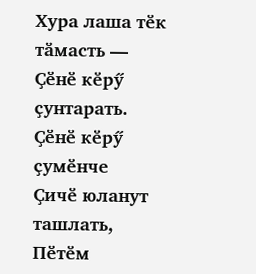Хура лаша тӗк тӑмасть —
Ҫӗнӗ кӗрӳ ҫунтарать.
Ҫӗнӗ кӗрӳ ҫумӗнче
Ҫичӗ юланут ташлать,
Пӗтӗм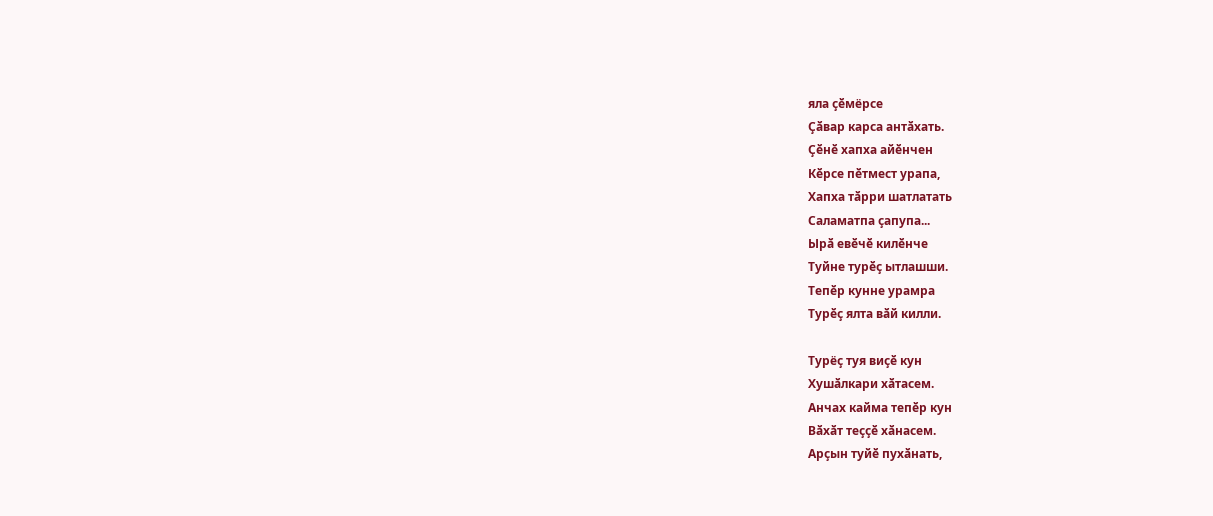яла ҫӗмёрсе
Ҫӑвар карса антӑхать.
Ҫӗнӗ хапха айӗнчен
Кӗрсе пӗтмест урапа,
Хапха тӑрри шатлатать
Саламатпа ҫапупа...
Ырӑ евӗчӗ килӗнче
Туйне турӗҫ ытлашши.
Тепӗр кунне урамра
Турӗҫ ялта вӑй килли.

Турёҫ туя виҫӗ кун
Хушӑлкари хӑтасем.
Анчах кайма тепӗр кун
Вӑхӑт теҫҫӗ хӑнасем.
Арҫын туйӗ пухӑнать,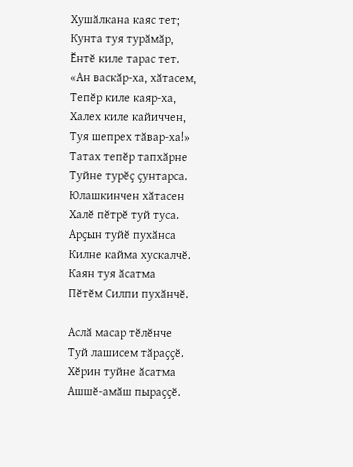Хушӑлкана каяс тет;
Кунта туя турӑмӑр,
Ӗнтӗ киле тарас тет.
«Ан васкӑр-ха, хӑтасем,
Тепӗр киле каяр-ха,
Халех киле кайиччен,
Туя шепрех тӑвар-ха!»
Татах тепӗр тапхӑрне
Туйне турӗҫ ҫунтарса.
Юлашкинчен хӑтасен
Халӗ пӗтрӗ туй туса.
Арҫын туйӗ пухӑнса
Килне кайма хускалчӗ.
Каян туя ӑсатма
Пӗтӗм Силпи пухӑнчӗ.

Аслӑ масар тӗлӗнче
Туй лашисем тӑраҫҫӗ.
Хӗрин туйне ӑсатма
Ашшӗ-амӑш пыраҫҫӗ.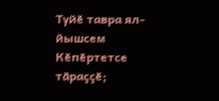Туйӗ тавра ял-йышсем
Кӗпӗртетсе тӑраҫҫӗ;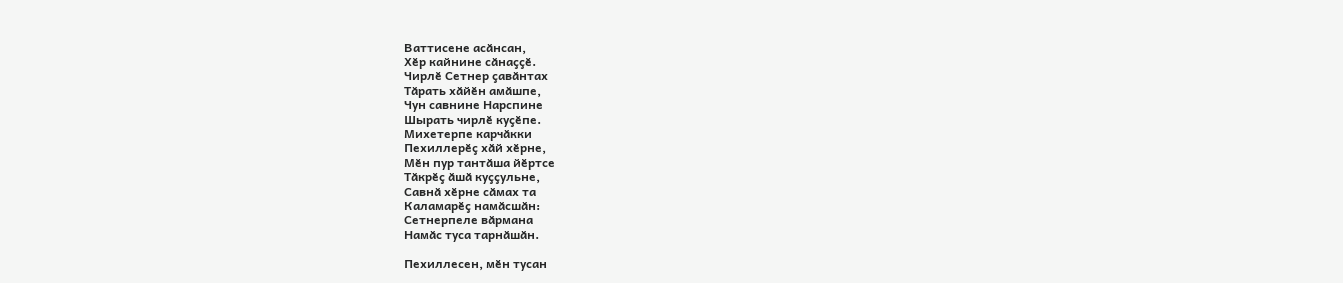Ваттисене асӑнсан,
Хӗр кайнине сӑнаҫҫӗ.
Чирлӗ Сетнер ҫавӑнтах
Тӑрать хӑйӗн амӑшпе,
Чун савнине Нарспине
Шырать чирлӗ куҫӗпе.
Михетерпе карчӑкки
Пехиллерӗҫ хӑй хӗрне,
Мӗн пур тантӑша йӗртсе
Тӑкрӗҫ ӑшӑ куҫҫульне,
Савнӑ хӗрне сӑмах та
Каламарӗҫ намӑсшӑн:
Сетнерпеле вӑрмана
Намӑс туса тарнӑшӑн.

Пехиллесен, мӗн тусан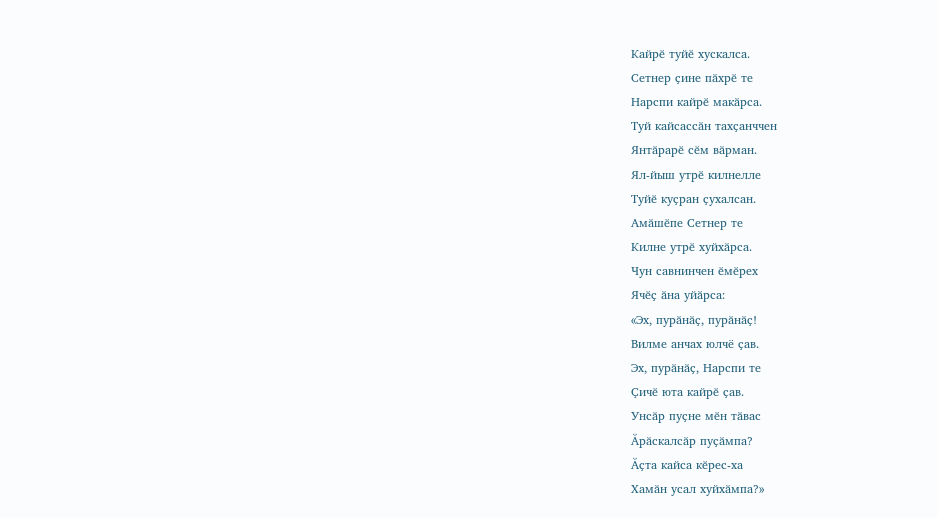Кайрӗ туйӗ хускалса.
Сетнер ҫине пӑхрӗ те
Нарспи кайрӗ макӑрса.
Туй кайсассӑн тахҫанччен
Янтӑрарӗ сӗм вӑрман.
Ял-йыш утрӗ килнелле
Туйӗ куҫран ҫухалсан.
Амӑшӗпе Сетнер те
Килне утрӗ хуйхӑрса.
Чун савнинчен ӗмӗрех
Ячӗҫ ӑна уйӑрса:
«Эх, пурӑнӑҫ, пурӑнӑҫ!
Вилме анчах юлчё ҫав.
Эх, пурӑнӑҫ, Нарспи те
Ҫичӗ юта кайрӗ ҫав.
Унсӑр пуҫне мӗн тӑвас
Ӑрӑскалсӑр пуҫӑмпа?
Ӑҫта кайса кӗрес-ха
Хамӑн усал хуйхӑмпа?»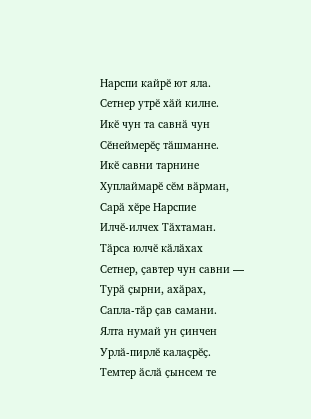Нарспи кайрӗ ют яла.
Сетнер утрӗ хӑй килне.
Икӗ чун та савнӑ чун
Сӗнеймерӗҫ тӑшманне.
Икӗ савни тарнине
Хуплаймарӗ сӗм вӑрман,
Сарӑ хӗре Нарспие
Илчӗ-илчех Тӑхтаман.
Тӑрса юлчӗ кӑлӑхах
Сетнер, ҫавтер чун савни —
Турӑ ҫырни, ахӑрах,
Сапла-тӑр ҫав самани.
Ялта нумай ун ҫинчен
Урлӑ-пирлӗ калаҫрӗҫ.
Темтер ӑслӑ ҫынсем те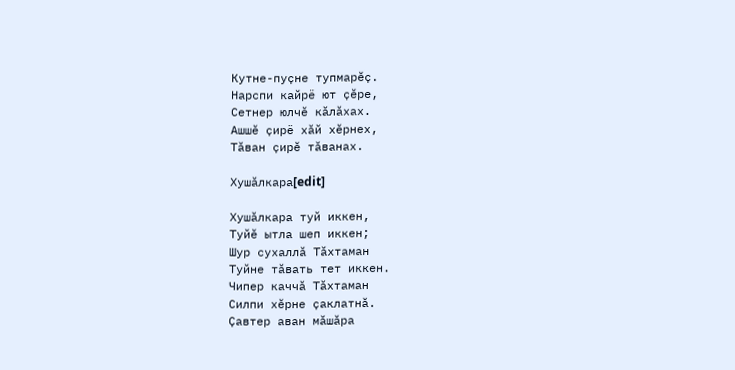Кутне-пуҫне тупмарӗҫ.
Нарспи кайрё ют ҫӗре,
Сетнер юлчӗ кӑлӑхах.
Ашшӗ ҫирё хӑй хӗрнех,
Тӑван ҫирӗ тӑванах.

Хушӑлкара[edit]

Хушӑлкара туй иккен,
Туйӗ ытла шеп иккен;
Шур сухаллӑ Тӑхтаман
Туйне тӑвать тет иккен.
Чипер каччӑ Тӑхтаман
Силпи хӗрне ҫаклатнӑ.
Ҫавтер аван мӑшӑра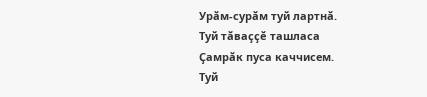Урӑм-сурӑм туй лартнӑ.
Туй тӑваҫҫӗ ташласа
Ҫамрӑк пуса каччисем.
Туй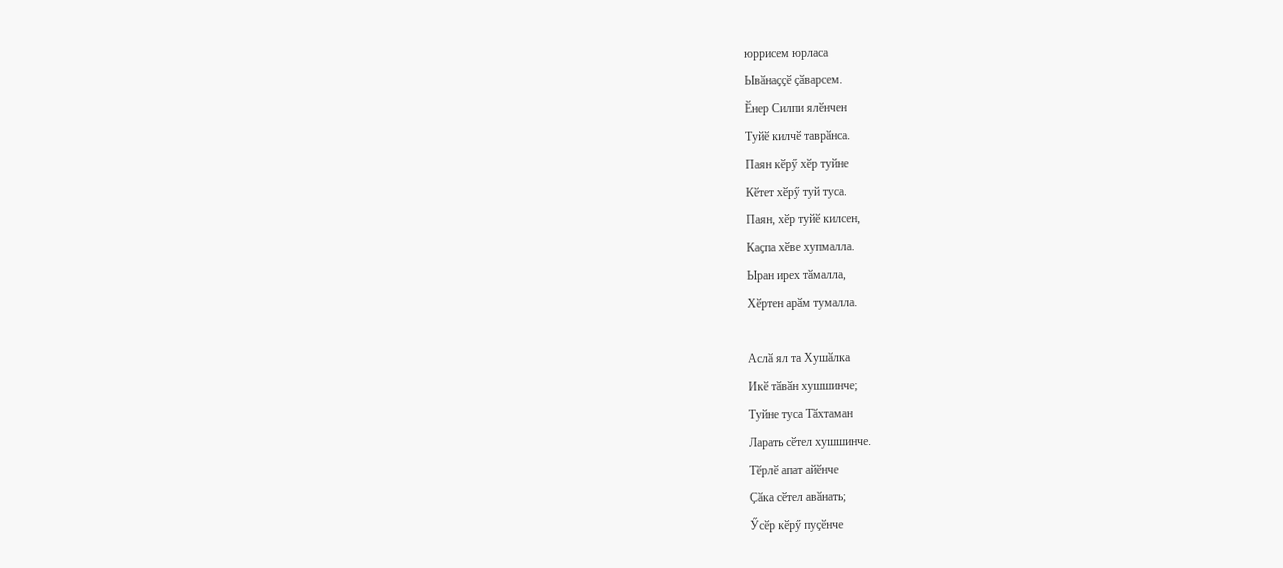юррисем юрласа
Ывӑнаҫҫӗ ҫӑварсем.
Ӗнер Силпи ялӗнчен
Туйӗ килчӗ таврӑнса.
Паян кӗрӳ хӗр туйне
Кӗтет хӗрӳ туй туса.
Паян, хӗр туйӗ килсен,
Каҫпа хӗве хупмалла.
Ыран ирех тӑмалла,
Хӗртен арӑм тумалла.

Аслӑ ял та Хушӑлка
Икӗ тӑвӑн хушшинче;
Туйне туса Тӑхтаман
Ларать сӗтел хушшинче.
Тӗрлӗ апат айӗнче
Ҫӑка сӗтел авӑнать;
Ӳсӗр кӗрӳ пуҫӗнче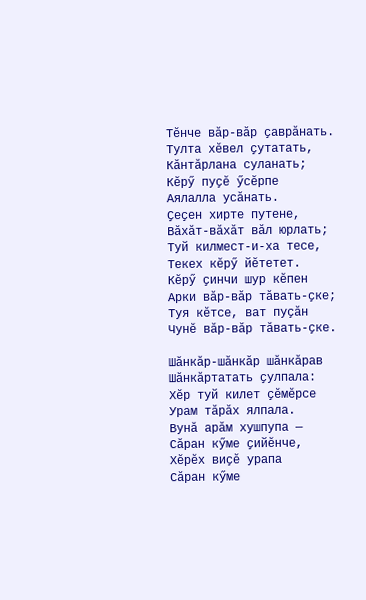Тӗнче вӑр-вӑр ҫаврӑнать.
Тулта хӗвел ҫутатать,
Кӑнтӑрлана суланать;
Кӗрӳ пуҫӗ ӳсӗрпе
Аялалла усӑнать.
Ҫеҫен хирте путене,
Вӑхӑт-вӑхӑт вӑл юрлать;
Туй килмест-и-ха тесе,
Текех кӗрӳ йӗтетет.
Кӗрӳ ҫинчи шур кӗпен
Арки вӑр-вӑр тӑвать-ҫке;
Туя кӗтсе, ват пуҫӑн
Чунӗ вӑр-вӑр тӑвать-ҫке.

Шӑнкӑр-шӑнкӑр шӑнкӑрав
Шӑнкӑртатать ҫулпала:
Хӗр туй килет ҫӗмӗрсе
Урам тӑрӑх ялпала.
Вунӑ арӑм хушпупа —
Сӑран кӳме ҫийӗнче,
Хӗрӗх виҫӗ урапа
Сӑран кӳме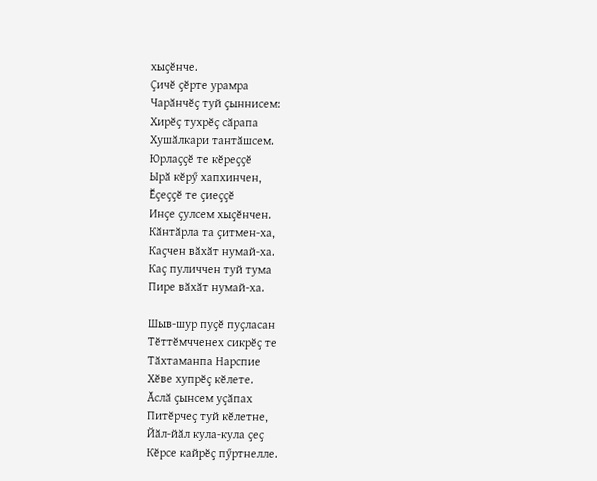хыҫӗнче.
Ҫичӗ ҫӗрте урамра
Чарӑнчӗҫ туй ҫыннисем:
Хирӗҫ тухрӗҫ сӑрапа
Хушӑлкари тантӑшсем.
Юрлаҫҫӗ те кӗреҫҫӗ
Ырӑ кӗрӳ хапхинчен,
Ӗҫеҫҫӗ те ҫиеҫҫӗ
Инҫе ҫулсем хыҫӗнчен.
Кӑнтӑрла та ҫитмен-ха,
Каҫчен вӑхӑт нумай-ха.
Каҫ пуличчен туй тума
Пире вӑхӑт нумай-ха.

Шыв-шур пуҫӗ пуҫласан
Тӗттӗмчченех сикрӗҫ те
Тӑхтаманпа Нарспие
Хӗве хупрӗҫ кӗлете.
Ӑслӑ ҫынсем уҫӑпах
Питӗрчеҫ туй кӗлетне,
Йӑл-йӑл кула-кула ҫеҫ
Кӗрсе кайрӗҫ пӳртнелле.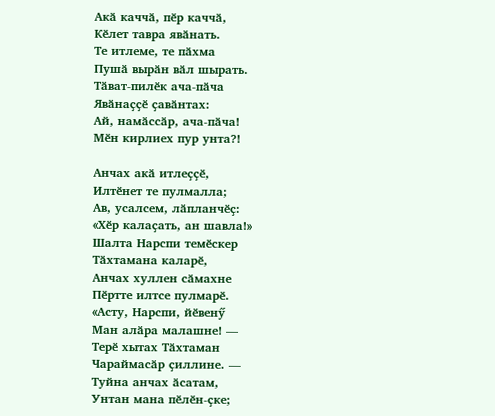Акӑ каччӑ, пӗр каччӑ,
Кӗлет тавра явӑнать.
Те итлеме, те пӑхма
Пушӑ вырӑн вӑл шырать.
Тӑват-пилӗк ача-пӑча
Явӑнаҫҫӗ ҫавӑнтах:
Ай, намӑссӑр, ача-пӑча!
Мӗн кирлиех пур унта?!

Анчах акӑ итлеҫҫӗ,
Илтӗнет те пулмалла;
Ав, усалсем, лӑпланчӗҫ:
«Хӗр калаҫать, ан шавла!»
Шалта Нарспи темӗскер
Тӑхтамана каларӗ,
Анчах хуллен сӑмахне
Пӗртте илтсе пулмарӗ.
«Асту, Нарспи, йӗвенӳ
Ман алӑра малашне! —
Терӗ хытах Тӑхтаман
Чараймасӑр ҫиллине. —
Туйна анчах ӑсатам,
Унтан мана пӗлӗн-ҫке;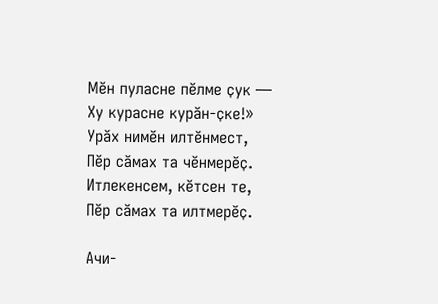Мӗн пуласне пӗлме ҫук —
Ху курасне курӑн-ҫке!»
Урӑх нимӗн илтӗнмест,
Пӗр сӑмах та чӗнмерӗҫ.
Итлекенсем, кӗтсен те,
Пӗр сӑмах та илтмерӗҫ.

Ачи-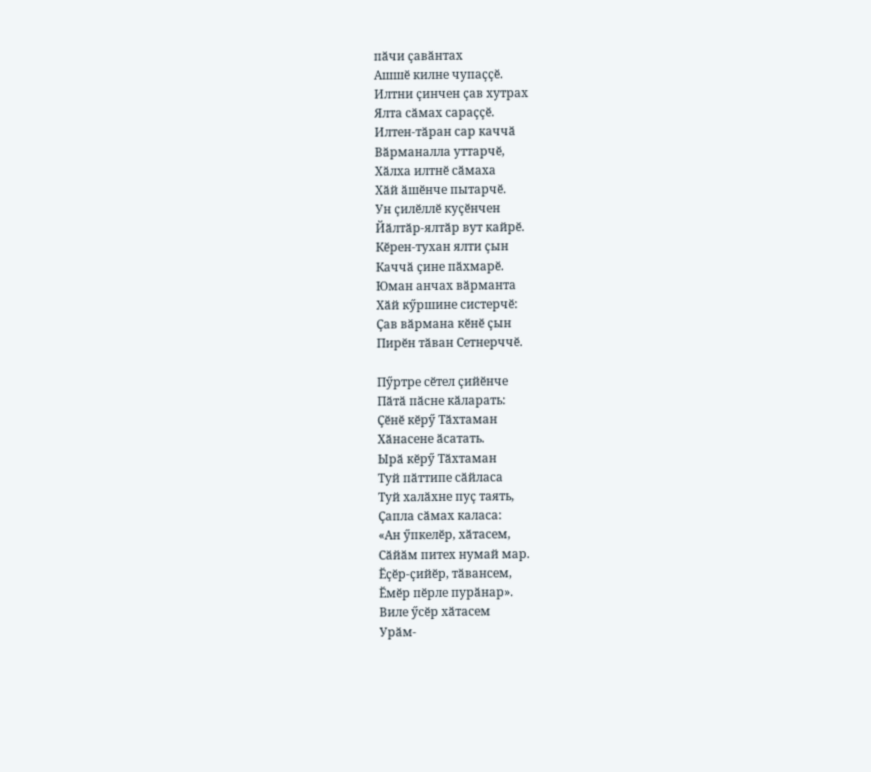пӑчи ҫавӑнтах
Ашшӗ килне чупаҫҫӗ.
Илтни ҫинчен ҫав хутрах
Ялта сӑмах сараҫҫӗ.
Илтен-тӑран сар каччӑ
Вӑрманалла уттарчӗ,
Хӑлха илтнӗ сӑмаха
Хӑй ӑшӗнче пытарчӗ.
Ун ҫилӗллӗ куҫӗнчен
Йӑлтӑр-ялтӑр вут кайрӗ.
Кӗрен-тухан ялти ҫын
Каччӑ ҫине пӑхмарӗ.
Юман анчах вӑрманта
Хӑй кӳршине систерчӗ:
Ҫав вӑрмана кӗнӗ ҫын
Пирӗн тӑван Сетнерччӗ.

Пӳртре сӗтел ҫийӗнче
Пӑтӑ пӑсне кӑларать:
Ҫӗнӗ кӗрӳ Тӑхтаман
Хӑнасене ӑсатать.
Ырӑ кӗрӳ Тӑхтаман
Туй пӑттипе сӑйласа
Туй халӑхне пуҫ таять,
Ҫапла сӑмах каласа:
«Ан ӳпкелӗр, хӑтасем,
Сӑйӑм питех нумай мар.
Ӗҫӗр-ҫийӗр, тӑвансем,
Ӗмӗр пӗрле пурӑнар».
Виле ӳсӗр хӑтасем
Урӑм-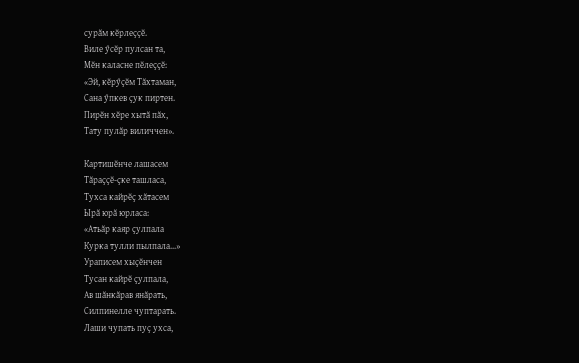сурӑм кӗрлеҫҫӗ.
Виле ӳсӗр пулсан та,
Мӗн каласне пӗлеҫҫӗ:
«Эй, кӗрӳҫӗм Тӑхтаман,
Сана ӳпкев ҫук пиртен.
Пирӗн хӗре хытӑ пӑх,
Тату пулӑр виличчен».

Картишӗнче лашасем
Тӑраҫҫӗ-ҫке ташласа,
Тухса кайрӗҫ хӑтасем
Ырӑ юрӑ юрласа:
«Атьӑр каяр ҫулпала
Курка тулли пылпала...»
Ураписем хыҫӗнчен
Тусан кайрӗ ҫулпала,
Ав шӑнкӑрав янӑрать,
Силпинелле чуптарать.
Лаши чупать пуҫ ухса,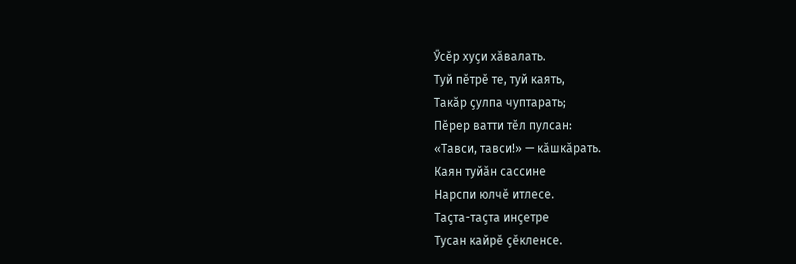Ӳсӗр хуҫи хӑвалать.
Туй пӗтрӗ те, туй каять,
Такӑр ҫулпа чуптарать;
Пӗрер ватти тӗл пулсан:
«Тавси, тавси!» — кӑшкӑрать.
Каян туйӑн сассине
Нарспи юлчӗ итлесе.
Таҫта-таҫта инҫетре
Тусан кайрӗ ҫӗкленсе.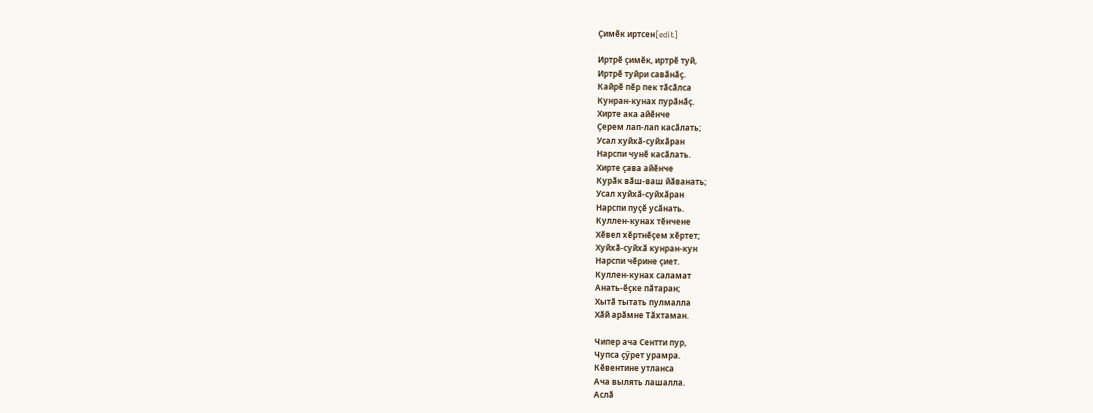Ҫимӗк иртсен[edit]

Иртрӗ ҫимӗк, иртрӗ туй,
Иртрӗ туйри савӑнӑҫ.
Кайрӗ пӗр пек тӑсӑлса
Кунран-кунах пурӑнӑҫ.
Хирте ака айӗнче
Ҫерем лап-лап касӑлать;
Усал хуйхӑ-суйхӑран
Нарспи чунӗ касӑлать.
Хирте ҫава айӗнче
Курӑк вӑш-ваш йӑванать;
Усал хуйхӑ-суйхӑран
Нарспи пуҫӗ усӑнать.
Куллен-кунах тӗнчене
Хӗвел хӗртнӗҫем хӗртет;
Хуйхӑ-суйхӑ кунран-кун
Нарспи чӗрине ҫиет.
Куллен-кунах саламат
Анать-ӗҫке пӑтаран;
Хытӑ тытать пулмалла
Хӑй арӑмне Тӑхтаман.

Чипер ача Сентти пур,
Чупса ҫӳрет урамра.
Кӗвентине утланса
Ача вылять лашалла.
Аслӑ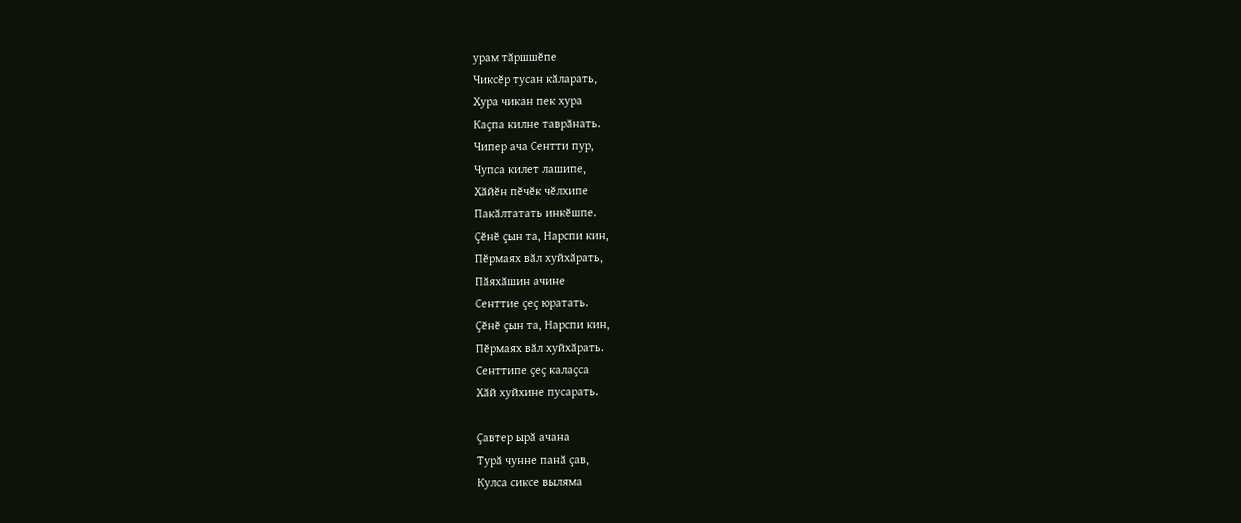урам тӑршшӗпе
Чиксӗр тусан кӑларать,
Хура чикан пек хура
Каҫпа килне таврӑнать.
Чипер ача Сентти пур,
Чупса килет лашипе,
Хӑйӗн пӗчӗк чӗлхипе
Пакӑлтатать инкӗшпе.
Ҫӗнӗ ҫын та, Нарспи кин,
Пӗрмаях вӑл хуйхӑрать,
Пӑяхӑшин ачине
Сенттие ҫеҫ юратать.
Ҫӗнӗ ҫын та, Нарспи кин,
Пӗрмаях вӑл хуйхӑрать.
Сенттипе ҫеҫ калаҫса
Хӑй хуйхине пусарать.

Ҫавтер ырӑ ачана
Турӑ чунне панӑ ҫав,
Кулса сиксе выляма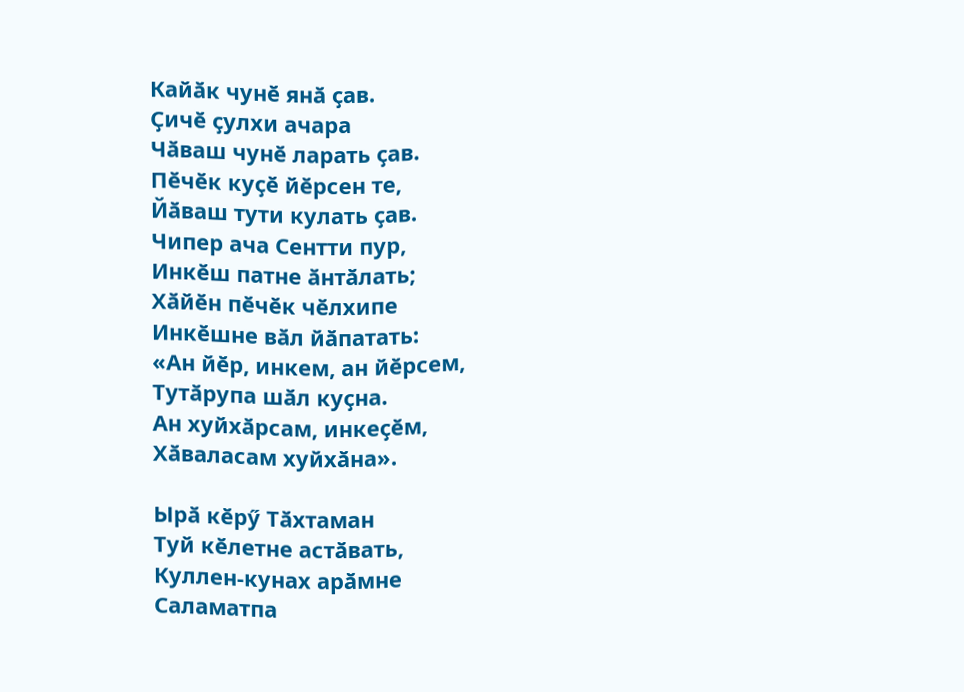Кайӑк чунӗ янӑ ҫав.
Ҫичӗ ҫулхи ачара
Чӑваш чунӗ ларать ҫав.
Пӗчӗк куҫӗ йӗрсен те,
Йӑваш тути кулать ҫав.
Чипер ача Сентти пур,
Инкӗш патне ӑнтӑлать;
Хӑйӗн пӗчӗк чӗлхипе
Инкӗшне вӑл йӑпатать:
«Ан йӗр, инкем, ан йӗрсем,
Тутӑрупа шӑл куҫна.
Ан хуйхӑрсам, инкеҫӗм,
Хӑваласам хуйхӑна».

Ырӑ кӗрӳ Тӑхтаман
Туй кӗлетне астӑвать,
Куллен-кунах арӑмне
Саламатпа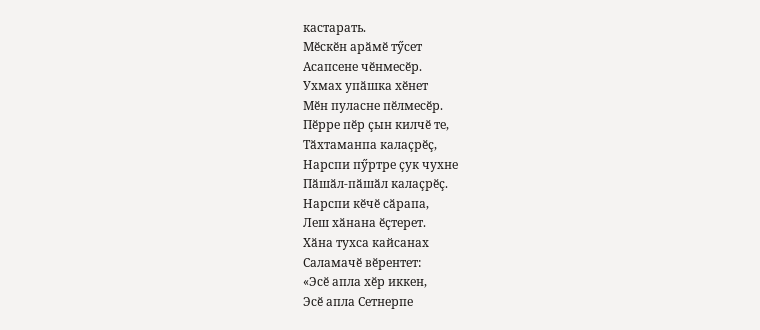кастарать.
Мӗскӗн арӑмӗ тӳсет
Асапсене чӗнмесӗр.
Ухмах упӑшка хӗнет
Мӗн пуласне пӗлмесӗр.
Пӗрре пӗр ҫын килчӗ те,
Тӑхтаманпа калаҫрӗҫ,
Нарспи пӳртре ҫук чухне
Пӑшӑл-пӑшӑл калаҫрӗҫ.
Нарспи кӗчӗ сӑрапа,
Леш хӑнана ӗҫтерет.
Хӑна тухса кайсанах
Саламачӗ вӗрентет:
«Эсӗ апла хӗр иккен,
Эсӗ апла Сетнерпе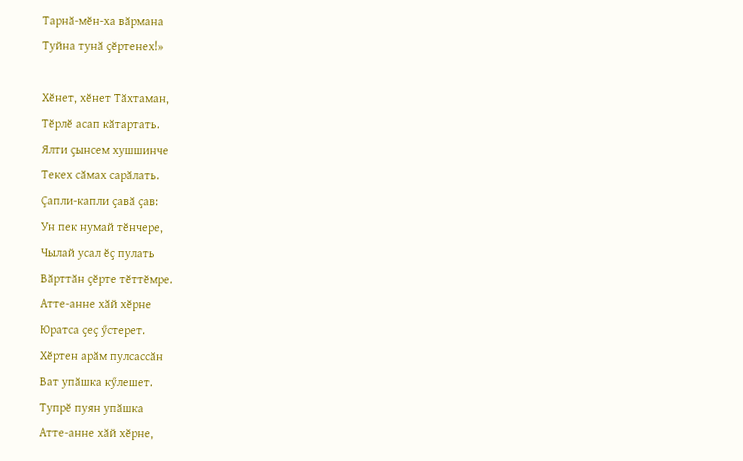Тарнӑ-мӗн-ха вӑрмана
Туйна тунӑ ҫӗртенех!»

Хӗнет, хӗнет Тӑхтаман,
Тӗрлӗ асап кӑтартать.
Ялти ҫынсем хушшинче
Текех сӑмах сарӑлать.
Ҫапли-капли ҫавӑ ҫав:
Ун пек нумай тӗнчере,
Чылай усал ӗҫ пулать
Вӑрттӑн ҫӗрте тӗттӗмре.
Атте-анне хӑй хӗрне
Юратса ҫеҫ ӳстерет.
Хӗртен арӑм пулсассӑн
Ват упӑшка кӳлешет.
Тупрӗ пуян упӑшка
Атте-анне хӑй хӗрне,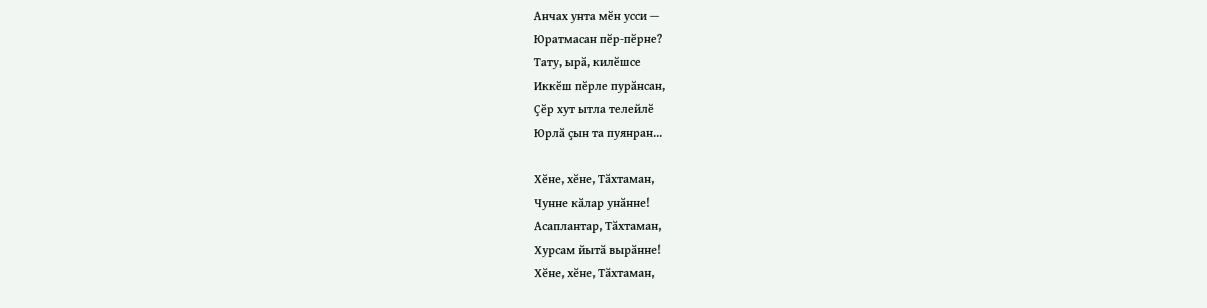Анчах унта мӗн усси —
Юратмасан пӗр-пӗрне?
Тату, ырӑ, килӗшсе
Иккӗш пӗрле пурӑнсан,
Ҫӗр хут ытла телейлӗ
Юрлӑ ҫын та пуянран...

Хӗне, хӗне, Тӑхтаман,
Чунне кӑлар унӑнне!
Асаплантар, Тӑхтаман,
Хурсам йытӑ вырӑнне!
Хӗне, хӗне, Тӑхтаман,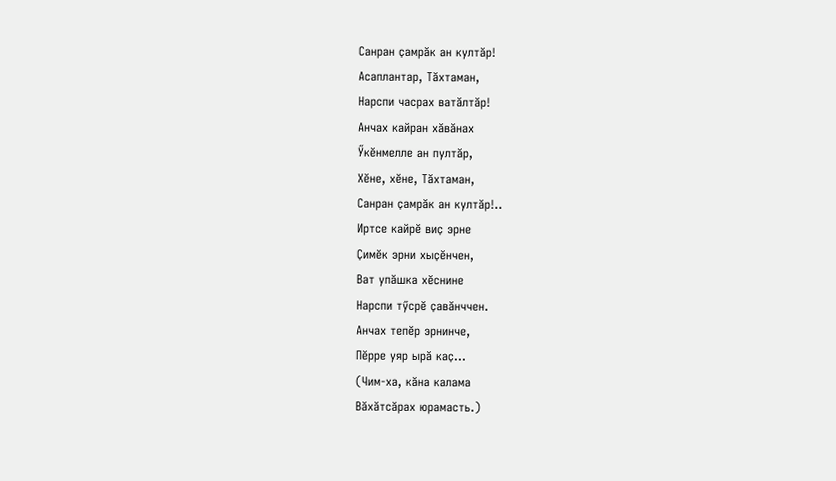Санран ҫамрӑк ан култӑр!
Асаплантар, Тӑхтаман,
Нарспи часрах ватӑлтӑр!
Анчах кайран хӑвӑнах
Ӳкӗнмелле ан пултӑр,
Хӗне, хӗне, Тӑхтаман,
Санран ҫамрӑк ан култӑр!..
Иртсе кайрӗ виҫ эрне
Ҫимӗк эрни хыҫӗнчен,
Ват упӑшка хӗснине
Нарспи тӳсрӗ ҫавӑнччен.
Анчах тепӗр эрнинче,
Пӗрре уяр ырӑ каҫ...
(Чим-ха, кӑна калама
Вӑхӑтсӑрах юрамасть.)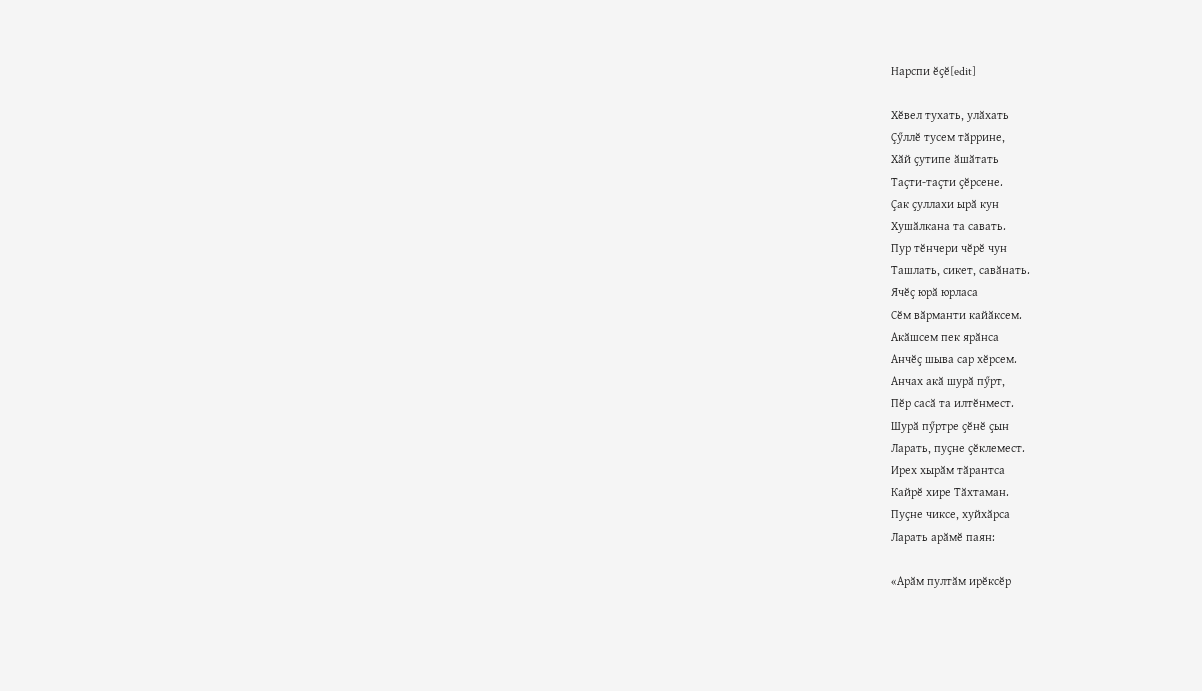Нарспи ӗҫӗ[edit]

Хӗвел тухать, улӑхать
Ҫӳллӗ тусем тӑррине,
Хӑй ҫутипе ӑшӑтать
Таҫти-таҫти ҫӗрсене.
Ҫак ҫуллахи ырӑ кун
Хушӑлкана та савать.
Пур тӗнчери чӗрӗ чун
Ташлать, сикет, савӑнать.
Ячӗҫ юрӑ юрласа
Сӗм вӑрманти кайӑксем.
Акӑшсем пек ярӑнса
Анчӗҫ шыва сар хӗрсем.
Анчах акӑ шурӑ пӳрт,
Пӗр сасӑ та илтӗнмест.
Шурӑ пӳртре ҫӗнӗ ҫын
Ларать, пуҫне ҫӗклемест.
Ирех хырӑм тӑрантса
Кайрӗ хире Тӑхтаман.
Пуҫне чиксе, хуйхӑрса
Ларать арӑмӗ паян:

«Арӑм пултӑм ирӗксӗр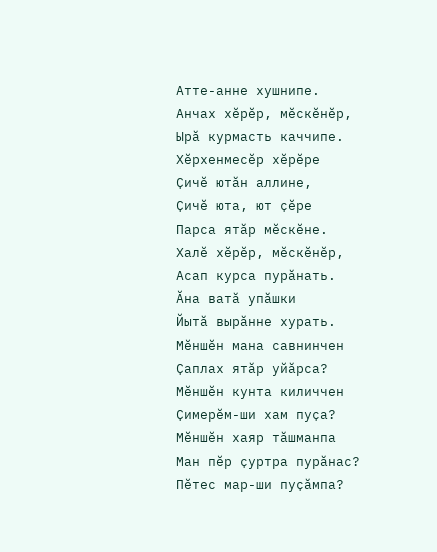Атте-анне хушнипе.
Анчах хӗрӗр, мӗскӗнӗр,
Ырӑ курмасть каччипе.
Хӗрхенмесӗр хӗрӗре
Ҫичӗ ютӑн аллине,
Ҫичӗ юта, ют ҫӗре
Парса ятӑр мӗскӗне.
Халӗ хӗрӗр, мӗскӗнӗр,
Асап курса пурӑнать.
Ӑна ватӑ упӑшки
Йытӑ вырӑнне хурать.
Мӗншӗн мана савнинчен
Ҫаплах ятӑр уйӑрса?
Мӗншӗн кунта киличчен
Ҫимерӗм-ши хам пуҫа?
Мӗншӗн хаяр тӑшманпа
Ман пӗр ҫуртра пурӑнас?
Пӗтес мар-ши пуҫӑмпа?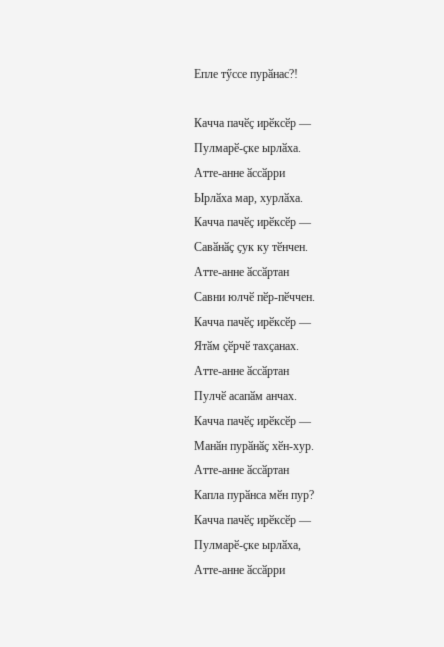Епле тӳссе пурӑнас?!

Качча пачӗҫ ирӗксӗр —
Пулмарӗ-ҫке ырлӑха.
Атте-анне ӑссӑрри
Ырлӑха мар, хурлӑха.
Качча пачӗҫ ирӗксӗр —
Савӑнӑҫ ҫук ку тӗнчен.
Атте-анне ӑссӑртан
Савни юлчӗ пӗр-пӗччен.
Качча пачӗҫ ирӗксӗр —
Ятӑм ҫӗрчӗ тахҫанах.
Атте-анне ӑссӑртан
Пулчӗ асапӑм анчах.
Качча пачӗҫ ирӗксӗр —
Манӑн пурӑнӑҫ хӗн-хур.
Атте-анне ӑссӑртан
Капла пурӑнса мӗн пур?
Качча пачӗҫ ирӗксӗр —
Пулмарӗ-ҫке ырлӑха,
Атте-анне ӑссӑрри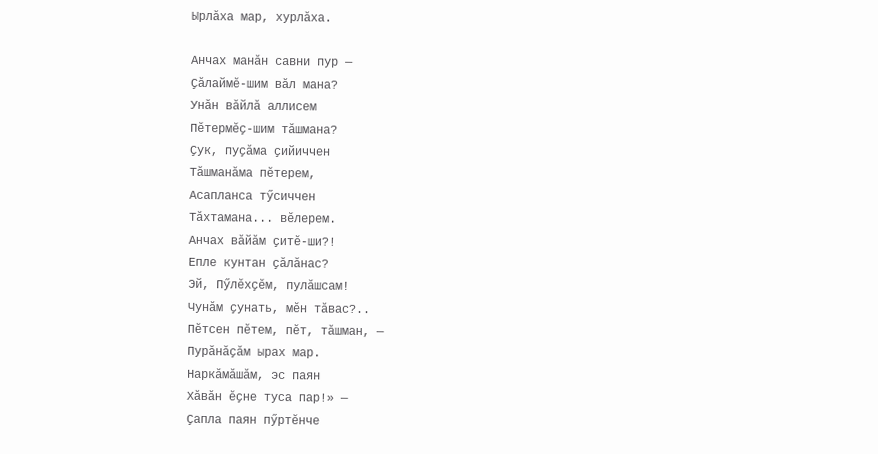Ырлӑха мар, хурлӑха.

Анчах манӑн савни пур —
Ҫӑлаймӗ-шим вӑл мана?
Унӑн вӑйлӑ аллисем
Пӗтермӗҫ-шим тӑшмана?
Ҫук, пуҫӑма ҫийиччен
Тӑшманӑма пӗтерем,
Асапланса тӳсиччен
Тӑхтамана... вӗлерем.
Анчах вӑйӑм ҫитӗ-ши?!
Епле кунтан ҫӑлӑнас?
Эй, Пӳлӗхҫӗм, пулӑшсам!
Чунӑм ҫунать, мӗн тӑвас?..
Пӗтсен пӗтем, пӗт, тӑшман, —
Пурӑнӑҫӑм ырах мар.
Наркӑмӑшӑм, эс паян
Хӑвӑн ӗҫне туса пар!» —
Ҫапла паян пӳртӗнче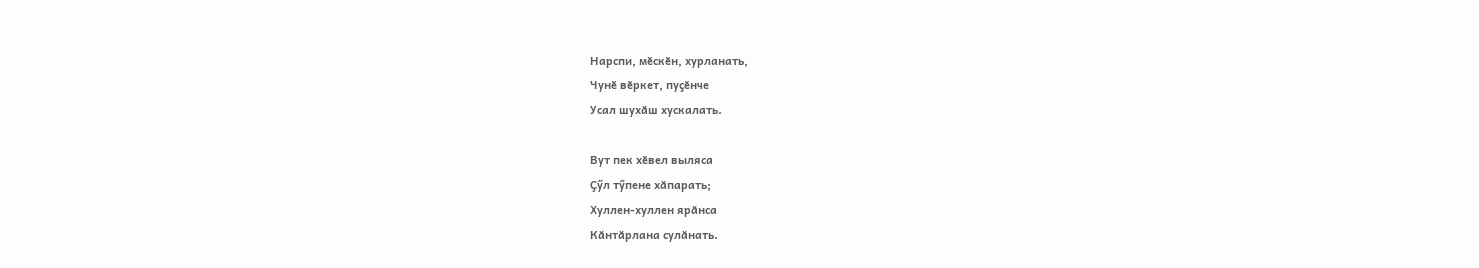Нарспи, мӗскӗн, хурланать,
Чунӗ вӗркет, пуҫӗнче
Усал шухӑш хускалать.

Вут пек хӗвел выляса
Ҫӳл тӳпене хӑпарать;
Хуллен-хуллен ярӑнса
Кӑнтӑрлана сулӑнать.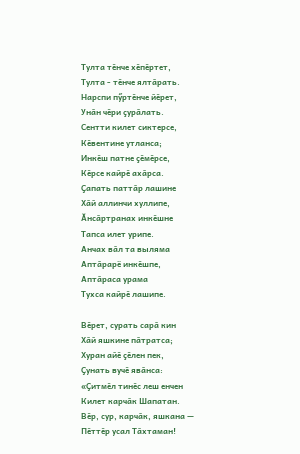Тулта тӗнче хӗпӗртет,
Тулта - тӗнче ялтӑрать.
Нарспи пӳртӗнче йӗрет,
Унӑн чӗри ҫурӑлать.
Сентти килет сиктерсе,
Кӗвентине утланса;
Инкӗш патне ҫӗмӗрсе,
Кӗрсе кайрӗ ахӑрса.
Ҫапать паттӑр лашине
Хӑй аллинчи хуллипе,
Ӑнсӑртранах инкӗшне
Тапса илет урипе.
Анчах вӑл та выляма
Аптӑрарё инкӗшпе,
Аптӑраса урама
Тухса кайрӗ лашипе.

Вӗрет, сурать сарӑ кин
Хӑй яшкине пӑтратса;
Хуран айӗ ҫӗлен пек,
Ҫунать вучӗ явӑнса:
«Ҫитмӗл тинӗс леш енчен
Килет карчӑк Шапатан.
Вӗр, сур, карчӑк, яшкана —
Пӗттӗр усал Тӑхтаман!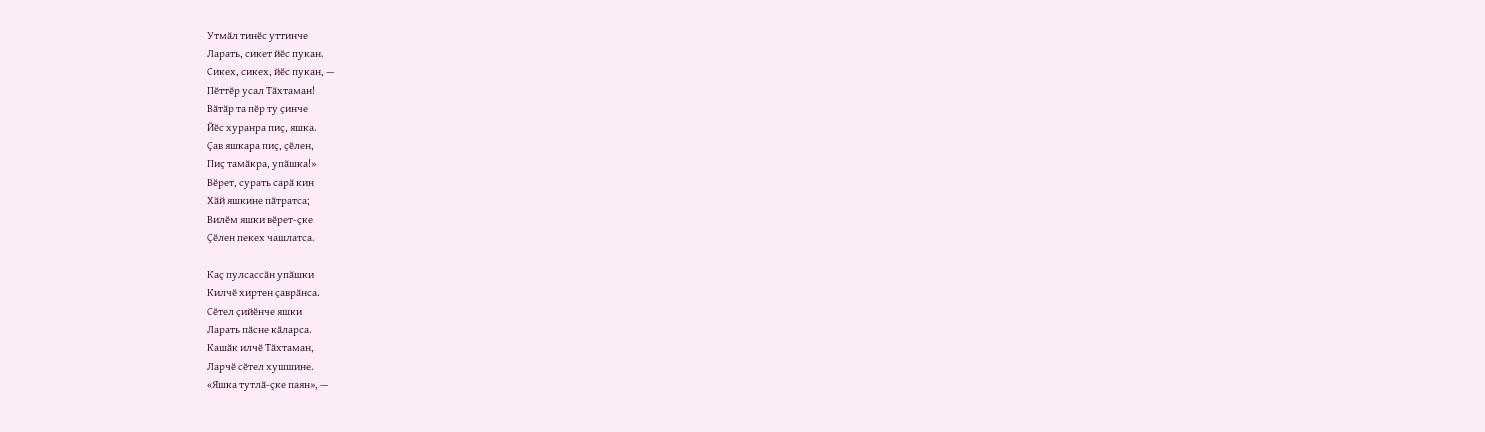Утмӑл тинӗс уттинче
Ларать, сикет йӗс пукан.
Сикех, сикех, йӗс пукан, —
Пӗттӗр усал Тӑхтаман!
Вӑтӑр та пӗр ту ҫинче
Йӗс хуранра пиҫ, яшка.
Ҫав яшкара пиҫ, ҫӗлен,
Пиҫ тамӑкра, упӑшка!»
Вӗрет, сурать сарӑ кин
Хӑй яшкине пӑтратса;
Вилӗм яшки вӗрет-ҫке
Ҫӗлен пекех чашлатса.

Каҫ пулсассӑн упӑшки
Килчӗ хиртен ҫаврӑнса.
Сӗтел ҫийӗнче яшки
Ларать пӑсне кӑларса.
Кашӑк илчӗ Тӑхтаман,
Ларчӗ сӗтел хушшине.
«Яшка тутлӑ-ҫке паян», —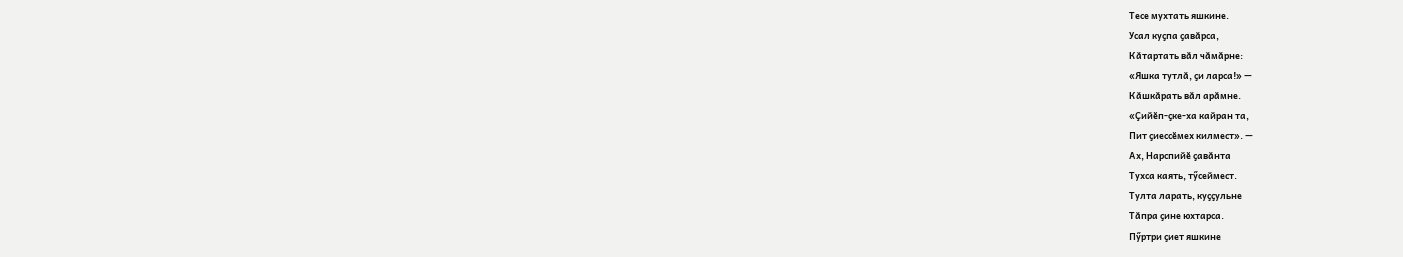Тесе мухтать яшкине.
Усал куҫпа ҫавӑрса,
Кӑтартать вӑл чӑмӑрне:
«Яшка тутлӑ, ҫи ларса!» —
Кӑшкӑрать вӑл арӑмне.
«Ҫийӗп-ҫке-ха кайран та,
Пит ҫиессӗмех килмест». —
Ах, Нарспийӗ ҫавӑнта
Тухса каять, тӳсеймест.
Тулта ларать, куҫҫульне
Тӑпра ҫине юхтарса.
Пӳртри ҫиет яшкине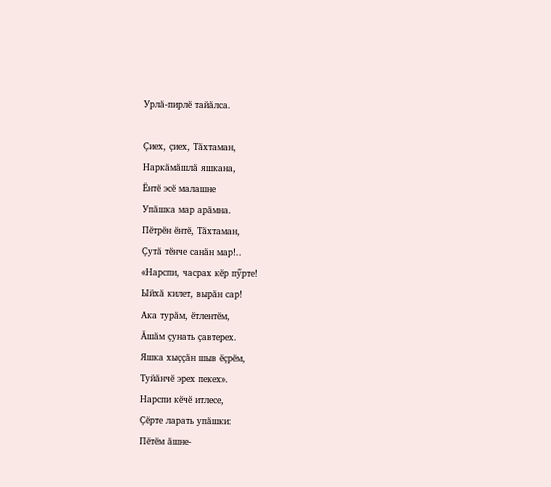Урлӑ-пирлӗ тайӑлса.

Ҫиех, ҫиех, Тӑхтаман,
Наркӑмӑшлӑ яшкана,
Ӗнтӗ эсӗ малашне
Упӑшка мар арӑмна.
Пӗтрӗн ӗнтӗ, Тӑхтаман,
Ҫутӑ тӗнче санӑн мар!..
«Нарспи, часрах кӗр пӳрте!
Ыйхӑ килет, вырӑн сар!
Ака турӑм, ӗтлентӗм,
Ӑшӑм ҫунать ҫавтерех.
Яшка хыҫҫӑн шыв ӗҫрӗм,
Туйӑнчӗ эрех пекех».
Нарспи кӗчӗ итлесе,
Ҫӗрте ларать упӑшки:
Пӗтӗм ӑшне-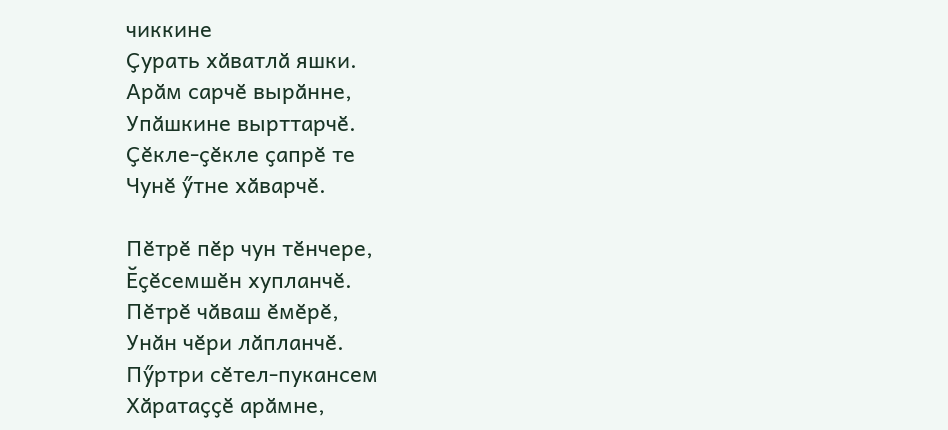чиккине
Ҫурать хӑватлӑ яшки.
Арӑм сарчӗ вырӑнне,
Упӑшкине вырттарчӗ.
Ҫӗкле-ҫӗкле ҫапрӗ те
Чунӗ ӳтне хӑварчӗ.

Пӗтрӗ пӗр чун тӗнчере,
Ӗҫӗсемшӗн хупланчӗ.
Пӗтрӗ чӑваш ӗмӗрӗ,
Унӑн чӗри лӑпланчӗ.
Пӳртри сӗтел-пукансем
Хӑратаҫҫӗ арӑмне,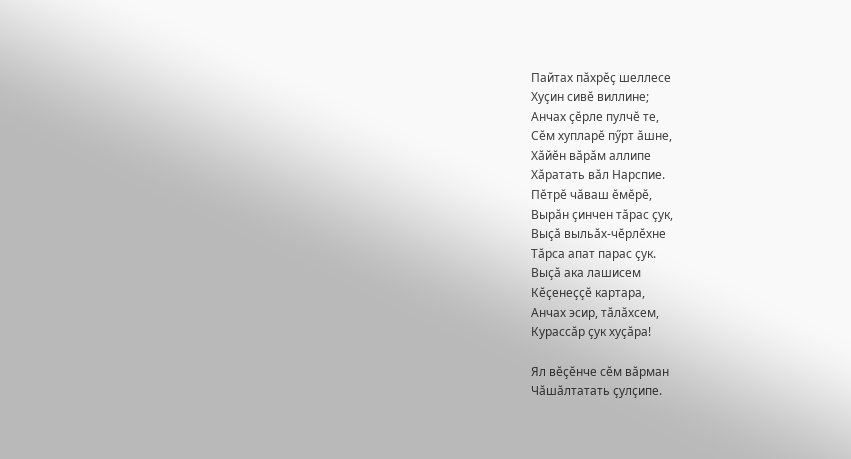Пайтах пӑхрӗҫ шеллесе
Хуҫин сивӗ виллине;
Анчах ҫӗрле пулчӗ те,
Сӗм хупларӗ пӳрт ӑшне,
Хӑйӗн вӑрӑм аллипе
Хӑратать вӑл Нарспие.
Пӗтрӗ чӑваш ӗмӗрӗ,
Вырӑн ҫинчен тӑрас ҫук,
Выҫӑ выльӑх-чӗрлӗхне
Тӑрса апат парас ҫук.
Выҫӑ ака лашисем
Кӗҫенеҫҫӗ картара,
Анчах эсир, тӑлӑхсем,
Курассӑр ҫук хуҫӑра!

Ял вӗҫӗнче сӗм вӑрман
Чӑшӑлтатать ҫулҫипе.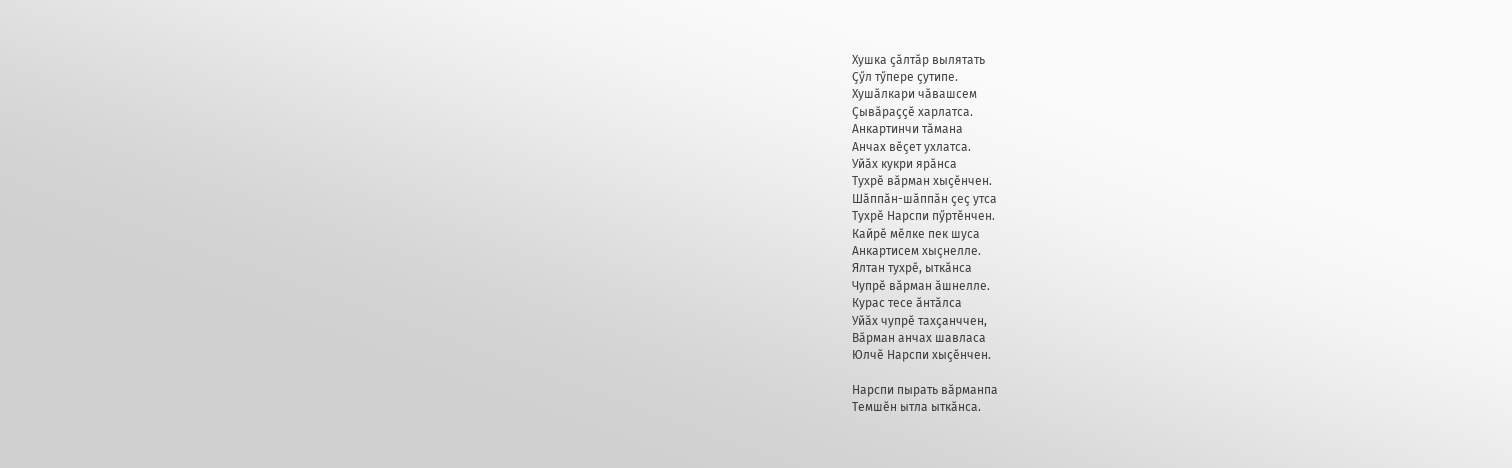Хушка ҫӑлтӑр вылятать
Ҫӳл тӳпере ҫутипе.
Хушӑлкари чӑвашсем
Ҫывӑраҫҫӗ харлатса.
Анкартинчи тӑмана
Анчах вӗҫет ухлатса.
Уйӑх кукри ярӑнса
Тухрӗ вӑрман хыҫӗнчен.
Шӑппӑн-шӑппӑн ҫеҫ утса
Тухрӗ Нарспи пӳртӗнчен.
Кайрӗ мӗлке пек шуса
Анкартисем хыҫнелле.
Ялтан тухрӗ, ыткӑнса
Чупрӗ вӑрман ӑшнелле.
Курас тесе ӑнтӑлса
Уйӑх чупрӗ тахҫанччен,
Вӑрман анчах шавласа
Юлчӗ Нарспи хыҫӗнчен.

Нарспи пырать вӑрманпа
Темшӗн ытла ыткӑнса.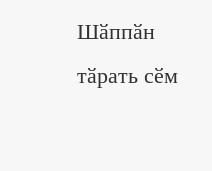Шӑппӑн тӑрать сӗм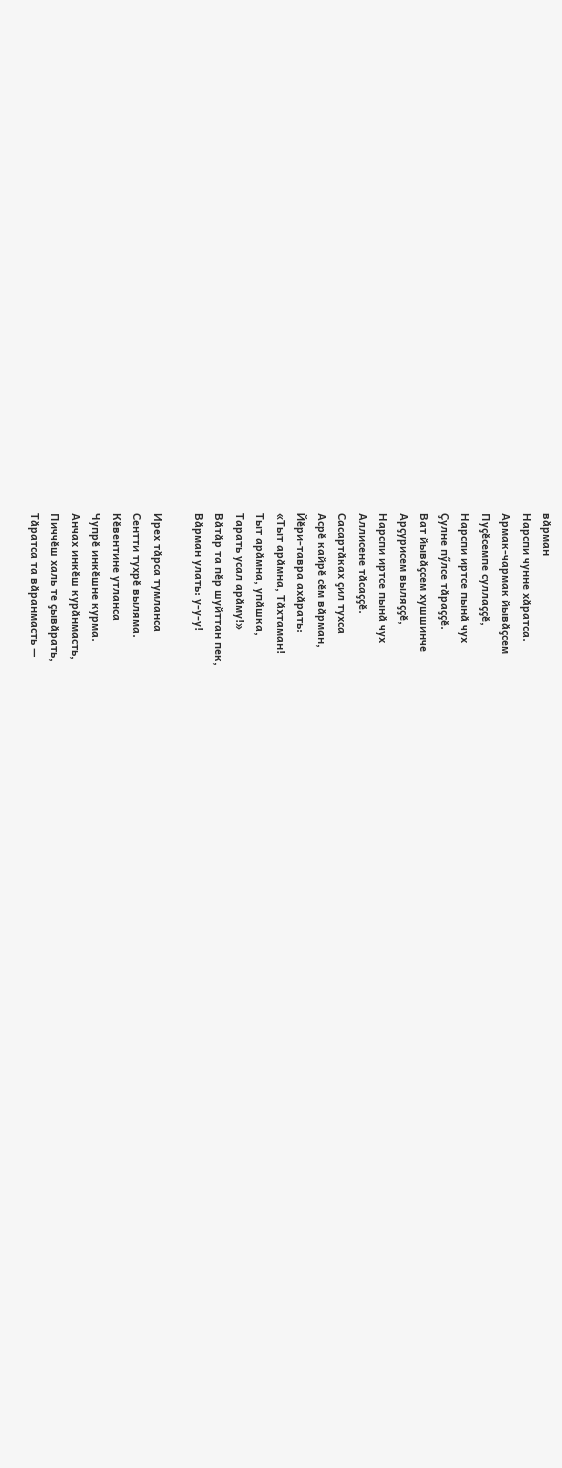вӑрман
Нарспи чунне хӑратса.
Армак-чармак йывӑҫсем
Пуҫӗсемпе суллаҫҫӗ,
Нарспи иртсе пынӑ чух
Ҫулне пӳлсе тӑраҫҫӗ.
Ват йывӑҫсем хушшинче
Арҫурисем выляҫҫӗ,
Нарспи иртсе пынӑ чух
Аллисене тӑсаҫҫӗ.
Сасартӑках ҫил тухса
Асрӗ кайрӗ сӗм вӑрман,
Йӗри-тавра ахӑрать:
«Тыт арӑмна, Тӑхтаман!
Тыт арӑмна, упӑшка,
Тарать усал арӑму!»
Вӑтӑр та пӗр шуйттан пек,
Вӑрман улать: у-у-у!

Ирех тӑрса тумланса
Сентти тухрӗ выляма.
Кӗвентине утланса
Чупрӗ инкӗшне курма.
Анчах инкӗш курӑнмасть,
Пиччӗш халь те ҫывӑрать,
Тӑратса та вӑранмасть —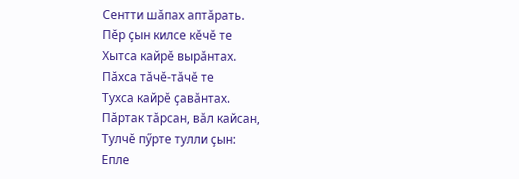Сентти шӑпах аптӑрать.
Пӗр ҫын килсе кӗчӗ те
Хытса кайрӗ вырӑнтах.
Пӑхса тӑчӗ-тӑчӗ те
Тухса кайрӗ ҫавӑнтах.
Пӑртак тӑрсан, вӑл кайсан,
Тулчӗ пӳрте тулли ҫын:
Епле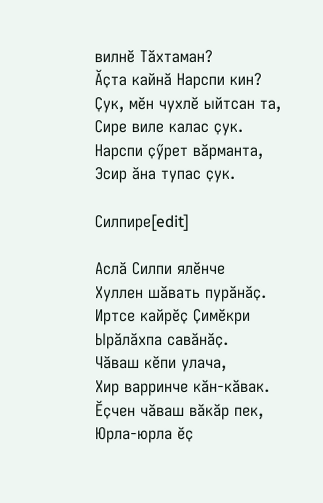вилнӗ Тӑхтаман?
Ӑҫта кайнӑ Нарспи кин?
Ҫук, мӗн чухлӗ ыйтсан та,
Сире виле калас ҫук.
Нарспи ҫӳрет вӑрманта,
Эсир ӑна тупас ҫук.

Силпире[edit]

Аслӑ Силпи ялӗнче
Хуллен шӑвать пурӑнӑҫ.
Иртсе кайрӗҫ Ҫимӗкри
Ырӑлӑхпа савӑнӑҫ.
Чӑваш кӗпи улача,
Хир варринче кӑн-кӑвак.
Ӗҫчен чӑваш вӑкӑр пек,
Юрла-юрла ӗҫ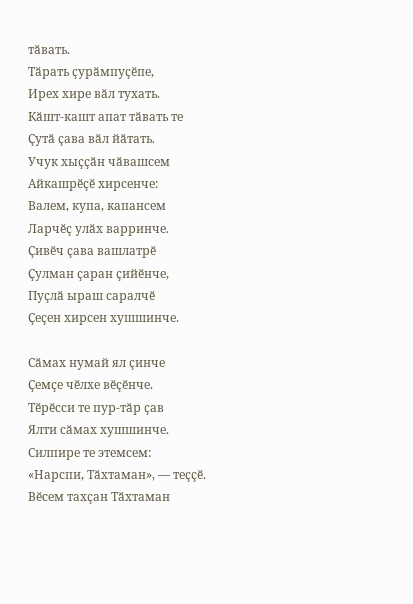тӑвать.
Тӑрать ҫурӑмпуҫӗпе,
Ирех хире вӑл тухать.
Кӑшт-кашт апат тӑвать те
Ҫутӑ ҫава вӑл йӑтать.
Учук хыҫҫӑн чӑвашсем
Айкашрӗҫӗ хирсенче:
Валем, купа, капансем
Ларчӗҫ улӑх варринче.
Ҫивӗч ҫава вашлатрӗ
Ҫулман ҫаран ҫийӗнче,
Пуҫлӑ ыраш саралчӗ
Ҫеҫен хирсен хушшинче.

Сӑмах нумай ял ҫинче
Ҫемҫе чӗлхе вӗҫӗнче.
Тӗрӗсси те пур-тӑр ҫав
Ялти сӑмах хушшинче.
Силпире те этемсем:
«Нарспи, Тӑхтаман», — теҫҫӗ.
Вӗсем тахҫан Тӑхтаман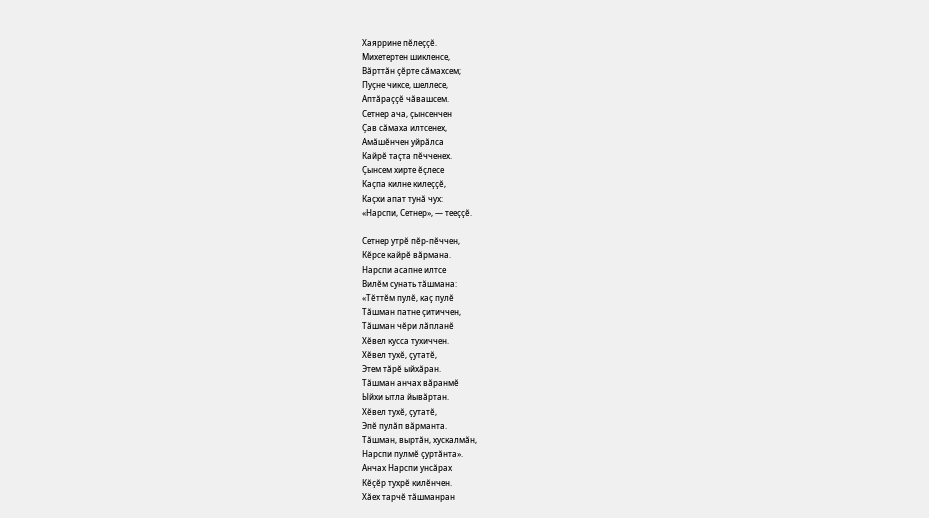Хаяррине пӗлеҫҫӗ.
Михетертен шикленсе,
Вӑрттӑн ҫӗрте сӑмахсем;
Пуҫне чиксе, шеллесе,
Аптӑраҫҫӗ чӑвашсем.
Сетнер ача, ҫынсенчен
Ҫав сӑмаха илтсенех,
Амӑшӗнчен уйрӑлса
Кайрӗ таҫта пӗчченех.
Ҫынсем хирте ӗҫлесе
Каҫпа килне килеҫҫӗ,
Каҫхи апат тунӑ чух:
«Нарспи, Сетнер», — тееҫҫӗ.

Сетнер утрӗ пӗр-пӗччен,
Кӗрсе кайрӗ вӑрмана.
Нарспи асапне илтсе
Вилӗм сунать тӑшмана:
«Тӗттӗм пулӗ, каҫ пулӗ
Тӑшман патне ҫитиччен,
Тӑшман чӗри лӑпланӗ
Хӗвел кусса тухиччен.
Хӗвел тухӗ, ҫутатӗ,
Этем тӑрӗ ыйхӑран.
Тӑшман анчах вӑранмӗ
Ыйхи ытла йывӑртан.
Хӗвел тухӗ, ҫутатӗ,
Эпӗ пулӑп вӑрманта.
Тӑшман, выртӑн, хускалмӑн,
Нарспи пулмӗ ҫуртӑнта».
Анчах Нарспи унсӑрах
Кӗҫӗр тухрӗ килӗнчен.
Хӑех тарчӗ тӑшманран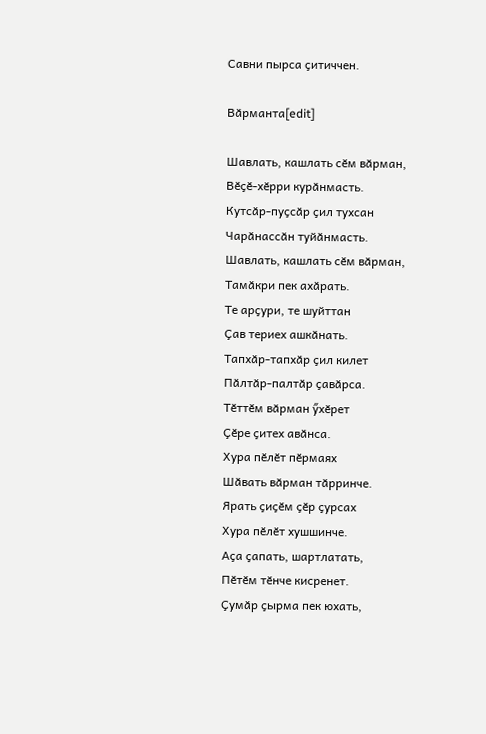Савни пырса ҫитиччен.

Вӑрманта[edit]

Шавлать, кашлать сӗм вӑрман,
Вӗҫӗ-хӗрри курӑнмасть.
Кутсӑр-пуҫсӑр ҫил тухсан
Чарӑнассӑн туйӑнмасть.
Шавлать, кашлать сӗм вӑрман,
Тамӑкри пек ахӑрать.
Те арҫури, те шуйттан
Ҫав териех ашкӑнать.
Тапхӑр-тапхӑр ҫил килет
Пӑлтӑр-палтӑр ҫавӑрса.
Тӗттӗм вӑрман ӳхӗрет
Ҫӗре ҫитех авӑнса.
Хура пӗлӗт пӗрмаях
Шӑвать вӑрман тӑрринче.
Ярать ҫиҫӗм ҫӗр ҫурсах
Хура пӗлӗт хушшинче.
Аҫа ҫапать, шартлатать,
Пӗтӗм тӗнче кисренет.
Ҫумӑр ҫырма пек юхать,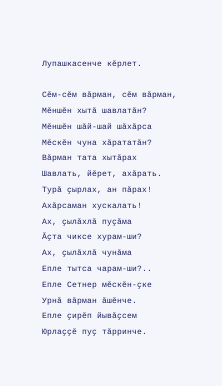Лупашкасенче кӗрлет.

Сӗм-сӗм вӑрман, сӗм вӑрман,
Мӗншӗн хытӑ шавлатӑн?
Мӗншӗн шӑй-шай шӑхӑрса
Мӗскӗн чуна хӑрататӑн?
Вӑрман тата хытӑрах
Шавлать, йӗрет, ахӑрать.
Турӑ ҫырлах, ан пӑрах!
Ахӑрсаман хускалать!
Ах, ҫылӑхлӑ пуҫӑма
Ӑҫта чиксе хурам-ши?
Ах, ҫылӑхлӑ чунӑма
Епле тытса чарам-ши?..
Епле Сетнер мӗскӗн-ҫке
Урнӑ вӑрман ӑшӗнче.
Епле ҫирӗп йывӑҫсем
Юрлаҫҫӗ пуҫ тӑрринче.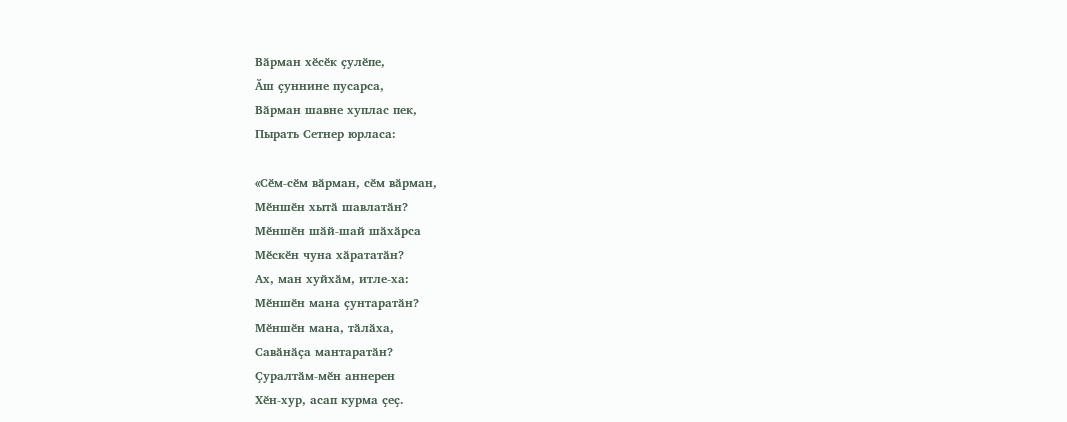Вӑрман хӗсӗк ҫулӗпе,
Ӑш ҫуннине пусарса,
Вӑрман шавне хуплас пек,
Пырать Сетнер юрласа:

«Сӗм-сӗм вӑрман, сӗм вӑрман,
Мӗншӗн хытӑ шавлатӑн?
Мӗншӗн шӑй-шай шӑхӑрса
Мӗскӗн чуна хӑрататӑн?
Ах, ман хуйхӑм, итле-ха:
Мӗншӗн мана ҫунтаратӑн?
Мӗншӗн мана, тӑлӑха,
Савӑнӑҫа мантаратӑн?
Ҫуралтӑм-мӗн аннерен
Хӗн-хур, асап курма ҫеҫ.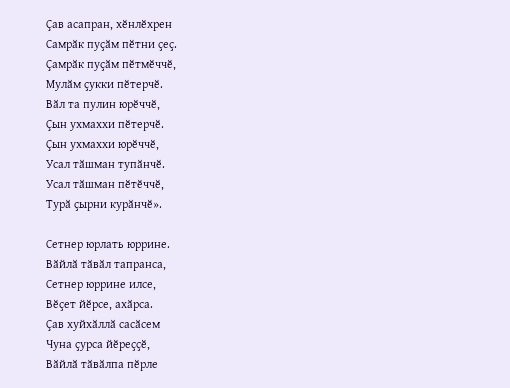Ҫав асапран, хӗнлӗхрен
Самрӑк пуҫӑм пӗтни ҫеҫ.
Ҫамрӑк пуҫӑм пӗтмӗччӗ,
Мулӑм ҫукки пӗтерчӗ.
Вӑл та пулин юрӗччӗ,
Ҫын ухмаххи пӗтерчӗ.
Ҫын ухмаххи юрӗччӗ,
Усал тӑшман тупӑнчӗ.
Усал тӑшман пӗтӗччӗ,
Турӑ ҫырни курӑнчӗ».

Сетнер юрлать юррине.
Вӑйлӑ тӑвӑл тапранса,
Сетнер юррине илсе,
Вӗҫет йӗрсе, ахӑрса.
Ҫав хуйхӑллӑ сасӑсем
Чуна ҫурса йӗреҫҫӗ,
Вӑйлӑ тӑвӑлпа пӗрле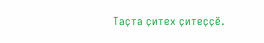Таҫта ҫитех ҫитеҫҫӗ.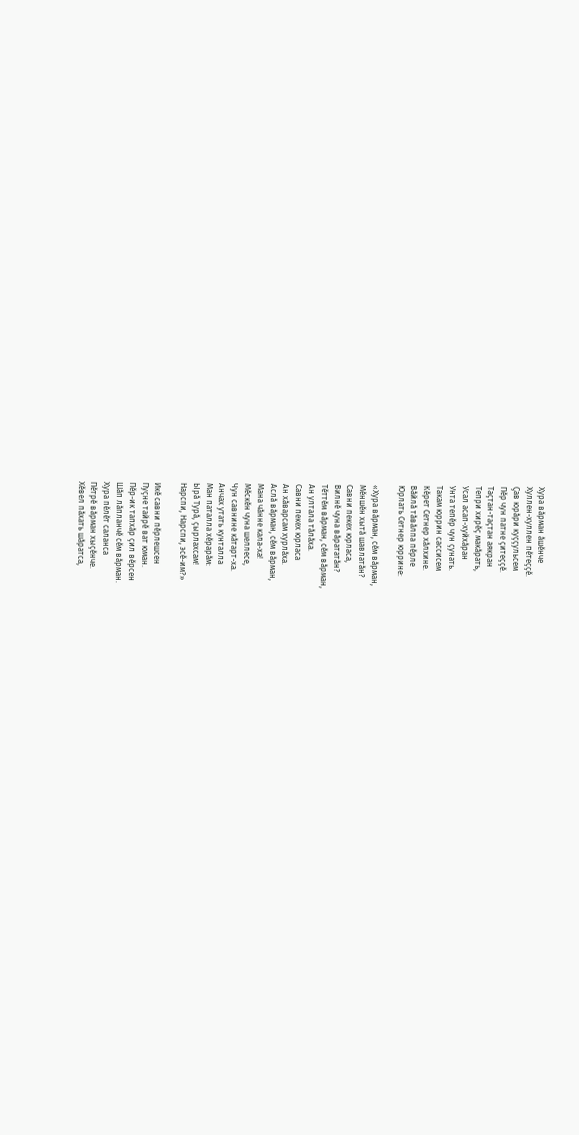Хура вӑрман ӑшӗнче
Хуллен-хуллен пӗтеҫҫӗ.
Ҫав юрӑри куҫҫульсем
Пӗр чун патне ҫитеҫҫӗ.
Таҫтан-таҫтан аякран
Тепри хирӗҫ макӑрать,
Усал асап-хуйхӑран
Унта тепӗр чун ҫунать.
Такам юррин сассисем
Кӗрет Сетнер хӑлхине.
Вӑйлӑ тӑвӑлпа пӗрле
Юрлать Сетнер юррине:

«Хура вӑрман, сӗм вӑрман,
Мӗншӗн хытӑ шавлатӑн?
Савни пекех юрласа,
Вилнӗ чуна вӑрататӑн?
Тӗттӗм вӑрман, сӗм вӑрман,
Ан ултала тӑлӑха.
Савни пекех юрласа
Ан хӑварсам хурлӑха.
Аслӑ вӑрман, сӗм вӑрман,
Мана чӑнне кала-ха!
Мӗскӗн чуна шеллесе,
Чун савнине кӑтарт-ха.
Анчах утать кунталла
Ман паталла хӗрарӑм:
Ырӑ Турӑ, ҫырлахсам!
Нарспи, Нарспи, эсӗ-им?»

Икӗ савни пӗрлешсен
Пуҫне тайрӗ ват юман.
Пӗр-ик тапхӑр ҫил вӗрсен
Шӑп лӑпланчӗ сӗм вӑрман.
Хура пӗлӗт саланса
Пӗтрӗ вӑрман хыҫӗнче.
Хӗвел пӑхать шӑратса,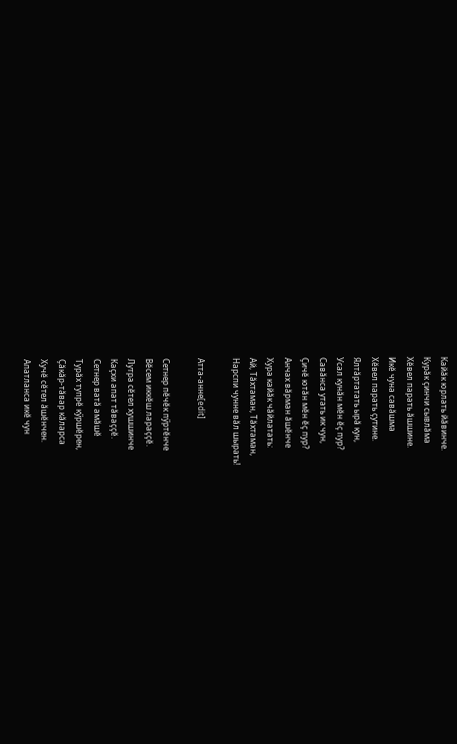Кайӑк юрлать йӑвинче.
Курӑк ҫинчи сывлӑма
Хӗвел парать ӑшшине.
Икӗ чуна савӑшма
Хӗвел парать ҫутине.
Ялтӑртатать ырӑ кун,
Усал кунӑн мӗн ӗҫ пур?
Савӑнса утать ик чун,
Ҫичӗ ютӑн мӗн ӗҫ пур?
Анчах вӑрман ӑшӗнче
Хура кайӑк чӑйлатать:
Ай, Тӑхтаман, Тӑхтаман,
Нарспи чунне вӑл шырать!

Атта-анне[edit]

Сетнер пӗчӗк пӳртӗнче
Вӗсем иккӗш лараҫҫӗ.
Лутра сӗтел хушшинче
Каҫхи апат тӑваҫҫӗ.
Сетнер ватӑ амӑшӗ
Турӑх тупрӗ кӳршӗрен,
Ҫӑкӑр-тӑвар кӑларса
Хучӗ сӗтел ӑшӗнчен.
Апатланса икӗ чун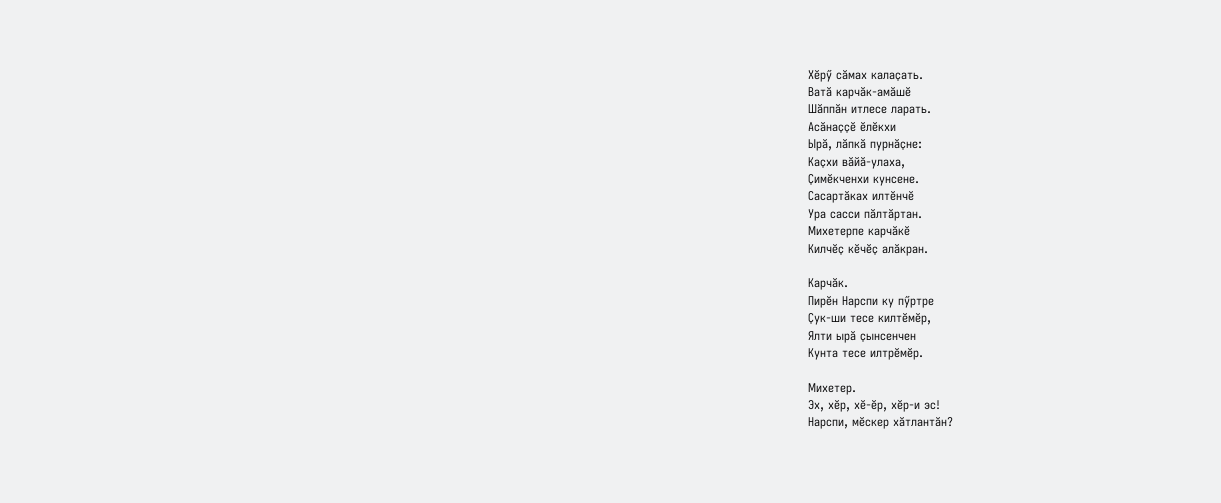Хӗрӳ сӑмах калаҫать.
Ватӑ карчӑк-амӑшӗ
Шӑппӑн итлесе ларать.
Асӑнаҫҫӗ ӗлӗкхи
Ырӑ, лӑпкӑ пурнӑҫне:
Каҫхи вӑйӑ-улаха,
Ҫимӗкченхи кунсене.
Сасартӑках илтӗнчӗ
Ура сасси пӑлтӑртан.
Михетерпе карчӑкӗ
Килчӗҫ кӗчӗҫ алӑкран.

Карчӑк.
Пирӗн Нарспи ку пӳртре
Ҫук-ши тесе килтӗмӗр,
Ялти ырӑ ҫынсенчен
Кунта тесе илтрӗмӗр.

Михетер.
Эх, хӗр, хӗ-ӗр, хӗр-и эс!
Нарспи, мӗскер хӑтлантӑн?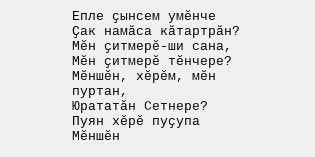Епле ҫынсем умӗнче
Ҫак намӑса кӑтартрӑн?
Мӗн ҫитмерӗ-ши сана,
Мӗн ҫитмерӗ тӗнчере?
Мӗншӗн, хӗрӗм, мӗн пуртан,
Юрататӑн Сетнере?
Пуян хӗрӗ пуҫупа
Мӗншӗн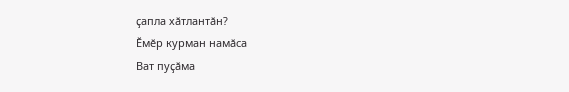ҫапла хӑтлантӑн?
Ӗмӗр курман намӑса
Ват пуҫӑма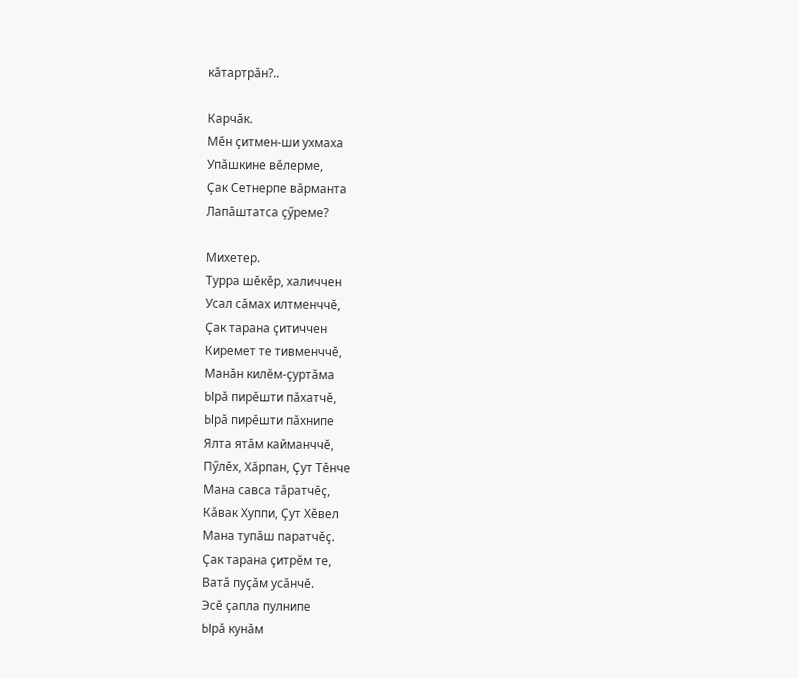кӑтартрӑн?..

Карчӑк.
Мӗн ҫитмен-ши ухмаха
Упӑшкине вӗлерме,
Ҫак Сетнерпе вӑрманта
Лапӑштатса ҫӳреме?

Михетер.
Турра шӗкӗр, халиччен
Усал сӑмах илтменччӗ,
Ҫак тарана ҫитиччен
Киремет те тивменччӗ,
Манӑн килӗм-ҫуртӑма
Ырӑ пирӗшти пӑхатчӗ,
Ырӑ пирӗшти пӑхнипе
Ялта ятӑм кайманччӗ,
Пӳлӗх, Хӑрпан, Ҫут Тӗнче
Мана савса тӑратчӗҫ,
Кӑвак Хуппи, Ҫут Хӗвел
Мана тупӑш паратчӗҫ.
Ҫак тарана ҫитрӗм те,
Ватӑ пуҫӑм усӑнчӗ.
Эсӗ ҫапла пулнипе
Ырӑ кунӑм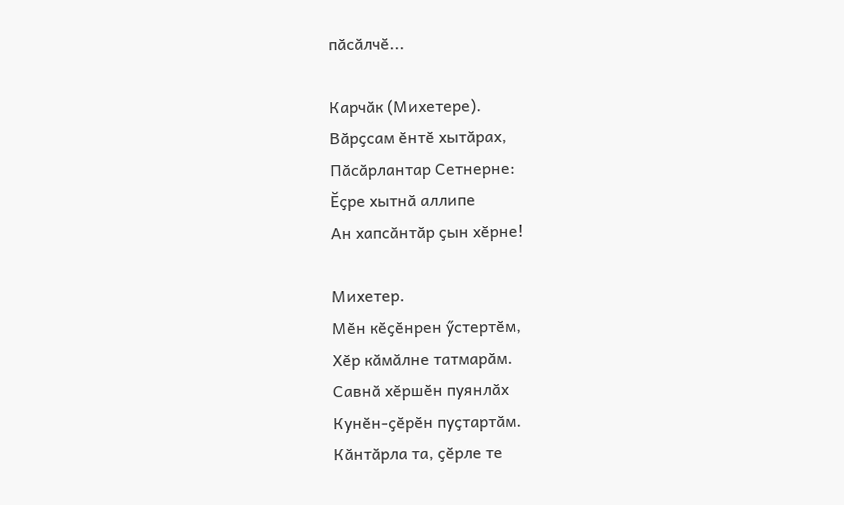пӑсӑлчӗ...

Карчӑк (Михетере).
Вӑрҫсам ӗнтӗ хытӑрах,
Пӑсӑрлантар Сетнерне:
Ӗҫре хытнӑ аллипе
Ан хапсӑнтӑр ҫын хӗрне!

Михетер.
Мӗн кӗҫӗнрен ӳстертӗм,
Хӗр кӑмӑлне татмарӑм.
Савнӑ хӗршӗн пуянлӑх
Кунӗн-ҫӗрӗн пуҫтартӑм.
Кӑнтӑрла та, ҫӗрле те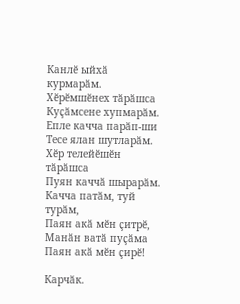Канлӗ ыйхӑ курмарӑм.
Хӗрӗмшӗнех тӑрӑшса
Куҫӑмсене хупмарӑм.
Епле качча парӑп-ши
Тесе ялан шутларӑм.
Хӗр телейӗшӗн тӑрӑшса
Пуян каччӑ шырарӑм.
Качча патӑм, туй турӑм,
Паян акӑ мӗн ҫитрӗ,
Манӑн ватӑ пуҫӑма
Паян акӑ мӗн ҫирӗ!

Карчӑк.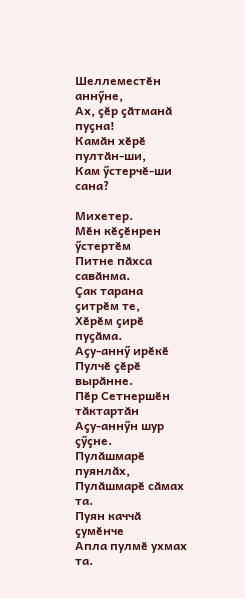Шеллеместӗн аннӳне,
Ах, ҫӗр ҫӑтманӑ пуҫна!
Камӑн хӗрӗ пултӑн-ши,
Кам ӳстерчӗ-ши сана?

Михетер.
Мӗн кӗҫӗнрен ӳстертӗм
Питне пӑхса савӑнма.
Ҫак тарана ҫитрӗм те,
Хӗрӗм ҫирӗ пуҫӑма.
Аҫу-аннӳ ирӗкӗ
Пулчӗ ҫӗрӗ вырӑнне.
Пӗр Сетнершӗн тӑктартӑн
Аҫу-аннӳн шур ҫӳҫне.
Пулӑшмарӗ пуянлӑх,
Пулӑшмарӗ сӑмах та.
Пуян каччӑ ҫумӗнче
Апла пулмӗ ухмах та.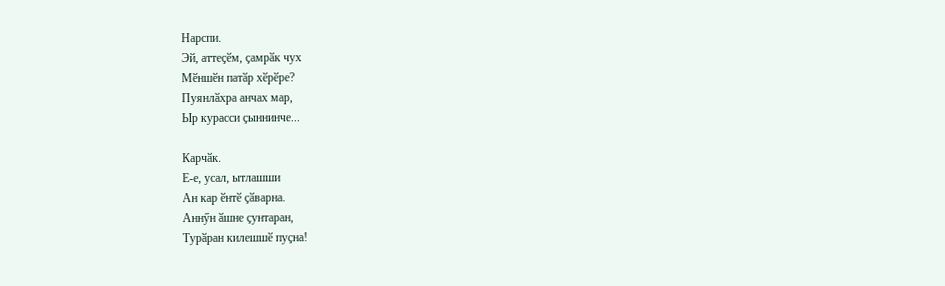Нарспи.
Эй, аттеҫӗм, ҫамрӑк чух
Мӗншӗн патӑр хӗрӗре?
Пуянлӑхра анчах мар,
Ыр курасси ҫыннинче...

Карчӑк.
Е-е, усал, ытлашши
Ан кар ӗнтӗ ҫӑварна.
Аннӳн ӑшне ҫунтаран,
Турӑран килешшӗ пуҫна!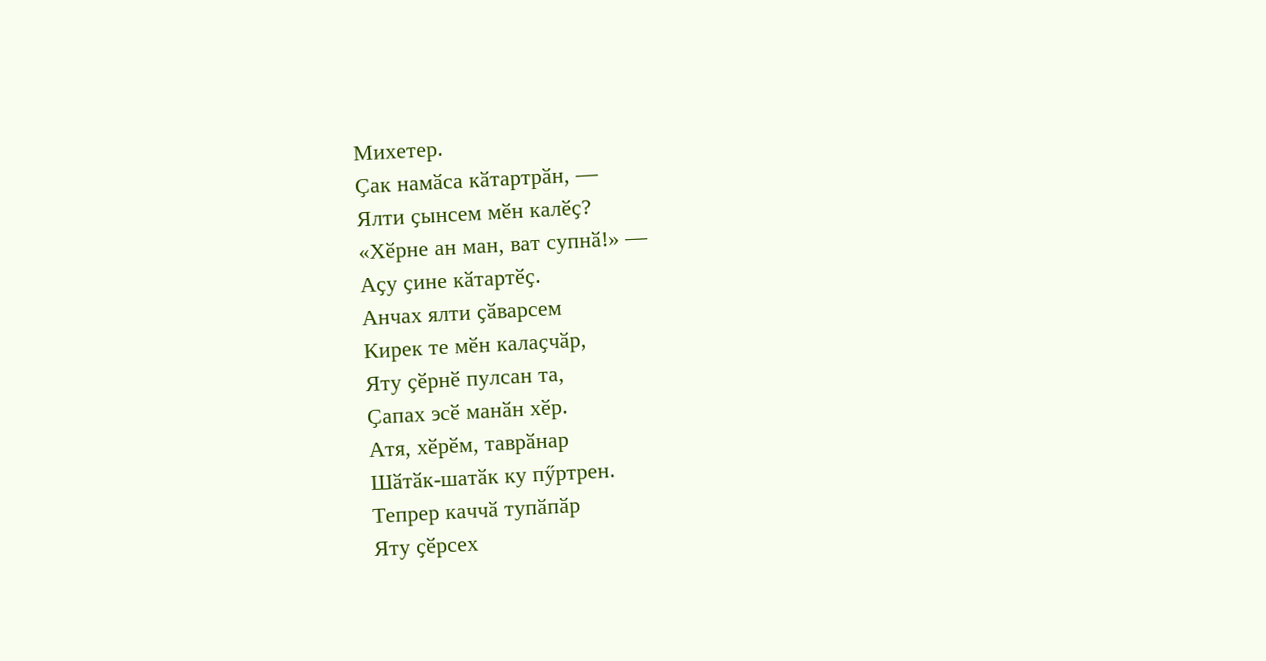Михетер.
Ҫак намӑса кӑтартрӑн, —
Ялти ҫынсем мӗн калӗҫ?
«Хӗрне ан ман, ват супнӑ!» —
Аҫу ҫине кӑтартӗҫ.
Анчах ялти ҫӑварсем
Кирек те мӗн калаҫчӑр,
Яту ҫӗрнӗ пулсан та,
Ҫапах эсӗ манӑн хӗр.
Атя, хӗрӗм, таврӑнар
Шӑтӑк-шатӑк ку пӳртрен.
Тепрер каччӑ тупӑпӑр
Яту ҫӗрсех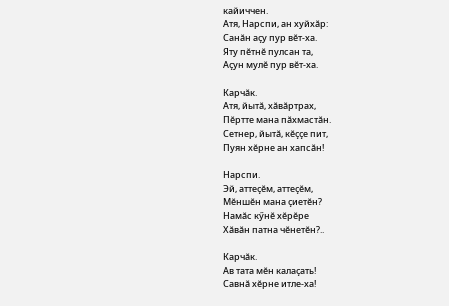кайиччен.
Атя, Нарспи, ан хуйхӑр:
Санӑн аҫу пур вӗт-ха.
Яту пӗтнӗ пулсан та,
Аҫун мулӗ пур вӗт-ха.

Карчӑк.
Атя, йытӑ, хӑвӑртрах,
Пӗртте мана пӑхмастӑн.
Сетнер, йытӑ, кӗҫҫе пит,
Пуян хӗрне ан хапсӑн!

Нарспи.
Эй, аттеҫӗм, аттеҫӗм,
Мӗншӗн мана ҫиетӗн?
Намӑс кӳнӗ хӗрӗре
Хӑвӑн патна чӗнетӗн?..

Карчӑк.
Ав тата мӗн калаҫать!
Савнӑ хӗрне итле-ха!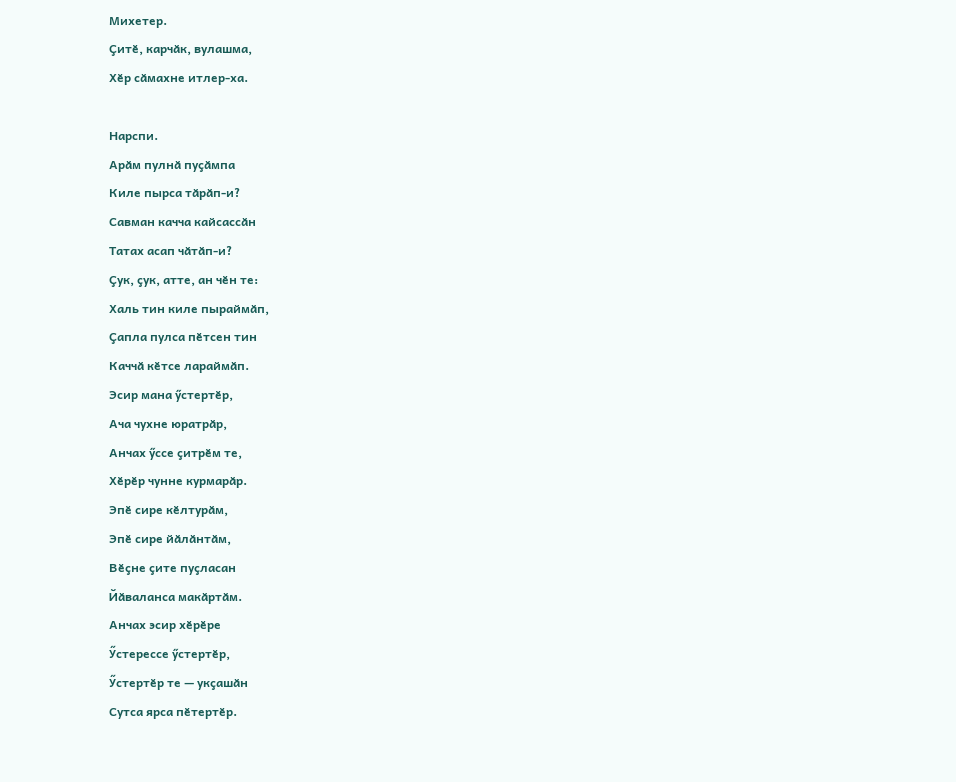Михетер.
Ҫитӗ, карчӑк, вулашма,
Хӗр сӑмахне итлер-ха.

Нарспи.
Арӑм пулнӑ пуҫӑмпа
Киле пырса тӑрӑп-и?
Савман качча кайсассӑн
Татах асап чӑтӑп-и?
Ҫук, ҫук, атте, ан чӗн те:
Халь тин киле пыраймӑп,
Ҫапла пулса пӗтсен тин
Каччӑ кӗтсе лараймӑп.
Эсир мана ӳстертӗр,
Ача чухне юратрӑр,
Анчах ӳссе ҫитрӗм те,
Хӗрӗр чунне курмарӑр.
Эпӗ сире кӗлтурӑм,
Эпӗ сире йӑлӑнтӑм,
Вӗҫне ҫите пуҫласан
Йӑваланса макӑртӑм.
Анчах эсир хӗрӗре
Ӳстерессе ӳстертӗр,
Ӳстертӗр те — укҫашӑн
Сутса ярса пӗтертӗр.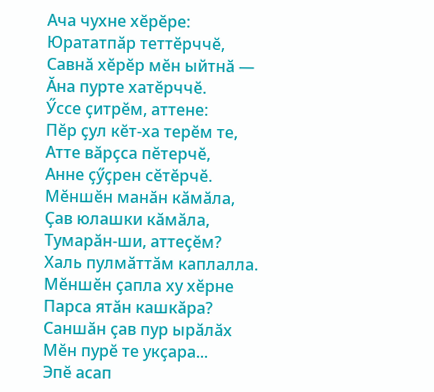Ача чухне хӗрӗре:
Юрататпӑр теттӗрччӗ,
Савнӑ хӗрӗр мӗн ыйтнӑ —
Ӑна пурте хатӗрччӗ.
Ӳссе ҫитрӗм, аттене:
Пӗр ҫул кӗт-ха терӗм те,
Атте вӑрҫса пӗтерчӗ,
Анне ҫӳҫрен сӗтӗрчӗ.
Мӗншӗн манӑн кӑмӑла,
Ҫав юлашки кӑмӑла,
Тумарӑн-ши, аттеҫӗм?
Халь пулмӑттӑм каплалла.
Мӗншӗн ҫапла ху хӗрне
Парса ятӑн кашкӑра?
Саншӑн ҫав пур ырӑлӑх
Мӗн пурӗ те укҫара...
Эпӗ асап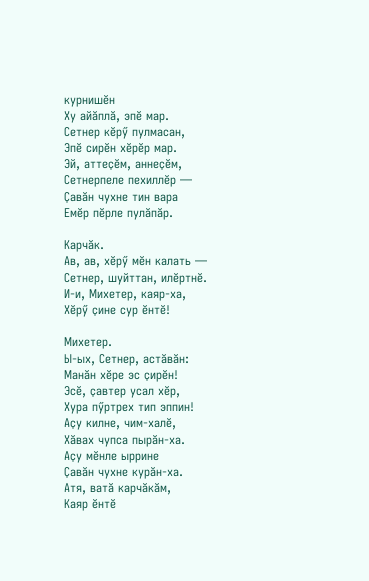курнишӗн
Ху айӑплӑ, эпӗ мар.
Сетнер кӗрӳ пулмасан,
Эпӗ сирӗн хӗрӗр мар.
Эй, аттеҫӗм, аннеҫӗм,
Сетнерпеле пехиллӗр —
Ҫавӑн чухне тин вара
Емӗр пӗрле пулӑпӑр.

Карчӑк.
Ав, ав, хӗрӳ мӗн калать —
Сетнер, шуйттан, илӗртнӗ.
И-и, Михетер, каяр-ха,
Хӗрӳ ҫине сур ӗнтӗ!

Михетер.
Ы-ых, Сетнер, астӑвӑн:
Манӑн хӗре эс ҫирӗн!
Эсӗ, ҫавтер усал хӗр,
Хура пӳртрех тип эппин!
Аҫу килне, чим-халӗ,
Хӑвах чупса пырӑн-ха.
Аҫу мӗнле ыррине
Ҫавӑн чухне курӑн-ха.
Атя, ватӑ карчӑкӑм,
Каяр ӗнтӗ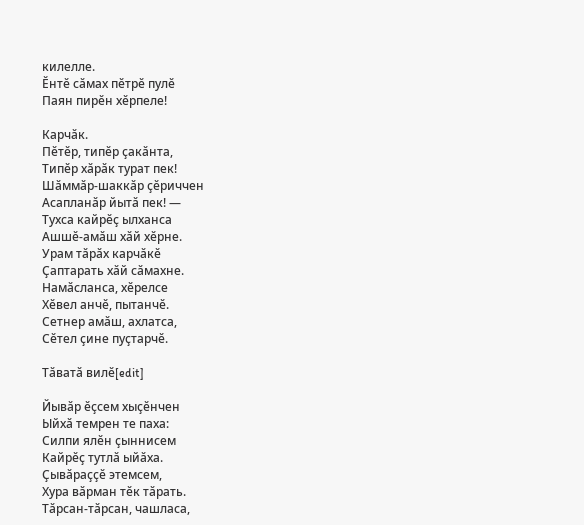килелле.
Ӗнтӗ сӑмах пӗтрӗ пулӗ
Паян пирӗн хӗрпеле!

Карчӑк.
Пӗтӗр, типӗр ҫакӑнта,
Типӗр хӑрӑк турат пек!
Шӑммӑр-шаккӑр ҫӗриччен
Асапланӑр йытӑ пек! —
Тухса кайрӗҫ ылханса
Ашшӗ-амӑш хӑй хӗрне.
Урам тӑрӑх карчӑкӗ
Ҫаптарать хӑй сӑмахне.
Намӑсланса, хӗрелсе
Хӗвел анчӗ, пытанчӗ.
Сетнер амӑш, ахлатса,
Сӗтел ҫине пуҫтарчӗ.

Тӑватӑ вилӗ[edit]

Йывӑр ӗҫсем хыҫӗнчен
Ыйхӑ темрен те паха:
Силпи ялӗн ҫыннисем
Кайрӗҫ тутлӑ ыйӑха.
Ҫывӑраҫҫӗ этемсем,
Хура вӑрман тӗк тӑрать.
Тӑрсан-тӑрсан, чашласа,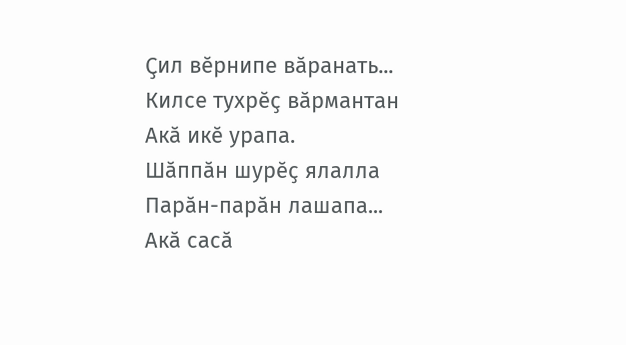Ҫил вӗрнипе вӑранать...
Килсе тухрӗҫ вӑрмантан
Акӑ икӗ урапа.
Шӑппӑн шурӗҫ ялалла
Парӑн-парӑн лашапа...
Акӑ сасӑ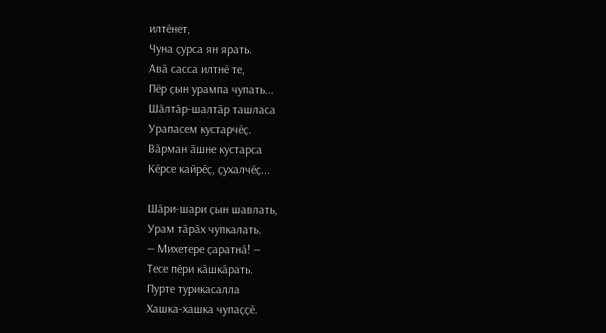илтӗнет,
Чуна ҫурса ян ярать.
Авӑ сасса илтнӗ те,
Пӗр ҫын урампа чупать...
Шӑлтӑр-шалтӑр ташласа
Урапасем кустарчӗҫ.
Вӑрман ӑшне кустарса
Кӗрсе кайрӗҫ, ҫухалчӗҫ...

Шӑри-шари ҫын шавлать,
Урам тӑрӑх чупкалать.
— Михетере ҫаратнӑ! —
Тесе пӗри кӑшкӑрать.
Пурте турикасалла
Хашка-хашка чупаҫҫӗ.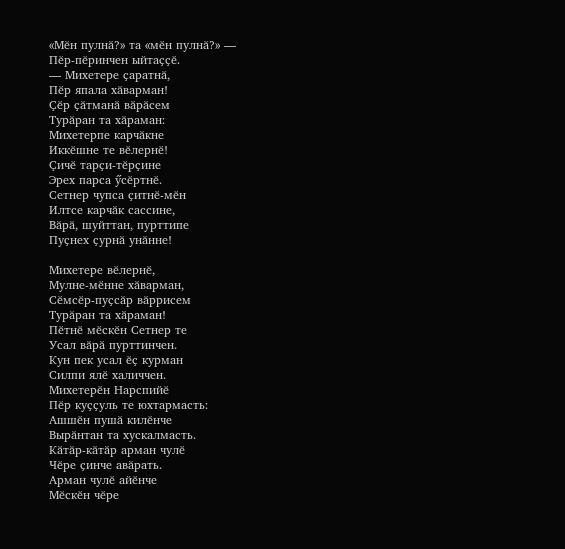«Мӗн пулнӑ?» та «мӗн пулнӑ?» —
Пӗр-пӗринчен ыйтаҫҫӗ.
— Михетере ҫаратнӑ,
Пӗр япала хӑварман!
Ҫӗр ҫӑтманӑ вӑрӑсем
Турӑран та хӑраман:
Михетерпе карчӑкне
Иккӗшне те вӗлернӗ!
Ҫичӗ тарҫи-тӗрҫине
Эрех парса ӳсӗртнӗ.
Сетнер чупса ҫитнӗ-мӗн
Илтсе карчӑк сассине,
Вӑрӑ, шуйттан, пурттипе
Пуҫнех ҫурнӑ унӑнне!

Михетере вӗлернӗ,
Мулне-мӗнне хӑварман,
Сӗмсӗр-пуҫсӑр вӑррисем
Турӑран та хӑраман!
Пӗтнӗ мӗскӗн Сетнер те
Усал вӑрӑ пурттинчен.
Кун пек усал ӗҫ курман
Силпи ялӗ халиччен.
Михетерӗн Нарспийӗ
Пӗр куҫҫуль те юхтармасть:
Ашшӗн пушӑ килӗнче
Вырӑнтан та хускалмасть.
Кӑтӑр-кӑтӑр арман чулӗ
Чӗре ҫинче авӑрать.
Арман чулӗ айӗнче
Мӗскӗн чӗре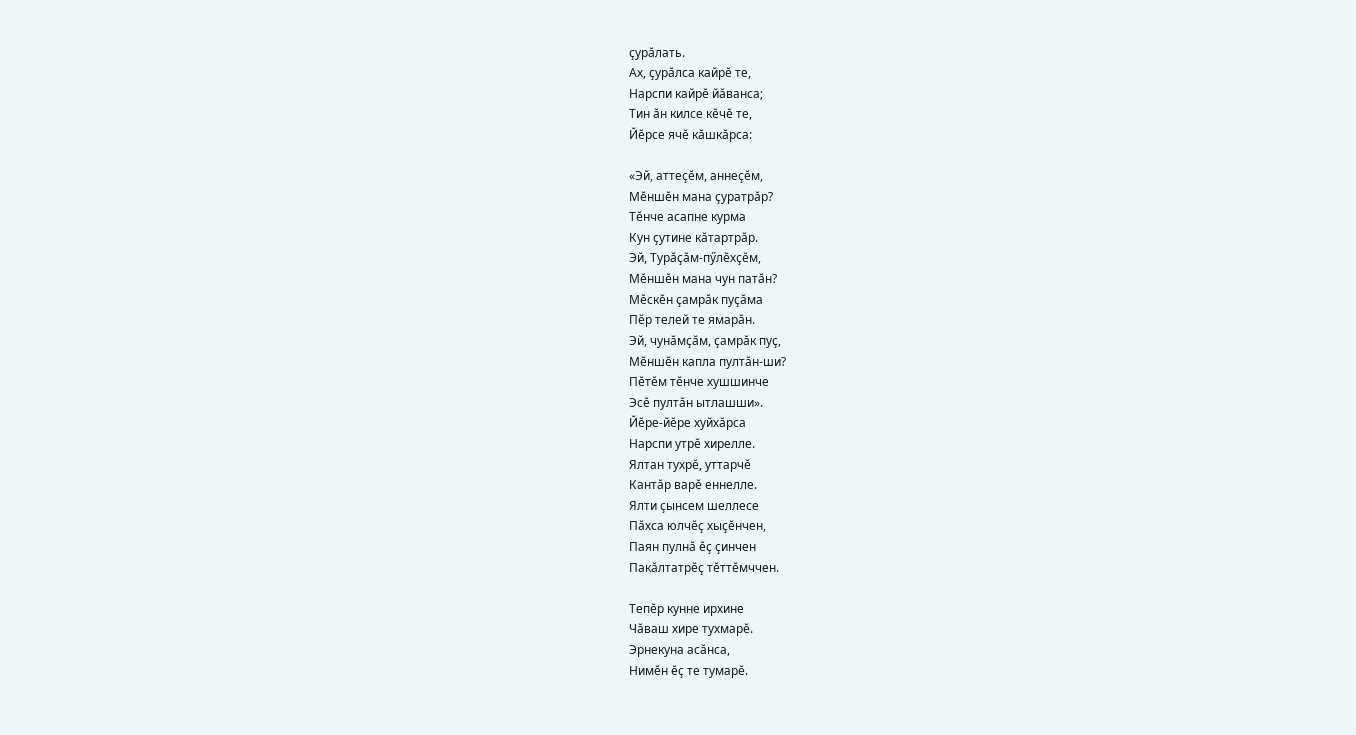ҫурӑлать.
Ах, ҫурӑлса кайрӗ те,
Нарспи кайрӗ йӑванса;
Тин ӑн килсе кӗчӗ те,
Йӗрсе ячӗ кӑшкӑрса:

«Эй, аттеҫӗм, аннеҫӗм,
Мӗншӗн мана ҫуратрӑр?
Тӗнче асапне курма
Кун ҫутине кӑтартрӑр.
Эй, Турӑҫӑм-пӳлӗхҫӗм,
Мӗншӗн мана чун патӑн?
Мӗскӗн ҫамрӑк пуҫӑма
Пӗр телей те ямарӑн.
Эй, чунӑмҫӑм, ҫамрӑк пуҫ,
Мӗншӗн капла пултӑн-ши?
Пӗтӗм тӗнче хушшинче
Эсӗ пултӑн ытлашши».
Йӗре-йӗре хуйхӑрса
Нарспи утрӗ хирелле.
Ялтан тухрӗ, уттарчӗ
Кантӑр варӗ еннелле.
Ялти ҫынсем шеллесе
Пӑхса юлчӗҫ хыҫӗнчен,
Паян пулнӑ ӗҫ ҫинчен
Пакӑлтатрӗҫ тӗттӗмччен.

Тепӗр кунне ирхине
Чӑваш хире тухмарӗ.
Эрнекуна асӑнса,
Нимӗн ӗҫ те тумарӗ.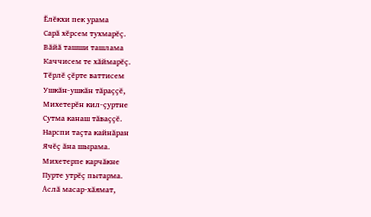Ӗлӗкхи пек урама
Сарӑ хӗрсем тухмарӗҫ.
Вӑйӑ ташши ташлама
Каччисем те хӑймарӗҫ.
Тӗрлӗ ҫӗрте ваттисем
Ушкӑн-ушкӑн тӑраҫҫӗ,
Михетерӗн кил-ҫуртне
Сутма канаш тӑваҫҫӗ.
Нарспи таҫта кайнӑран
Ячӗҫ ӑна шырама.
Михетерпе карчӑкне
Пурте утрӗҫ пытарма.
Аслӑ масар-хӑямат,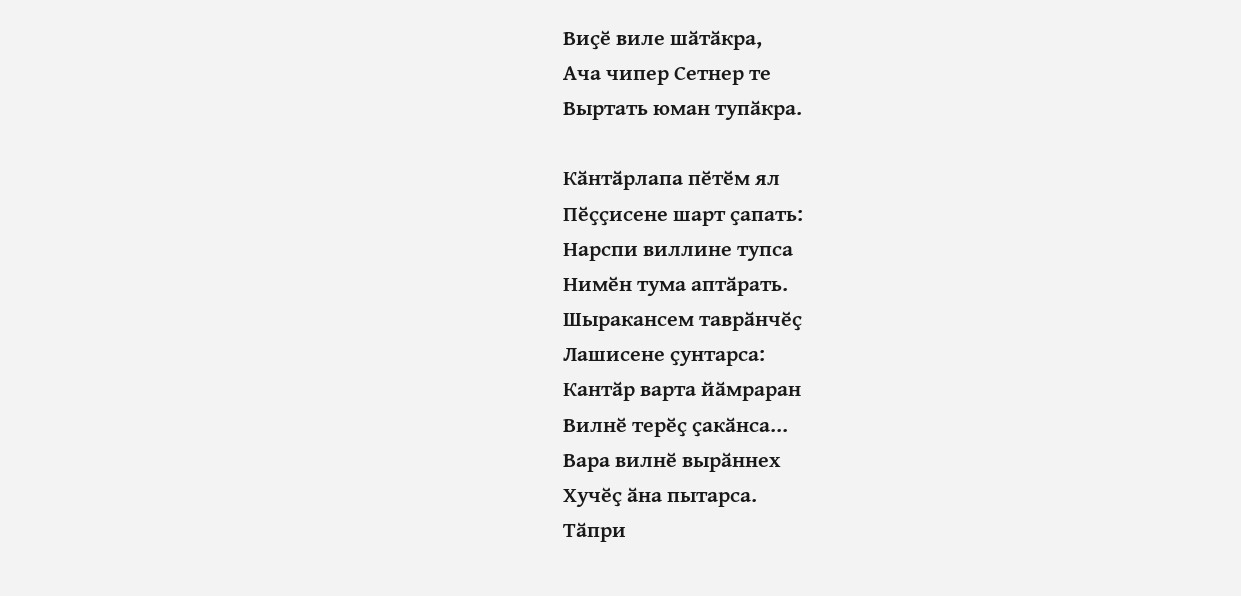Виҫӗ виле шӑтӑкра,
Ача чипер Сетнер те
Выртать юман тупӑкра.

Кӑнтӑрлапа пӗтӗм ял
Пӗҫҫисене шарт ҫапать:
Нарспи виллине тупса
Нимӗн тума аптӑрать.
Шыракансем таврӑнчӗҫ
Лашисене ҫунтарса:
Кантӑр варта йӑмраран
Вилнӗ терӗҫ ҫакӑнса...
Вара вилнӗ вырӑннех
Хучӗҫ ӑна пытарса.
Тӑпри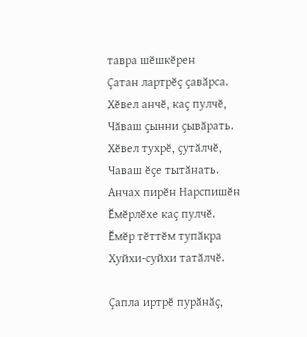тавра шӗшкӗрен
Ҫатан лартрӗҫ ҫавӑрса.
Хӗвел анчӗ, каҫ пулчӗ,
Чӑваш ҫынни ҫывӑрать.
Хӗвел тухрӗ, ҫутӑлчӗ,
Чаваш ӗҫе тытӑнать.
Анчах пирӗн Нарспишӗн
Ӗмӗрлӗхе каҫ пулчӗ.
Ӗмӗр тӗттӗм тупӑкра
Хуйхи-суйхи татӑлчӗ.

Ҫапла иртрӗ пурӑнӑҫ,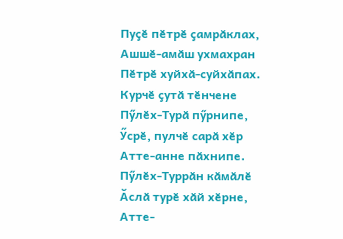Пуҫӗ пӗтрӗ ҫамрӑклах,
Ашшӗ-амӑш ухмахран
Пӗтрӗ хуйхӑ-суйхӑпах.
Курчӗ ҫутӑ тӗнчене
Пӳлӗх-Турӑ пӳрнипе,
Ӳсрӗ, пулчӗ сарӑ хӗр
Атте-анне пӑхнипе.
Пӳлӗх-Туррӑн кӑмӑлӗ
Ӑслӑ турӗ хӑй хӗрне,
Атте-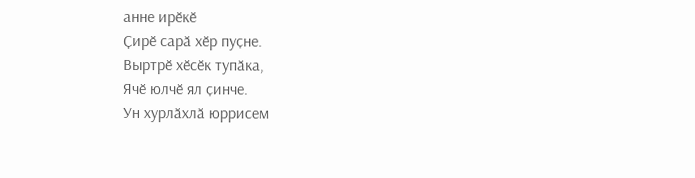анне ирӗкӗ
Ҫирӗ сарӑ хӗр пуҫне.
Выртрӗ хӗсӗк тупӑка,
Ячӗ юлчӗ ял ҫинче.
Ун хурлӑхлӑ юррисем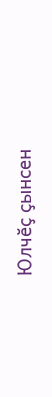Юлчӗҫ ҫынсен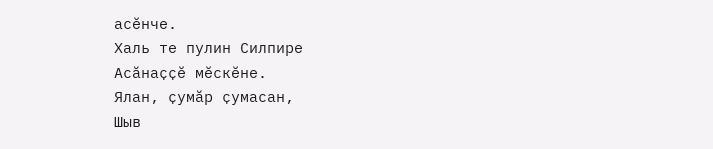асӗнче.
Халь те пулин Силпире
Асӑнаҫҫӗ мӗскӗне.
Ялан, ҫумӑр ҫумасан,
Шыв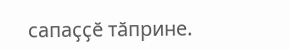сапаҫҫӗ тӑприне.